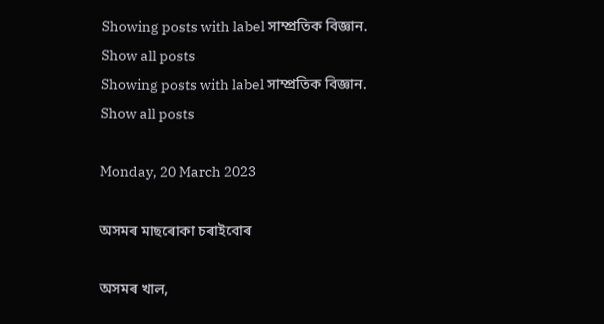Showing posts with label সাম্প্ৰতিক বিজ্ঞান. Show all posts
Showing posts with label সাম্প্ৰতিক বিজ্ঞান. Show all posts

Monday, 20 March 2023

অসমৰ মাছৰোকা চৰাইবোৰ

অসমৰ খাল,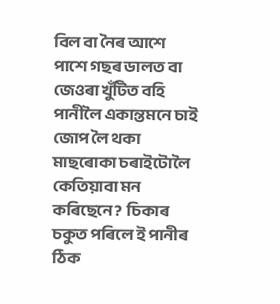বিল বা নৈৰ আশে পাশে গছৰ ডালত বা জেওৰা খুঁটিত বহি পানীলৈ একান্তমনে চাই জোপ লৈ থকা মাছৰোকা চৰাইটোলৈ কেতিয়াবা মন কৰিছেনে?  চিকাৰ চকুত পৰিলে ই পানীৰ ঠিক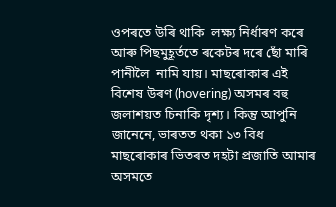ওপৰতে উৰি থাকি  লক্ষ্য নিৰ্ধাৰণ কৰে আৰু পিছমুহূৰ্ততে ৰকেটৰ দৰে ছোঁ মাৰি পানীলৈ  নামি যায়। মাছৰোকাৰ এই বিশেষ উৰণ (hovering) অসমৰ বহু জলাশয়ত চিনাকি দৃশ্য। কিন্তু আপুনি জানেনে, ভাৰতত থকা ১৩ বিধ মাছৰোকাৰ ভিতৰত দহটা প্ৰজাতি আমাৰ অসমতে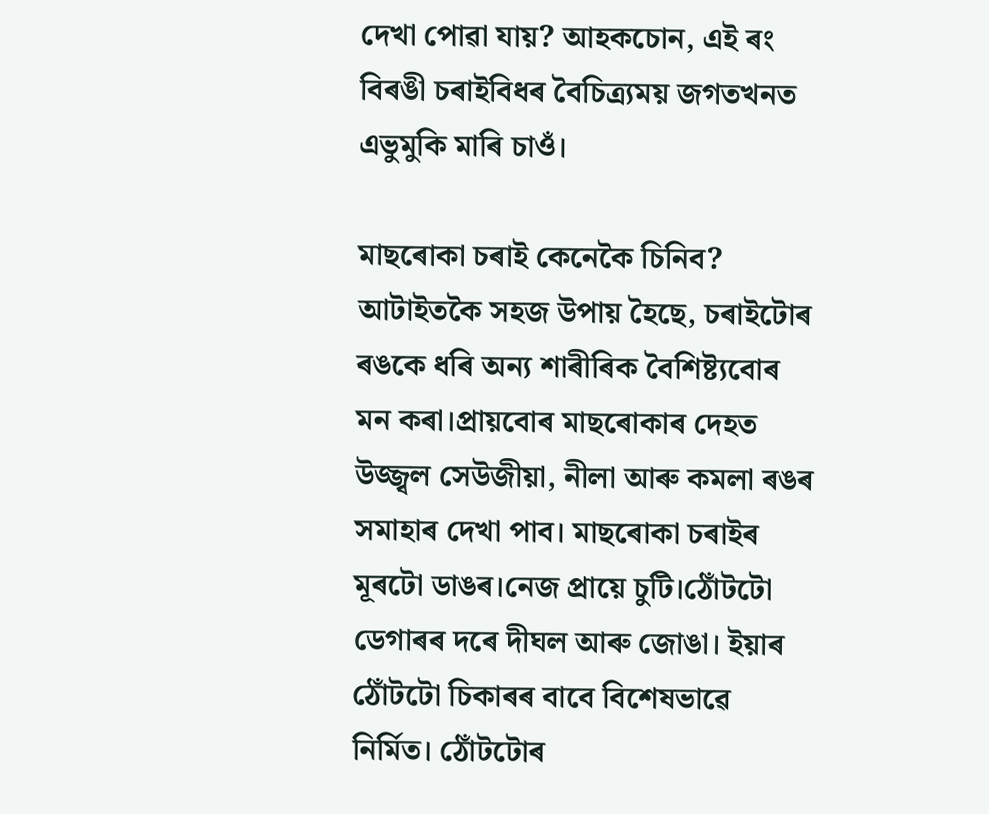দেখা পোৱা যায়? আহকচোন, এই ৰং বিৰঙী চৰাইবিধৰ বৈচিত্ৰ্যময় জগতখনত এভুমুকি মাৰি চাওঁ।

মাছৰোকা চৰাই কেনেকৈ চিনিব? আটাইতকৈ সহজ উপায় হৈছে, চৰাইটোৰ ৰঙকে ধৰি অন্য শাৰীৰিক বৈশিষ্ট্যবোৰ মন কৰা।প্ৰায়বোৰ মাছৰোকাৰ দেহত উজ্জ্বল সেউজীয়া, নীলা আৰু কমলা ৰঙৰ সমাহাৰ দেখা পাব। মাছৰোকা চৰাইৰ মূৰটো ডাঙৰ।নেজ প্ৰায়ে চুটি।ঠোঁটটো ডেগাৰৰ দৰে দীঘল আৰু জোঙা। ইয়াৰ ঠোঁটটো চিকাৰৰ বাবে বিশেষভাৱে নিৰ্মিত। ঠোঁটটোৰ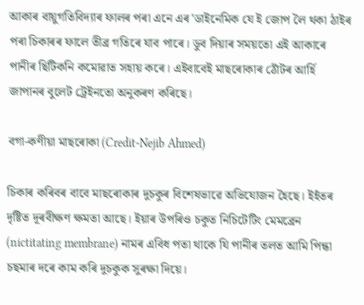আকাৰ বায়ুগতিবিদ্যাৰ ফালৰ পৰা এনে এৰ'ডাইনেমিক যে ই জোপ লৈ থকা ঠাইৰ পৰা চিকাৰৰ ফালে তীব্ৰ গতিৰে যাব পাৰে। ডুব দিয়াৰ সময়তো এই আকাৰে পানীৰ ছিটিকনি কমোৱাত সহায় কৰে। এইবাবেই মাছৰোকাৰ ঠোঁটৰ আৰ্হি জাপানৰ বুলেট ট্ৰেইনতো অনুকৰণ কৰিছে।

বগা-কণীয়া মাছৰোকা (Credit-Nejib Ahmed)

চিকাৰ কৰিবৰ বাবে মাছৰোকাৰ দুচকুৰ বিশেষভাৱে অভিযোজন হৈছে। ইহঁতৰ দৃষ্টিত দূৰবীক্ষণ ক্ষমতা আছে। ইয়াৰ উপৰিও চকুত নিচিটেটিং মেমব্ৰেন (nictitating membrane) নামৰ এবিধ পতা থাকে যি পানীৰ তলত আমি পিন্ধা চছমাৰ দৰে কাম কৰি দুচকুক সুৰক্ষা দিয়ে।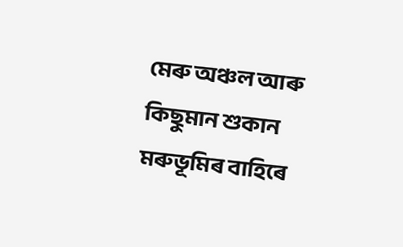মেৰু অঞ্চল আৰু কিছুমান শুকান মৰুভূমিৰ বাহিৰে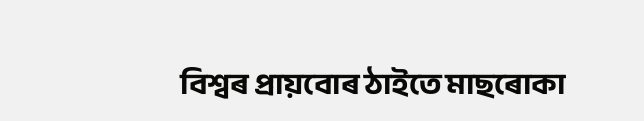বিশ্বৰ প্ৰায়বোৰ ঠাইতে মাছৰোকা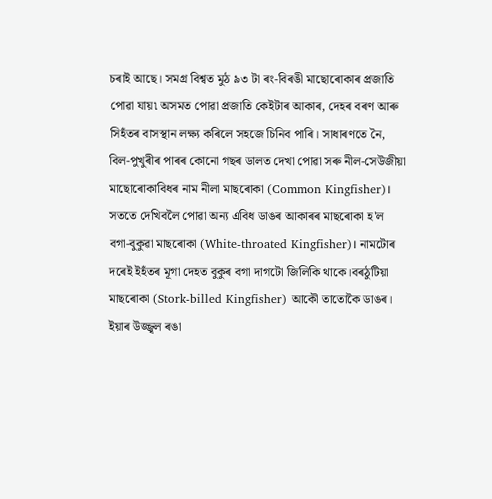চৰাই আছে। সমগ্ৰ বিশ্বত মুঠ ৯৩ টা ৰং-বিৰঙী মাছোৰোকাৰ প্ৰজাতি পোৱা যায়৷ অসমত পোৱা প্ৰজাতি কেইটাৰ আকাৰ, দেহৰ বৰণ আৰু সিহঁতৰ বাসস্থান লক্ষ্য কৰিলে সহজে চিনিব পাৰি। সাধাৰণতে নৈ, বিল-পুখুৰীৰ পাৰৰ কোনো গছৰ ডালত দেখা পোৱা সৰু নীল-সেউজীয়া মাছোৰোকাবিধৰ নাম নীলা মাছৰোকা (Common Kingfisher)। সততে দেখিবলৈ পোৱা অন্য এবিধ ডাঙৰ আকাৰৰ মাছৰোকা হ'ল বগা-বুকুৱা মাছৰোকা (White-throated Kingfisher)। নামটোৰ দৰেই ইহঁতৰ মূগা দেহত বুকুৰ বগা দাগটো জিলিকি থাকে।বৰঠুটিয়া মাছৰোকা (Stork-billed Kingfisher) আকৌ তাতোকৈ ডাঙৰ।  ইয়াৰ উজ্জ্বল ৰঙা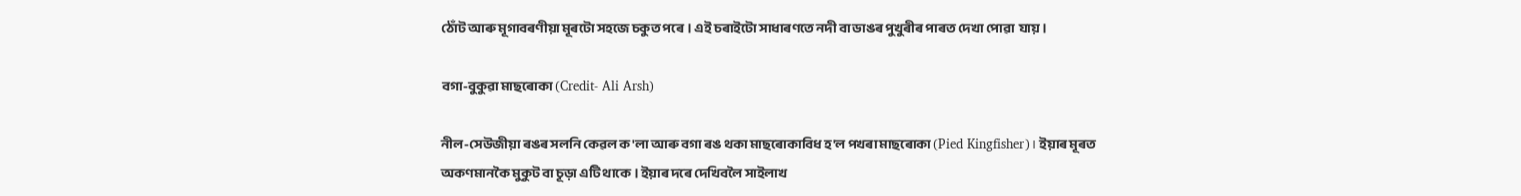ঠোঁট আৰু মূগাবৰণীয়া মূৰটো সহজে চকুত পৰে। এই চৰাইটো সাধাৰণতে নদী বা ডাঙৰ পুখুৰীৰ পাৰত দেখা পোৱা  যায়।

বগা-বুকুৱা মাছৰোকা (Credit- Ali Arsh)

নীল-সেউজীয়া ৰঙৰ সলনি কেৱল ক'লা আৰু বগা ৰঙ থকা মাছৰোকাবিধ হ'ল পখৰা মাছৰোকা (Pied Kingfisher)। ইয়াৰ মূৰত অকণমানকৈ মুকুট বা চূড়া এটি থাকে। ইয়াৰ দৰে দেখিবলৈ সাইলাখ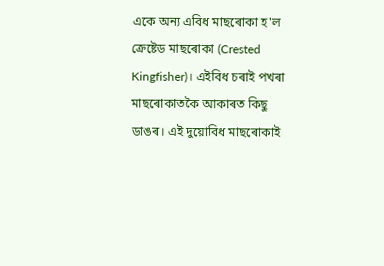একে অন্য এবিধ মাছৰোকা হ'ল ক্ৰেষ্টেড মাছৰোকা (Crested Kingfisher)। এইবিধ চৰাই পখৰা মাছৰোকাতকৈ আকাৰত কিছু ডাঙৰ। এই দুয়োবিধ মাছৰোকাই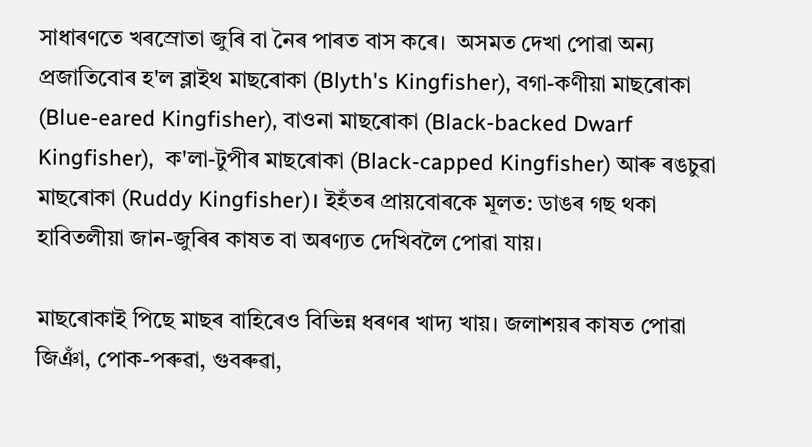সাধাৰণতে খৰস্ৰোতা জুৰি বা নৈৰ পাৰত বাস কৰে।  অসমত দেখা পোৱা অন্য প্ৰজাতিবোৰ হ'ল ব্লাইথ মাছৰোকা (Blyth's Kingfisher), বগা-কণীয়া মাছৰোকা (Blue-eared Kingfisher), বাওনা মাছৰোকা (Black-backed Dwarf Kingfisher),  ক'লা-টুপীৰ মাছৰোকা (Black-capped Kingfisher) আৰু ৰঙচুৱা মাছৰোকা (Ruddy Kingfisher)। ইহঁতৰ প্ৰায়বোৰকে মূলত: ডাঙৰ গছ থকা হাবিতলীয়া জান-জুৰিৰ কাষত বা অৰণ্যত দেখিবলৈ পোৱা যায়।

মাছৰোকাই পিছে মাছৰ বাহিৰেও বিভিন্ন ধৰণৰ খাদ্য খায়। জলাশয়ৰ কাষত পোৱা জিঞাঁ, পোক-পৰুৱা, গুবৰুৱা,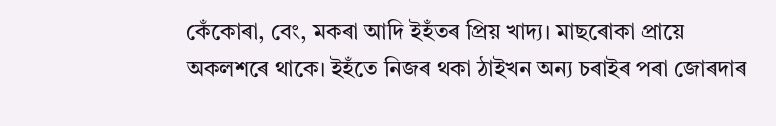কেঁকোৰা, বেং, মকৰা আদি ইহঁতৰ প্ৰিয় খাদ্য। মাছৰোকা প্ৰায়ে অকলশৰে থাকে। ইহঁতে নিজৰ থকা ঠাইখন অন্য চৰাইৰ পৰা জোৰদাৰ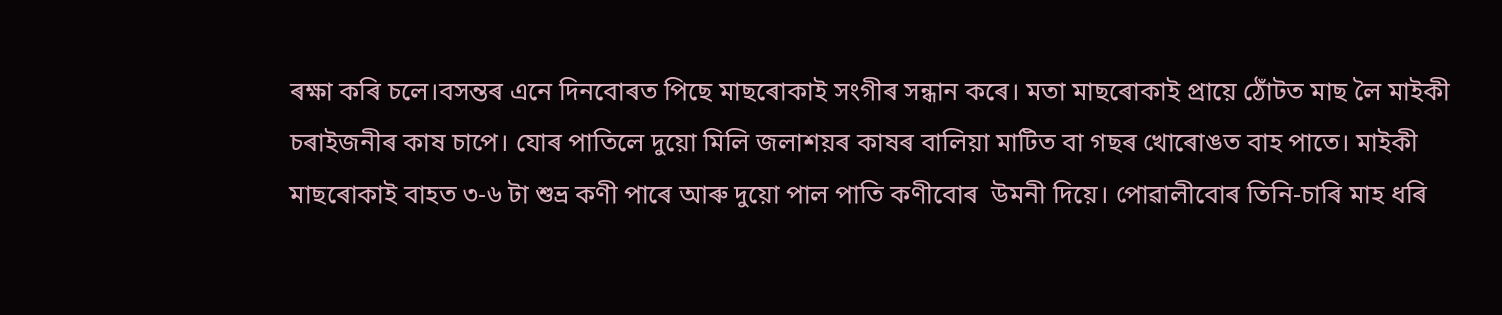ৰক্ষা কৰি চলে।বসন্তৰ এনে দিনবোৰত পিছে মাছৰোকাই সংগীৰ সন্ধান কৰে। মতা মাছৰোকাই প্ৰায়ে ঠোঁটত মাছ লৈ মাইকী চৰাইজনীৰ কাষ চাপে। যোৰ পাতিলে দুয়ো মিলি জলাশয়ৰ কাষৰ বালিয়া মাটিত বা গছৰ খোৰোঙত বাহ পাতে। মাইকী মাছৰোকাই বাহত ৩-৬ টা শুভ্ৰ কণী পাৰে আৰু দুয়ো পাল পাতি কণীবোৰ  উমনী দিয়ে। পোৱালীবোৰ তিনি-চাৰি মাহ ধৰি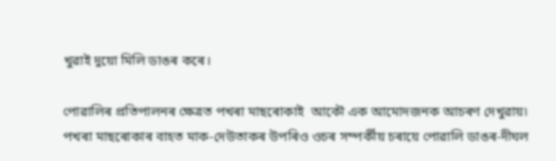খুৱাই দুয়ো মিলি ডাঙৰ কৰে।

পোৱালিৰ প্ৰতিপালনৰ ক্ষেত্ৰত পখৰা মাছৰোকাই  আকৌ এক আমোদজনক আচৰণ দেখুৱায়৷ পখৰা মাছৰোকাৰ বাহত মাক-দেউতাকৰ উপৰিও ওচৰ সম্পৰ্কীয় চৰায়ে পোৱালি ডাঙৰ-দীঘল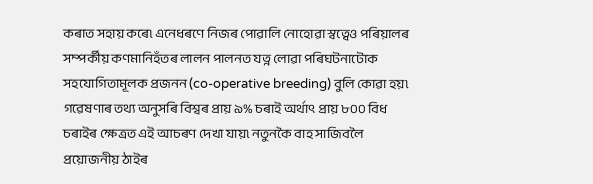কৰাত সহায় কৰে৷ এনেধৰণে নিজৰ পোৱালি নোহোৱা স্বত্বেও পৰিয়ালৰ সম্পৰ্কীয় কণমানিহঁতৰ লালন পালনত যত্ন লোৱা পৰিঘটনাটোক সহযোগিতামূলক প্ৰজনন (co-operative breeding) বুলি কোৱা হয়৷ গৱেষণাৰ তথ্য অনুসৰি বিশ্বৰ প্ৰায় ৯% চৰাই অৰ্থাৎ প্ৰায় ৮০০ বিধ চৰাইৰ ক্ষেত্ৰত এই আচৰণ দেখা যায়৷ নতুনকৈ বাহ সাজিবলৈ প্ৰয়োজনীয় ঠাইৰ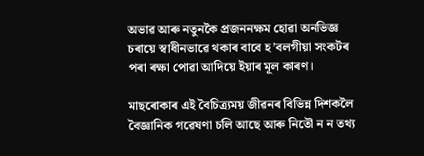অভাৱ আৰু নতুনকৈ প্ৰজননক্ষম হোৱা অনভিজ্ঞ চৰায়ে স্বাধীনভাৱে থকাৰ বাবে হ’বলগীয়া সংকটৰ পৰা ৰক্ষা পোৱা আদিয়ে ইয়াৰ মূল কাৰণ।

মাছৰোকাৰ এই বৈচিত্ৰ্যময় জীৱনৰ বিভিন্ন দিশকলৈ বৈজ্ঞানিক গৱেষণা চলি আছে আৰু নিতৌ ন ন তথ্য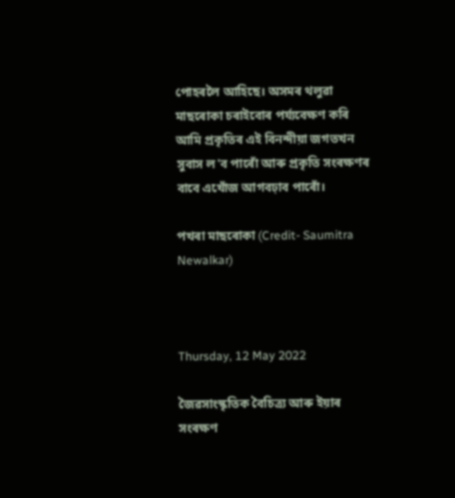পোহৰলৈ আহিছে। অসমৰ থলুৱা মাছৰোকা চৰাইবোৰ পৰ্য্যবেক্ষণ কৰি আমি প্ৰকৃতিৰ এই বিনন্দীয়া জগতখন সুবাস ল'ব পাৰোঁ আৰু প্ৰকৃতি সংৰক্ষণৰ বাবে এখোঁজ আগবঢ়াব পাৰোঁ।

পখৰা মাছৰোকা (Credit- Saumitra Newalkar)



Thursday, 12 May 2022

জৈৱসাংস্কৃতিক বৈচিত্ৰ্য আৰু ইয়াৰ সংৰক্ষণ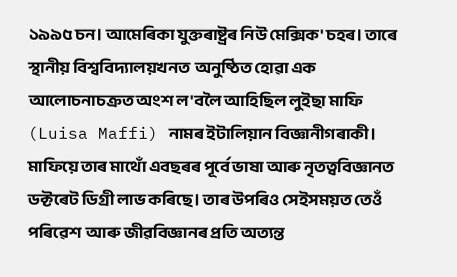১৯৯৫ চন। আমেৰিকা যুক্তৰাষ্ট্ৰৰ নিউ মেক্সিক' চহৰ। তাৰে স্থানীয় বিশ্ববিদ্যালয়খনত  অনুষ্ঠিত হোৱা এক আলোচনাচক্ৰত অংশ ল'বলৈ আহিছিল লুইছা মাফি (Luisa Maffi) নামৰ ইটালিয়ান বিজ্ঞানীগৰাকী। মাফিয়ে তাৰ মাথোঁ এবছৰৰ পূৰ্বে ভাষা আৰু নৃতত্ববিজ্ঞানত ডক্টৰেট ডিগ্ৰী লাভ কৰিছে। তাৰ উপৰিও সেইসময়ত তেওঁ পৰিৱেশ  আৰু জীৱবিজ্ঞানৰ প্ৰতি অত্যন্ত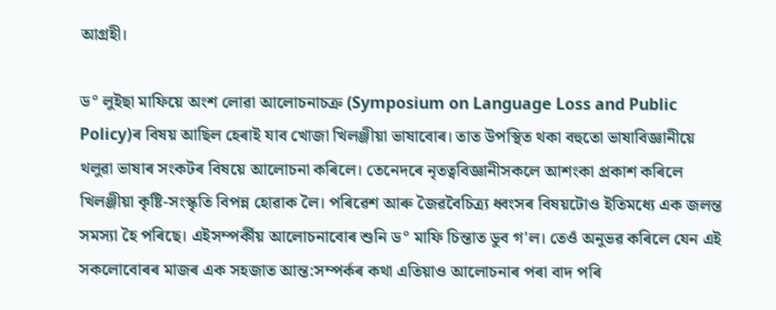আগ্ৰহী।

ড° লুইছা মাফিয়ে অংশ লোৱা আলোচনাচক্ৰ (Symposium on Language Loss and Public Policy)ৰ বিষয় আছিল হেৰাই যাব খোজা খিলঞ্জীয়া ভাষাবোৰ। তাত উপস্থিত থকা বহুতো ভাষাবিজ্ঞানীয়ে থলুৱা ভাষাৰ সংকটৰ বিষয়ে আলোচনা কৰিলে। তেনেদৰে নৃতত্ববিজ্ঞানীসকলে আশংকা প্ৰকাশ কৰিলে খিলঞ্জীয়া কৃষ্টি-সংস্কৃতি বিপন্ন হোৱাক লৈ। পৰিৱেশ আৰু জৈৱবৈচিত্ৰ্য ধ্বংসৰ বিষয়টোও ইতিমধ্যে এক জলন্ত সমস্যা হৈ পৰিছে। এইসম্পৰ্কীয় আলোচনাবোৰ শুনি ড° মাফি চিন্তাত ডুব গ'ল। তেওঁ অনুভৱ কৰিলে যেন এই সকলোবোৰৰ মাজৰ এক সহজাত আন্ত:সম্পৰ্কৰ কথা এতিয়াও আলোচনাৰ পৰা বাদ পৰি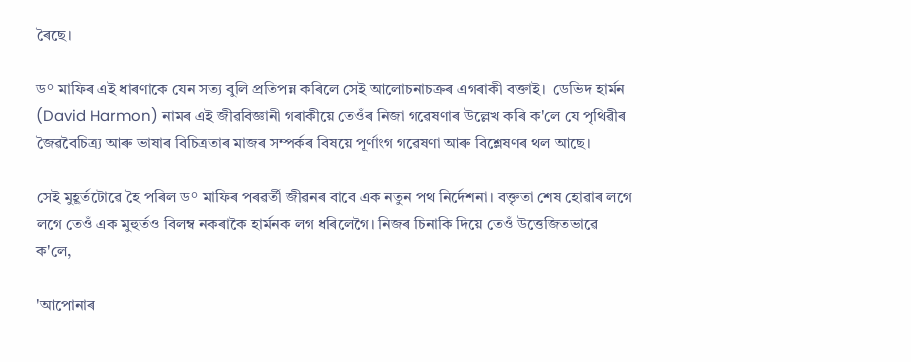ৰৈছে।

ড° মাফিৰ এই ধাৰণাকে যেন সত্য বুলি প্ৰতিপন্ন কৰিলে সেই আলোচনাচক্ৰৰ এগৰাকী বক্তাই।  ডেভিদ হাৰ্মন (David Harmon) নামৰ এই জীৱবিজ্ঞানী গৰাকীয়ে তেওঁৰ নিজা গৱেষণাৰ উল্লেখ কৰি ক'লে যে পৃথিৱীৰ জৈৱবৈচিত্ৰ্য আৰু ভাষাৰ বিচিত্ৰতাৰ মাজৰ সম্পৰ্কৰ বিষয়ে পূৰ্ণাংগ গৱেষণা আৰু বিশ্লেষণৰ থল আছে।

সেই মুহূৰ্তটোৱে হৈ পৰিল ড° মাফিৰ পৰৱৰ্তী জীৱনৰ বাবে এক নতুন পথ নিৰ্দেশনা। বক্তৃতা শেষ হোৱাৰ লগে লগে তেওঁ এক মুহুৰ্তও বিলম্ব নকৰাকৈ হাৰ্মনক লগ ধৰিলেগৈ। নিজৰ চিনাকি দিয়ে তেওঁ উত্তেজিতভাৱে ক'লে,

'আপোনাৰ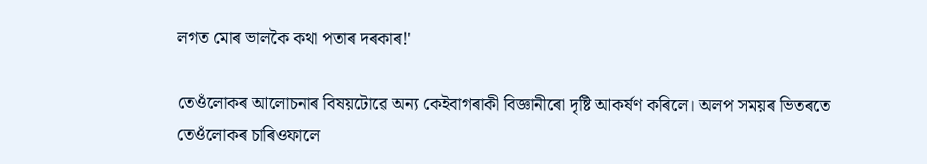লগত মোৰ ভালকৈ কথা পতাৰ দৰকাৰ!'

তেওঁলোকৰ আলোচনাৰ বিষয়টোৱে অন্য কেইবাগৰাকী বিজ্ঞানীৰো দৃষ্টি আকৰ্ষণ কৰিলে। অলপ সময়ৰ ভিতৰতে তেওঁলোকৰ চাৰিওফালে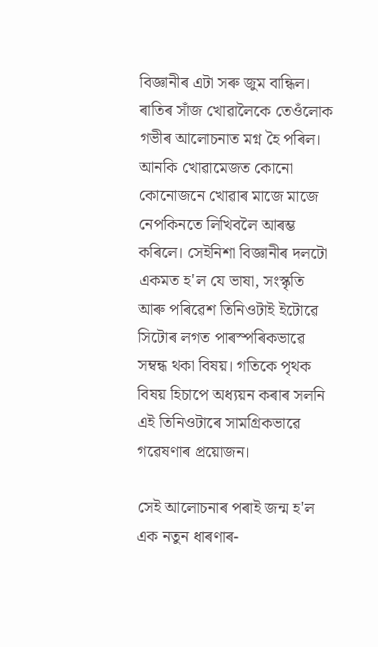বিজ্ঞানীৰ এটা সৰু জুম বান্ধিল। ৰাতিৰ সাঁজ খোৱালৈকে তেওঁলোক গভীৰ আলোচনাত মগ্ন হৈ পৰিল। আনকি খোৱামেজত কোনো কোনোজনে খোৱাৰ মাজে মাজে নেপকিনতে লিখিবলৈ আৰম্ভ কৰিলে। সেইনিশা বিজ্ঞানীৰ দলটো একমত হ'ল যে ভাষা, সংস্কৃতি আৰু পৰিৱেশ তিনিওটাই ইটোৱে সিটোৰ লগত পাৰস্পৰিকভাৱে সম্বন্ধ থকা বিষয়। গতিকে পৃথক বিষয় হিচাপে অধ্যয়ন কৰাৰ সলনি এই তিনিওটাৰে সামগ্ৰিকভাৱে গৱেষণাৰ প্ৰয়োজন।

সেই আলোচনাৰ পৰাই জন্ম হ'ল এক নতুন ধাৰণাৰ-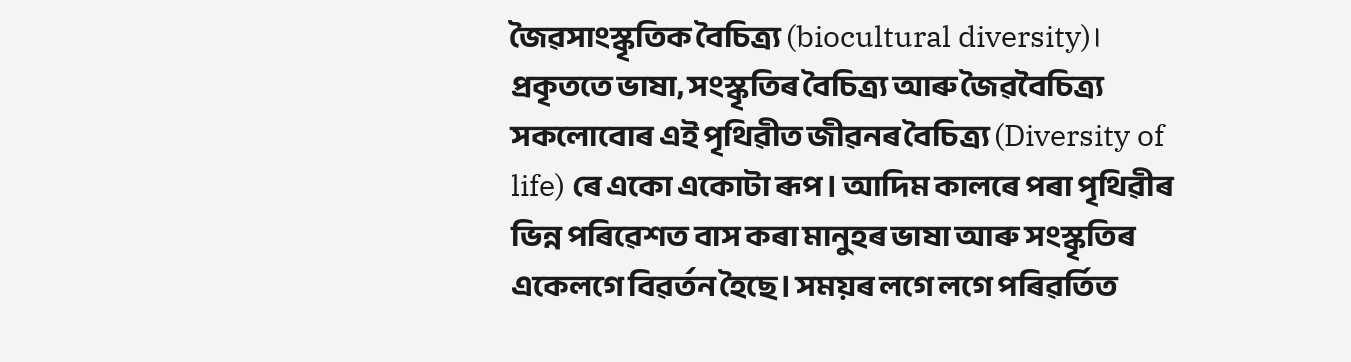জৈৱসাংস্কৃতিক বৈচিত্ৰ্য (biocultural diversity)। প্ৰকৃততে ভাষা, সংস্কৃতিৰ বৈচিত্ৰ্য আৰু জৈৱবৈচিত্ৰ্য সকলোবোৰ এই পৃথিৱীত জীৱনৰ বৈচিত্ৰ্য (Diversity of life) ৰে একো একোটা ৰূপ। আদিম কালৰে পৰা পৃথিৱীৰ ভিন্ন পৰিৱেশত বাস কৰা মানুহৰ ভাষা আৰু সংস্কৃতিৰ একেলগে বিৱৰ্তন হৈছে। সময়ৰ লগে লগে পৰিৱৰ্তিত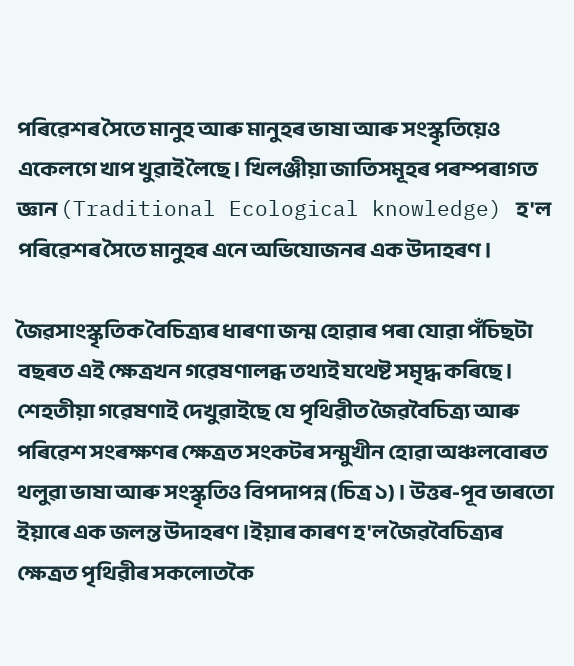পৰিৱেশৰ সৈতে মানুহ আৰু মানুহৰ ভাষা আৰু সংস্কৃতিয়েও একেলগে খাপ খুৱাই লৈছে। খিলঞ্জীয়া জাতিসমূহৰ পৰম্পৰাগত জ্ঞান (Traditional Ecological knowledge) হ'ল পৰিৱেশৰ সৈতে মানুহৰ এনে অভিযোজনৰ এক উদাহৰণ।

জৈৱসাংস্কৃতিক বৈচিত্ৰ্যৰ ধাৰণা জন্ম হোৱাৰ পৰা যোৱা পঁচিছটা বছৰত এই ক্ষেত্ৰখন গৱেষণালব্ধ তথ্যই যথেষ্ট সমৃদ্ধ কৰিছে। শেহতীয়া গৱেষণাই দেখুৱাইছে যে পৃথিৱীত জৈৱবৈচিত্ৰ্য আৰু পৰিৱেশ সংৰক্ষণৰ ক্ষেত্ৰত সংকটৰ সন্মুখীন হোৱা অঞ্চলবোৰত থলুৱা ভাষা আৰু সংস্কৃতিও বিপদাপন্ন (চিত্ৰ ১)। উত্তৰ-পূব ভাৰতো ইয়াৰে এক জলন্ত উদাহৰণ।ইয়াৰ কাৰণ হ'ল জৈৱবৈচিত্ৰ্যৰ ক্ষেত্ৰত পৃথিৱীৰ সকলোতকৈ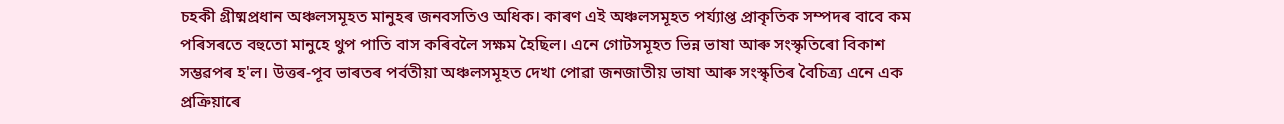চহকী গ্ৰীষ্মপ্ৰধান অঞ্চলসমূহত মানুহৰ জনবসতিও অধিক। কাৰণ এই অঞ্চলসমূহত পৰ্য্যাপ্ত প্ৰাকৃতিক সম্পদৰ বাবে কম পৰিসৰতে বহুতো মানুহে থুপ পাতি বাস কৰিবলৈ সক্ষম হৈছিল। এনে গোটসমূহত ভিন্ন ভাষা আৰু সংস্কৃতিৰো বিকাশ সম্ভৱপৰ হ'ল। উত্তৰ-পূব ভাৰতৰ পৰ্বতীয়া অঞ্চলসমূহত দেখা পোৱা জনজাতীয় ভাষা আৰু সংস্কৃতিৰ বৈচিত্ৰ্য এনে এক প্ৰক্ৰিয়াৰে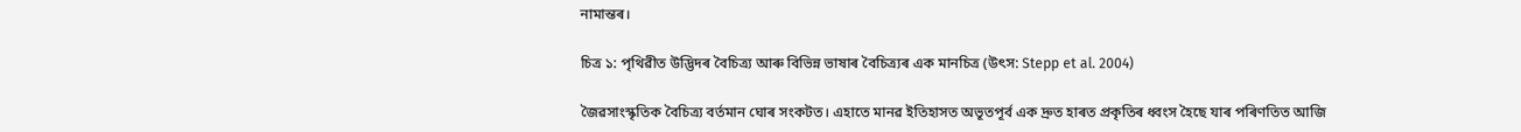নামান্তৰ।

চিত্ৰ ১: পৃথিৱীত উদ্ভিদৰ বৈচিত্ৰ্য আৰু বিভিন্ন ভাষাৰ বৈচিত্ৰ্যৰ এক মানচিত্ৰ (উৎস: Stepp et al. 2004)

জৈৱসাংস্কৃতিক বৈচিত্ৰ্য বৰ্তমান ঘোৰ সংকটত। এহাতে মানৱ ইতিহাসত অভূতপূৰ্ব এক দ্ৰুত হাৰত প্ৰকৃতিৰ ধ্বংস হৈছে যাৰ পৰিণতিত আজি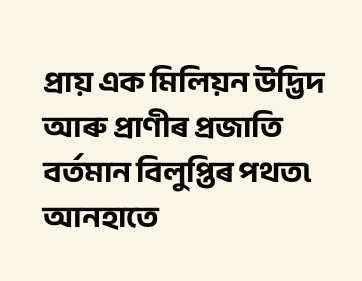প্ৰায় এক মিলিয়ন উদ্ভিদ আৰু প্ৰাণীৰ প্ৰজাতি বৰ্তমান বিলুপ্তিৰ পথত৷ আনহাতে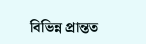বিভিন্ন প্ৰান্তত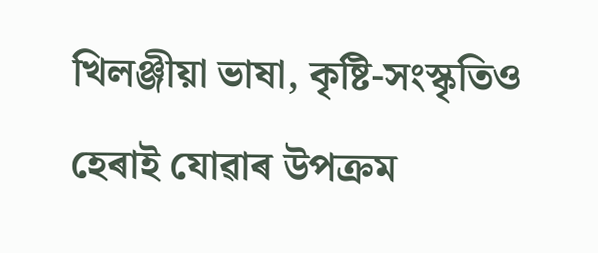খিলঞ্জীয়া ভাষা, কৃষ্টি-সংস্কৃতিও হেৰাই যোৱাৰ উপক্ৰম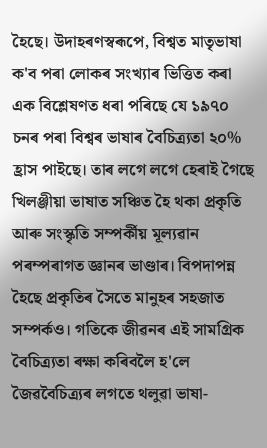হৈছে। উদাহৰণস্বৰূপে, বিশ্বত মাতৃভাষা ক'ব পৰা লোকৰ সংখ্যাৰ ভিত্তিত কৰা এক বিশ্লেষণত ধৰা পৰিছে যে ১৯৭০ চনৰ পৰা বিশ্বৰ ভাষাৰ বৈচিত্ৰ্যতা ২০% হ্ৰাস পাইছে। তাৰ লগে লগে হেৰাই গৈছে খিলঞ্জীয়া ভাষাত সঞ্চিত হৈ থকা প্ৰকৃতি আৰু সংস্কৃতি সম্পৰ্কীয় মূল্যৱান পৰম্পৰাগত জ্ঞানৰ ভাণ্ডাৰ। বিপদাপন্ন হৈছে প্ৰকৃতিৰ সৈতে মানুহৰ সহজাত সম্পৰ্কও। গতিকে জীৱনৰ এই সামগ্ৰিক বৈচিত্ৰ্যতা ৰক্ষা কৰিবলৈ হ'লে জৈৱবৈচিত্ৰ্যৰ লগতে থলুৱা ভাষা-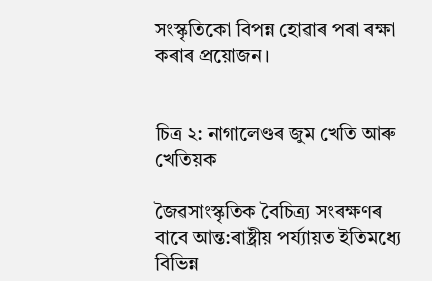সংস্কৃতিকো বিপন্ন হোৱাৰ পৰা ৰক্ষা কৰাৰ প্ৰয়োজন।


চিত্ৰ ২: নাগালেণ্ডৰ জুম খেতি আৰু খেতিয়ক

জৈৱসাংস্কৃতিক বৈচিত্ৰ্য সংৰক্ষণৰ বাবে আন্ত:ৰাষ্ট্ৰীয় পৰ্য্যায়ত ইতিমধ্যে বিভিন্ন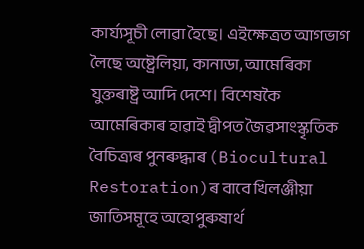কাৰ্য্যসূচী লোৱা হৈছে। এইক্ষেত্ৰত আগভাগ লৈছে অষ্ট্ৰেলিয়া, কানাডা, আমেৰিকা যুক্তৰাষ্ট্ৰ আদি দেশে। বিশেষকৈ আমেৰিকাৰ হাৱাই দ্বীপত জৈৱসাংস্কৃতিক বৈচিত্ৰ্যৰ পুনৰুদ্ধাৰ (Biocultural Restoration)ৰ বাবে খিলঞ্জীয়া জাতিসমূহে অহোপুৰুষাৰ্থ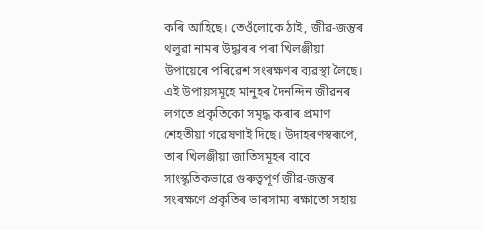কৰি আহিছে। তেওঁলোকে ঠাই, জীৱ-জন্তুৰ থলুৱা নামৰ উদ্ধাৰৰ পৰা খিলঞ্জীয়া উপায়েৰে পৰিৱেশ সংৰক্ষণৰ ব্যৱস্থা লৈছে। এই উপায়সমূহে মানুহৰ দৈনন্দিন জীৱনৰ লগতে প্ৰকৃতিকো সমৃদ্ধ কৰাৰ প্ৰমাণ শেহতীয়া গৱেষণাই দিছে। উদাহৰণস্বৰূপে, তাৰ খিলঞ্জীয়া জাতিসমূহৰ বাবে সাংস্কৃতিকভাৱে গুৰুত্বপূৰ্ণ জীৱ-জন্তুৰ সংৰক্ষণে প্ৰকৃতিৰ ভাৰসাম্য ৰক্ষাতো সহায়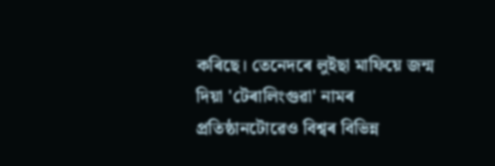কৰিছে। তেনেদৰে লুইছা মাফিয়ে জন্ম দিয়া 'টেৰালিংগুৱা' নামৰ প্ৰতিষ্ঠানটোৱেও বিশ্বৰ বিভিন্ন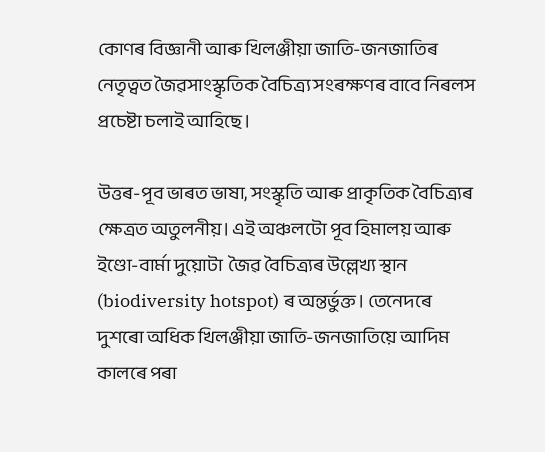কোণৰ বিজ্ঞানী আৰু খিলঞ্জীয়া জাতি-জনজাতিৰ নেতৃত্বত জৈৱসাংস্কৃতিক বৈচিত্ৰ্য সংৰক্ষণৰ বাবে নিৰলস প্ৰচেষ্টা চলাই আহিছে।

উত্তৰ-পূব ভাৰত ভাষা, সংস্কৃতি আৰু প্ৰাকৃতিক বৈচিত্ৰ্যৰ ক্ষেত্ৰত অতুলনীয়। এই অঞ্চলটো পূব হিমালয় আৰু ইণ্ডো-বাৰ্মা দুয়োটা  জৈৱ বৈচিত্ৰ্যৰ উল্লেখ্য স্থান (biodiversity hotspot) ৰ অন্তৰ্ভুক্ত। তেনেদৰে দুশৰো অধিক খিলঞ্জীয়া জাতি-জনজাতিয়ে আদিম কালৰে পৰা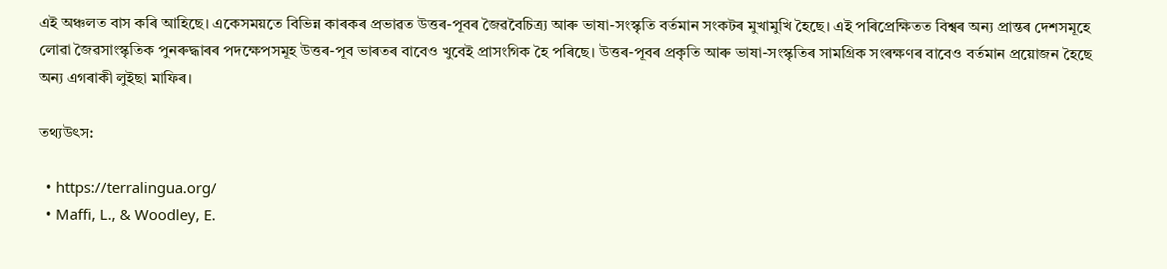এই অঞ্চলত বাস কৰি আহিছে। একেসময়তে বিভিন্ন কাৰকৰ প্ৰভাৱত উত্তৰ-পূবৰ জৈৱবৈচিত্ৰ্য আৰু ভাষা-সংস্কৃতি বৰ্তমান সংকটৰ মুখামুখি হৈছে। এই পৰিপ্ৰেক্ষিতত বিশ্বৰ অন্য প্ৰান্তৰ দেশসমূহে লোৱা জৈৱসাংস্কৃতিক পুনৰুদ্ধাৰৰ পদক্ষেপসমূহ উত্তৰ-পূব ভাৰতৰ বাবেও খুবেই প্ৰাসংগিক হৈ পৰিছে। উত্তৰ-পূবৰ প্ৰকৃতি আৰু ভাষা-সংস্কৃতিৰ সামগ্ৰিক সংৰক্ষণৰ বাবেও বৰ্তমান প্ৰয়োজন হৈছে অন্য এগৰাকী লুইছা মাফিৰ।

তথ্যউৎস:

  • https://terralingua.org/
  • Maffi, L., & Woodley, E.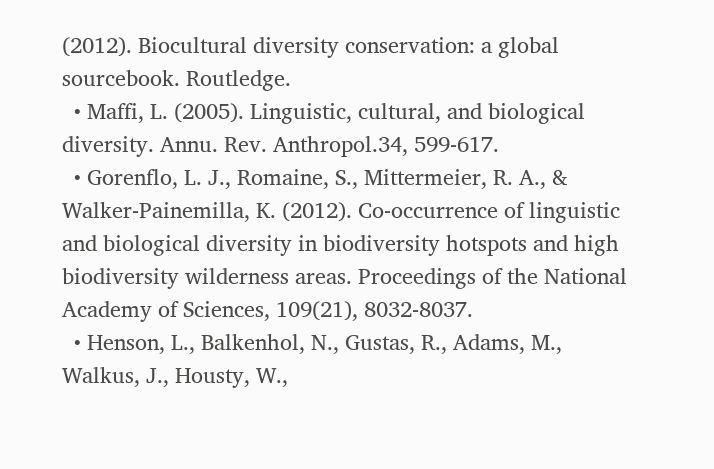(2012). Biocultural diversity conservation: a global sourcebook. Routledge.
  • Maffi, L. (2005). Linguistic, cultural, and biological diversity. Annu. Rev. Anthropol.34, 599-617.
  • Gorenflo, L. J., Romaine, S., Mittermeier, R. A., & Walker-Painemilla, K. (2012). Co-occurrence of linguistic and biological diversity in biodiversity hotspots and high biodiversity wilderness areas. Proceedings of the National Academy of Sciences, 109(21), 8032-8037.
  • Henson, L., Balkenhol, N., Gustas, R., Adams, M., Walkus, J., Housty, W.,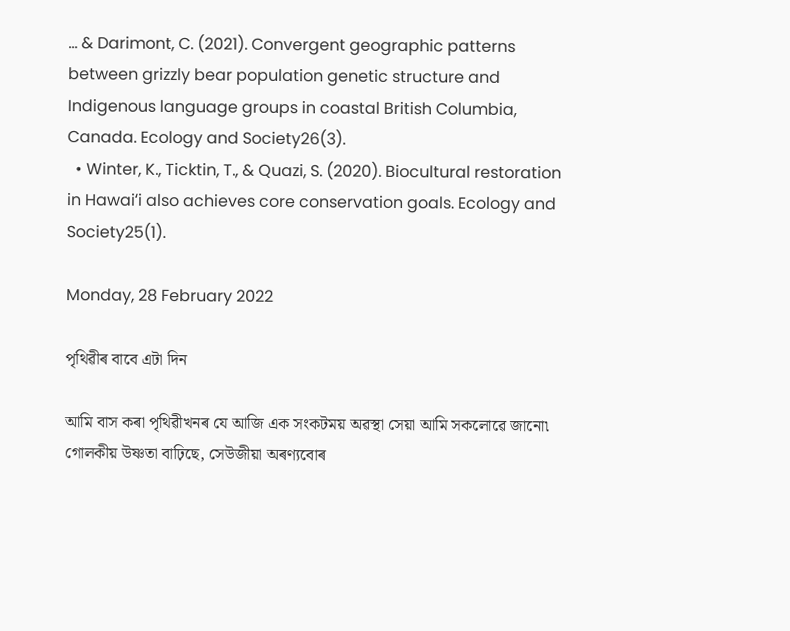... & Darimont, C. (2021). Convergent geographic patterns between grizzly bear population genetic structure and Indigenous language groups in coastal British Columbia, Canada. Ecology and Society26(3).
  • Winter, K., Ticktin, T., & Quazi, S. (2020). Biocultural restoration in Hawaiʻi also achieves core conservation goals. Ecology and Society25(1).

Monday, 28 February 2022

পৃথিৱীৰ বাবে এটা দিন

আমি বাস কৰা পৃথিৱীখনৰ যে আজি এক সংকটময় অৱস্থা সেয়া আমি সকলোৱে জানো৷ গোলকীয় উষ্ণতা বাঢ়িছে, সেউজীয়া অৰণ্যবোৰ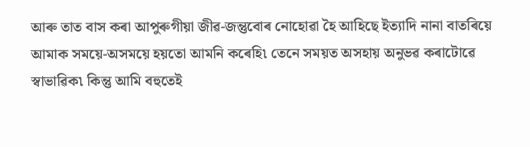আৰু তাত বাস কৰা আপুৰুগীয়া জীৱ-জন্তুবোৰ নোহোৱা হৈ আহিছে ইত্যাদি নানা বাতৰিয়ে আমাক সময়ে-অসময়ে হয়তো আমনি কৰেহি৷ তেনে সময়ত অসহায় অনুভৱ কৰাটোৱে স্বাভাৱিক৷ কিন্তু আমি বহুতেই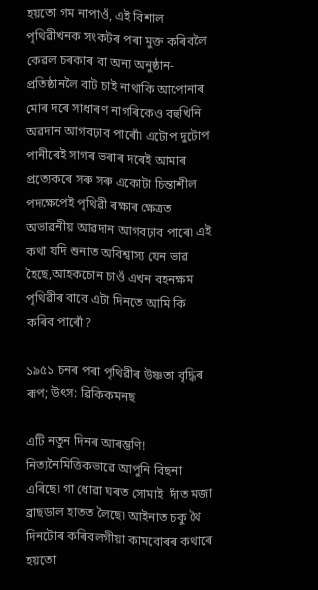হয়তো গম নাপাওঁ, এই বিশাল পৃথিৱীখনক সংকটৰ পৰা মুক্ত কৰিবলৈ কেৱল চৰকাৰ বা অন্য অনুষ্ঠান-প্ৰতিষ্ঠানলৈ বাট চাই নাথাকি আপোনাৰ মোৰ দৰে সাধাৰণ নাগৰিকেও বহুখিনি অৱদান আগবঢ়াব পাৰোঁ৷ এটোপ দুটোপ পানীৰেই সাগৰ ভৰাৰ দৰেই আমাৰ প্ৰত্যেকৰে সৰু সৰু একোটা চিন্তাশীল পদক্ষেপেই পৃথিৱী ৰক্ষাৰ ক্ষেত্ৰত অভাৱনীয় আৱদান আগবঢ়াব পাৰে৷ এই কথা যদি শুনাত অবিশ্বাস্য যেন ভাৱ হৈছে,আহকচোন চাওঁ এখন বহনক্ষম পৃথিৱীৰ বাবে এটা দিনতে আমি কি কৰিব পাৰোঁ?

১৯৫১ চনৰ পৰা পৃথিৱীৰ উষ্ণতা বৃদ্ধিৰ ৰূপ; উৎস: ৱিকিকমনছ

এটি নতুন দিনৰ আৰম্ভণি! নিত্যনৈমিত্তিকভাৱে আপুনি বিছনা এৰিছে৷ গা ধোৱা ঘৰত সোমাই  দাঁত মজা ব্ৰাছডাল হাতত লৈছে৷ আইনাত চকু থৈ দিনটোৰ কৰিবলগীয়া কামবোৰৰ কথাৰে হয়তো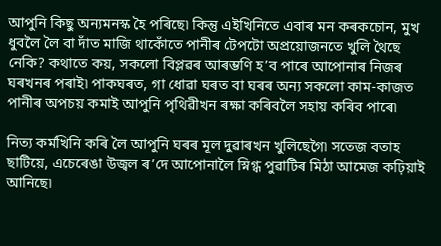আপুনি কিছু অন্যমনস্ক হৈ পৰিছে৷ কিন্তু এইখিনিতে এবাৰ মন কৰকচোন, মুখ ধুবলৈ লৈ বা দাঁত মাজি থাকোঁতে পানীৰ টেপটো অপ্ৰয়োজনতে খুলি থৈছে নেকি? কথাতে কয়, সকলো বিপ্লৱৰ আৰম্ভণি হ’ব পাৰে আপোনাৰ নিজৰ ঘৰখনৰ পৰাই৷ পাকঘৰত, গা ধোৱা ঘৰত বা ঘৰৰ অন্য সকলো কাম-কাজত পানীৰ অপচয় কমাই আপুনি পৃথিৱীখন ৰক্ষা কৰিবলৈ সহায় কৰিব পাৰে৷

নিত্য কৰ্মখিনি কৰি লৈ আপুনি ঘৰৰ মূল দুৱাৰখন খুলিছেগৈ৷ সতেজ বতাহ ছাটিয়ে, এচেৰেঙা উজ্বল ৰ’দে আপোনালৈ স্নিগ্ধ পুৱাটিৰ মিঠা আমেজ কঢ়িয়াই আনিছে৷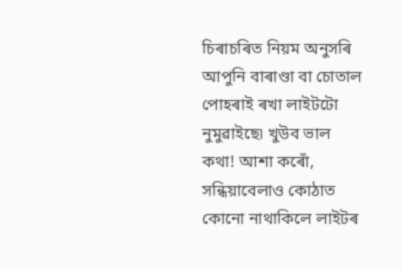চিৰাচৰিত নিয়ম অনুসৰি আপুনি বাৰাণ্ডা বা চোতাল পোহৰাই ৰখা লাইটটো নুমুৱাইছে৷ খুউব ভাল কথা! আশা কৰোঁ, সন্ধিয়াবেলাও কোঠাত কোনো নাথাকিলে লাইটৰ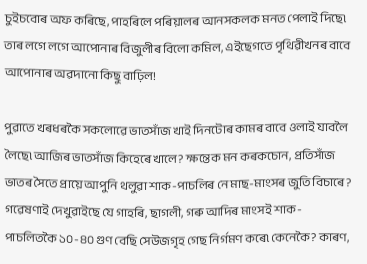চুইচবোৰ অফ কৰিছে, পাহৰিলে পৰিয়ালৰ আনসকলক মনত পেলাই দিছে৷ তাৰ লগে লগে আপোনাৰ বিজুলীৰ বিলো কমিল, এইছেগতে পৃথিৱীখনৰ বাবে আপোনাৰ অৱদানো কিছু বাঢ়িল!

পুৱাতে খৰধৰকৈ সকলোৱে ভাতসাঁজ খাই দিনটোৰ কামৰ বাবে ওলাই যাবলৈ লৈছে৷ আজিৰ ভাতসাঁজ কিহেৰে খালে? ক্ষন্তেক মন কৰকচোন, প্ৰতিসাঁজ ভাতৰ সৈতে প্ৰায়ে আপুনি থলুৱা শাক-পাচলিৰ নে মাছ-মাংসৰ জুতি বিচাৰে? গৱেষণাই দেখুৱাইছে যে গাহৰি, ছাগলী, গৰু আদিৰ মাংসই শাক-পাচলিতকৈ ১০-৪০ গুণ বেছি সেউজগৃহ গেছ নিৰ্গমণ কৰে৷ কেনেকৈ? কাৰণ,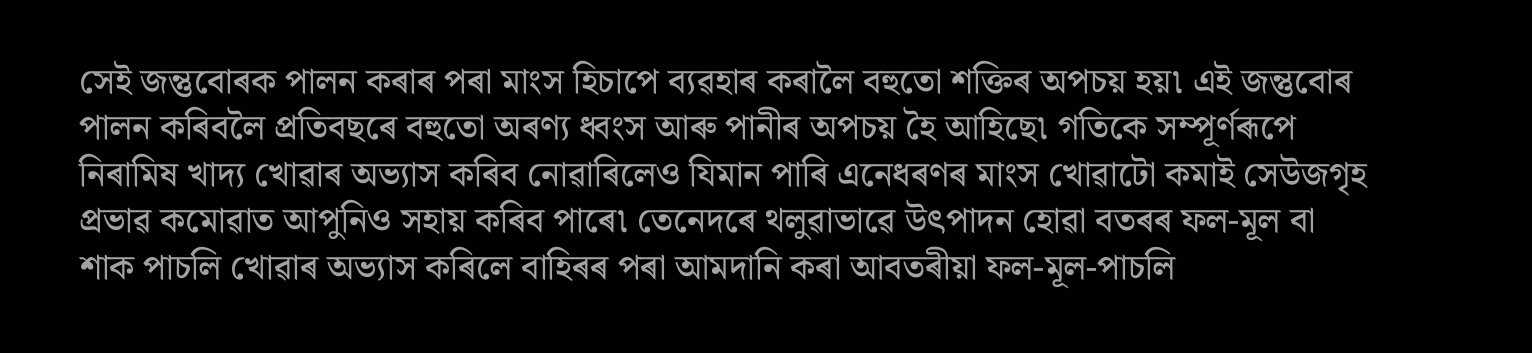সেই জন্তুবোৰক পালন কৰাৰ পৰা মাংস হিচাপে ব্যৱহাৰ কৰালৈ বহুতো শক্তিৰ অপচয় হয়৷ এই জন্তুবোৰ পালন কৰিবলৈ প্ৰতিবছৰে বহুতো অৰণ্য ধ্বংস আৰু পানীৰ অপচয় হৈ আহিছে৷ গতিকে সম্পূৰ্ণৰূপে নিৰামিষ খাদ্য খোৱাৰ অভ্যাস কৰিব নোৱাৰিলেও যিমান পাৰি এনেধৰণৰ মাংস খোৱাটো কমাই সেউজগৃহ প্ৰভাৱ কমোৱাত আপুনিও সহায় কৰিব পাৰে৷ তেনেদৰে থলুৱাভাৱে উৎপাদন হোৱা বতৰৰ ফল-মূল বা শাক পাচলি খোৱাৰ অভ্যাস কৰিলে বাহিৰৰ পৰা আমদানি কৰা আবতৰীয়া ফল-মূল-পাচলি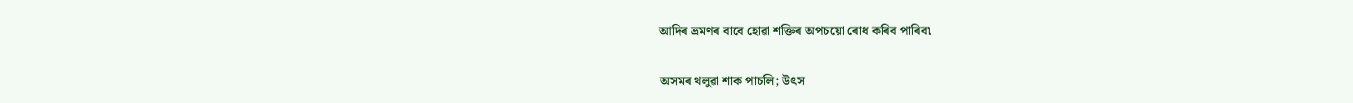আদিৰ ভ্ৰমণৰ বাবে হোৱা শক্তিৰ অপচয়ো ৰোধ কৰিব পাৰিব৷

অসমৰ থলুৱা শাক পাচলি; উৎস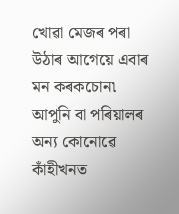খোৱা মেজৰ পৰা উঠাৰ আগেয়ে এবাৰ মন কৰকচোন৷ আপুনি বা পৰিয়ালৰ অন্য কোনোৱে কাঁহীখনত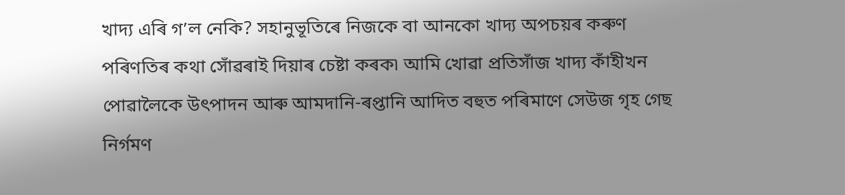খাদ্য এৰি গ’ল নেকি? সহানুভূতিৰে নিজকে বা আনকো খাদ্য অপচয়ৰ কৰুণ পৰিণতিৰ কথা সোঁৱৰাই দিয়াৰ চেষ্টা কৰক৷ আমি খোৱা প্ৰতিসাঁজ খাদ্য কাঁহীখন পোৱালৈকে উৎপাদন আৰু আমদানি-ৰপ্তানি আদিত বহুত পৰিমাণে সেউজ গৃহ গেছ নিৰ্গমণ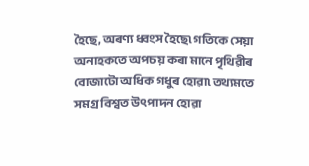হৈছে, অৰণ্য ধ্বংস হৈছে৷ গতিকে সেয়া অনাহকতে অপচয় কৰা মানে পৃথিৱীৰ বোজাটো অধিক গধুৰ হোৱা৷ তথ্যমতে সমগ্ৰ বিশ্বত উৎপাদন হোৱা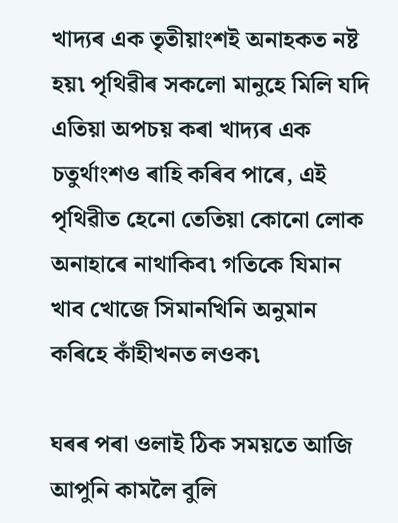খাদ্যৰ এক তৃতীয়াংশই অনাহকত নষ্ট হয়৷ পৃথিৱীৰ সকলো মানুহে মিলি যদি এতিয়া অপচয় কৰা খাদ্যৰ এক চতুৰ্থাংশও ৰাহি কৰিব পাৰে, এই পৃথিৱীত হেনো তেতিয়া কোনো লোক অনাহাৰে নাথাকিব৷ গতিকে যিমান খাব খোজে সিমানখিনি অনুমান কৰিহে কাঁহীখনত লওক৷

ঘৰৰ পৰা ওলাই ঠিক সময়তে আজি আপুনি কামলৈ বুলি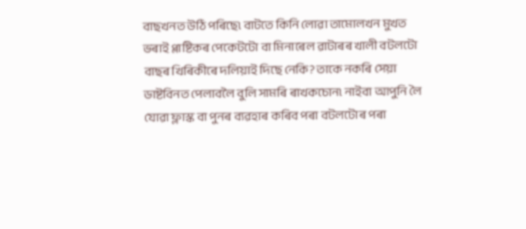বাছখনত উঠি পৰিছে৷ বাটতে কিনি লোৱা তামোলখন মুখত ভৰাই প্লাষ্টিকৰ পেকেটটো বা মিনাৰেল ৱাটাৰৰ খালী বটলটো বাছৰ খিৰিকীৰে দলিয়াই দিছে নেকি? তাকে নকৰি সেয়া ডাষ্টবিনত পেলাবলৈ বুলি সামৰি ৰাখকচোন৷ নাইবা আপুনি লৈ যোৱা ফ্লাস্ক বা পুনৰ ব্যৱহাৰ কৰিব পৰা বটলটোৰ পৰা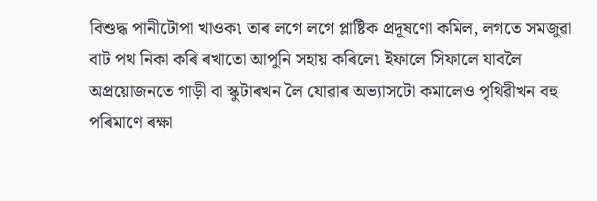বিশুদ্ধ পানীটোপা খাওক৷ তাৰ লগে লগে প্লাষ্টিক প্ৰদূষণো কমিল, লগতে সমজুৱা বাট পথ নিকা কৰি ৰখাতো আপুনি সহায় কৰিলে৷ ইফালে সিফালে যাবলৈ অপ্ৰয়োজনতে গাড়ী বা স্কুটাৰখন লৈ যোৱাৰ অভ্যাসটো কমালেও পৃথিৱীখন বহু পৰিমাণে ৰক্ষা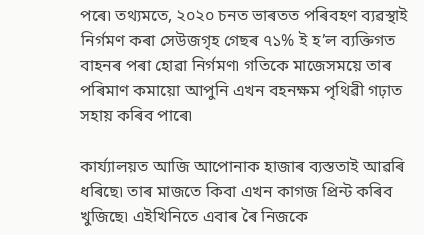পৰে৷ তথ্যমতে, ২০২০ চনত ভাৰতত পৰিবহণ ব্যৱস্থাই নিৰ্গমণ কৰা সেউজগৃহ গেছৰ ৭১% ই হ’ল ব্যক্তিগত বাহনৰ পৰা হোৱা নিৰ্গমণ৷ গতিকে মাজেসময়ে তাৰ পৰিমাণ কমায়ো আপুনি এখন বহনক্ষম পৃথিৱী গঢ়াত সহায় কৰিব পাৰে৷

কাৰ্য্যালয়ত আজি আপোনাক হাজাৰ ব্যস্ততাই আৱৰি ধৰিছে৷ তাৰ মাজতে কিবা এখন কাগজ প্ৰিন্ট কৰিব খুজিছে৷ এইখিনিতে এবাৰ ৰৈ নিজকে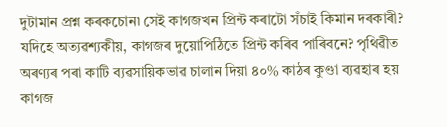দুটামান প্ৰশ্ন কৰকচোন৷ সেই কাগজখন প্ৰিন্ট কৰাটো সঁচাই কিমান দৰকাৰী? যদিহে অত্যৱশ্যকীয়, কাগজৰ দুয়োপিঠিতে প্ৰিন্ট কৰিব পাৰিবনে? পৃথিৱীত অৰণ্যৰ পৰা কাটি ব্যৱসায়িকভাৱ চালান দিয়া ৪০% কাঠৰ কুণ্ডা ব্যৱহাৰ হয় কাগজ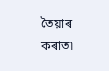তৈয়াৰ কৰাত৷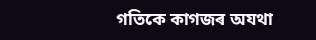গতিকে কাগজৰ অযথা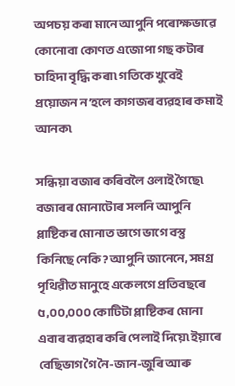অপচয় কৰা মানে আপুনি পৰোক্ষভাৱে কোনোবা কোণত এজোপা গছ কটাৰ চাহিদা বৃদ্ধি কৰা৷ গতিকে খুবেই প্ৰয়োজন ন’হলে কাগজৰ ব্যৱহাৰ কমাই আনক৷

সন্ধিয়া বজাৰ কৰিবলৈ ওলাই গৈছে৷ বজাৰৰ মোনাটোৰ সলনি আপুনি প্লাষ্টিকৰ মোনাত ভাগে ভাগে বস্তু কিনিছে নেকি? আপুনি জানেনে, সমগ্ৰ পৃথিৱীত মানুহে একেলগে প্ৰতিবছৰে ৫,০০,০০০ কোটিটা প্লাষ্টিকৰ মোনা এবাৰ ব্যৱহাৰ কৰি পেলাই দিয়ে৷ ইয়াৰে বেছিভাগ গৈ নৈ-জান-জুৰি আৰু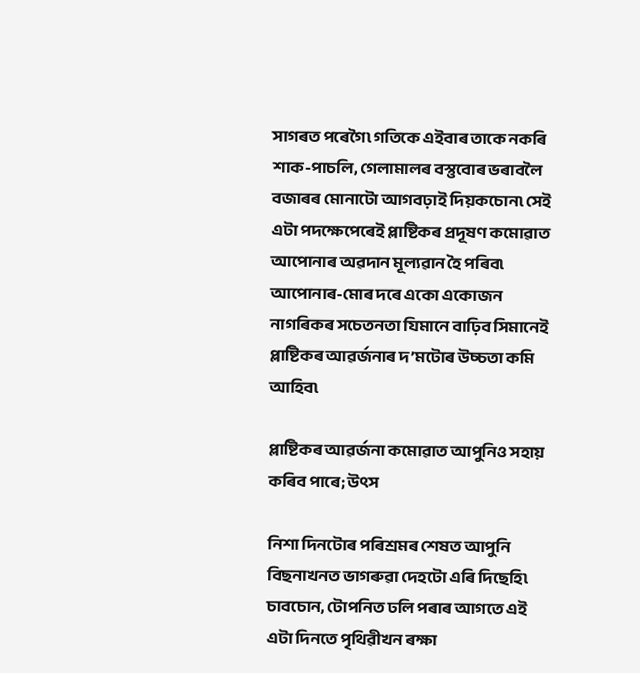সাগৰত পৰেগৈ৷ গতিকে এইবাৰ তাকে নকৰি শাক-পাচলি, গেলামালৰ বস্তুবোৰ ভৰাবলৈ বজাৰৰ মোনাটো আগবঢ়াই দিয়কচোন৷ সেই এটা পদক্ষেপেৰেই প্লাষ্টিকৰ প্ৰদূষণ কমোৱাত আপোনাৰ অৱদান মূল্যৱান হৈ পৰিব৷ আপোনাৰ-মোৰ দৰে একো একোজন নাগৰিকৰ সচেতনতা যিমানে বাঢ়িব সিমানেই প্লাষ্টিকৰ আৱৰ্জনাৰ দ’মটোৰ উচ্চতা কমি আহিব৷

প্লাষ্টিকৰ আৱৰ্জনা কমোৱাত আপুনিও সহায় কৰিব পাৰে; উৎস

নিশা দিনটোৰ পৰিশ্ৰমৰ শেষত আপুনি বিছনাখনত ভাগৰুৱা দেহটো এৰি দিছেহি৷ চাবচোন, টোপনিত ঢলি পৰাৰ আগতে এই এটা দিনতে পৃথিৱীখন ৰক্ষা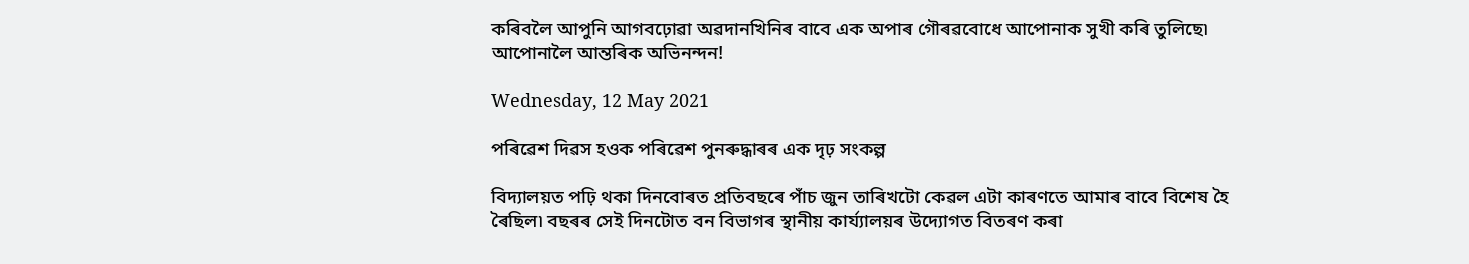কৰিবলৈ আপুনি আগবঢ়োৱা অৱদানখিনিৰ বাবে এক অপাৰ গৌৰৱবোধে আপোনাক সুখী কৰি তুলিছে৷ আপোনালৈ আন্তৰিক অভিনন্দন!

Wednesday, 12 May 2021

পৰিৱেশ দিৱস হওক পৰিৱেশ পুনৰুদ্ধাৰৰ এক দৃঢ় সংকল্প

বিদ্যালয়ত পঢ়ি থকা দিনবোৰত প্ৰতিবছৰে পাঁচ জুন তাৰিখটো কেৱল এটা কাৰণতে আমাৰ বাবে বিশেষ হৈ ৰৈছিল৷ বছৰৰ সেই দিনটোত বন বিভাগৰ স্থানীয় কাৰ্য্যালয়ৰ উদ্যোগত বিতৰণ কৰা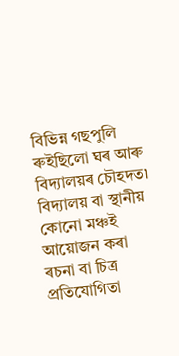বিভিন্ন গছপুলি ৰুইছিলো ঘৰ আৰু বিদ্যালয়ৰ চৌহদত৷ বিদ্যালয় বা স্থানীয় কোনো মঞ্চই আয়োজন কৰা ৰচনা বা চিত্ৰ প্ৰতিযোগিতা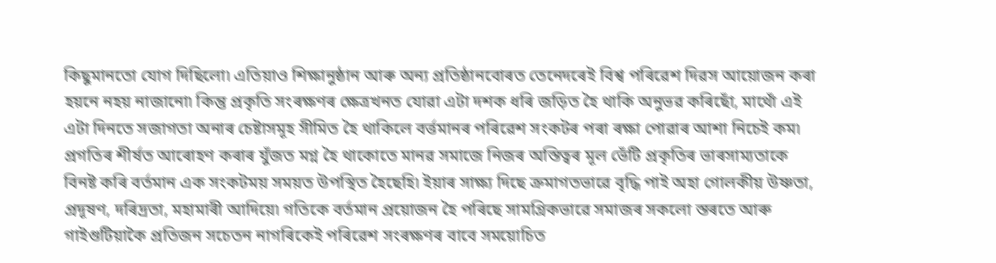কিছুমানতো যোগ দিছিলো৷ এতিয়াও শিক্ষানুষ্ঠান আৰু অন্য প্ৰতিষ্ঠানবোৰত তেনেদৰেই বিশ্ব পৰিৱেশ দিৱস আয়োজন কৰা হয়নে নহয় নাজানো৷ কিন্তু প্ৰকৃতি সংৰক্ষণৰ ক্ষেত্ৰখনত যোৱা এটা দশক ধৰি জড়িত হৈ থাকি অনুভৱ কৰিছোঁ, মাথোঁ এই এটা দিনতে সজাগতা অনাৰ চেষ্টাসমূহ সীমিত হৈ থাকিলে বৰ্ত্তমানৰ পৰিৱেশ সংকটৰ পৰা ৰক্ষা পোৱাৰ আশা নিচেই কম৷ প্ৰগতিৰ শীৰ্ষত আৰোহণ কৰাৰ যুঁজত মগ্ন হৈ থাকোতে মানৱ সমাজে নিজৰ অস্তিত্বৰ মূল ভেঁটি প্ৰকৃতিৰ ভাৰসাম্যতাকে বিনষ্ট কৰি বৰ্তমান এক সংকটময় সময়ত উপস্থিত হৈছেহি৷ ইয়াৰ সাক্ষ্য দিছে ক্ৰমাগতভাৱে বৃদ্ধি পাই অহা গোলকীয় উষ্ণতা, প্ৰদূষণ, দৰিদ্ৰতা, মহামাৰী আদিয়ে৷ গতিকে বৰ্তমান প্ৰয়োজন হৈ পৰিছে সামগ্ৰিকভাৱে সমাজৰ সকলো স্তৰতে আৰু গাইগুটিয়াকৈ প্ৰতিজন সচেতন নাগৰিকেই পৰিৱেশ সংৰক্ষণৰ বাবে সময়োচিত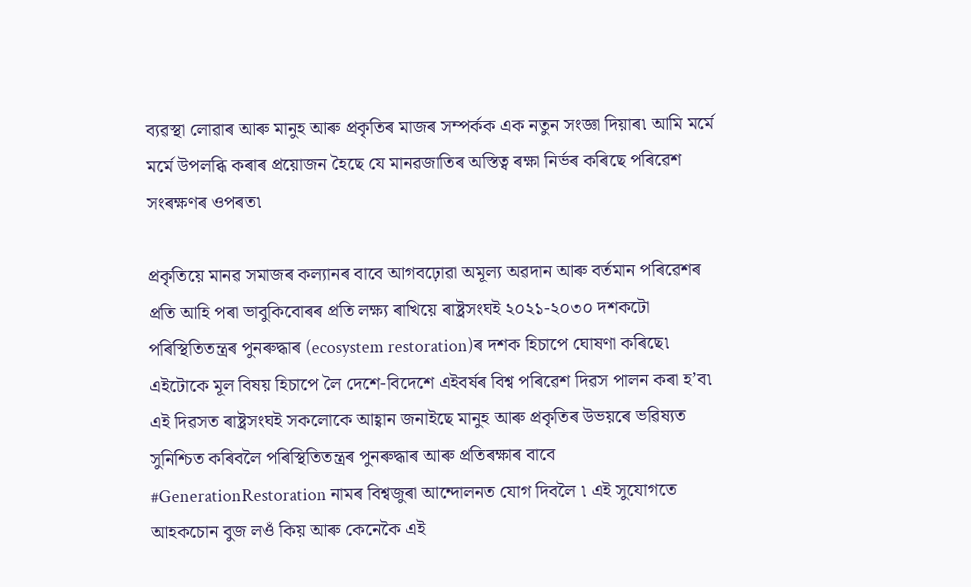ব্যৱস্থা লোৱাৰ আৰু মানুহ আৰু প্ৰকৃতিৰ মাজৰ সম্পৰ্কক এক নতুন সংজ্ঞা দিয়াৰ৷ আমি মৰ্মে মৰ্মে উপলব্ধি কৰাৰ প্ৰয়োজন হৈছে যে মানৱজাতিৰ অস্তিত্ব ৰক্ষা নিৰ্ভৰ কৰিছে পৰিৱেশ সংৰক্ষণৰ ওপৰত৷

প্ৰকৃতিয়ে মানৱ সমাজৰ কল্যানৰ বাবে আগবঢ়োৱা অমূল্য অৱদান আৰু বৰ্তমান পৰিৱেশৰ প্ৰতি আহি পৰা ভাবুকিবোৰৰ প্ৰতি লক্ষ্য ৰাখিয়ে ৰাষ্ট্ৰসংঘই ২০২১-২০৩০ দশকটো পৰিস্থিতিতন্ত্ৰৰ পুনৰুদ্ধাৰ (ecosystem restoration)ৰ দশক হিচাপে ঘোষণা কৰিছে৷ এইটোকে মূল বিষয় হিচাপে লৈ দেশে-বিদেশে এইবৰ্ষৰ বিশ্ব পৰিৱেশ দিৱস পালন কৰা হ’ব৷ এই দিৱসত ৰাষ্ট্ৰসংঘই সকলোকে আহ্বান জনাইছে মানুহ আৰু প্ৰকৃতিৰ উভয়ৰে ভৱিষ্যত সুনিশ্চিত কৰিবলৈ পৰিস্থিতিতন্ত্ৰৰ পুনৰুদ্ধাৰ আৰু প্ৰতিৰক্ষাৰ বাবে #GenerationRestoration নামৰ বিশ্বজুৰা আন্দোলনত যোগ দিবলৈ ৷ এই সুযোগতে আহকচোন বুজ লওঁ কিয় আৰু কেনেকৈ এই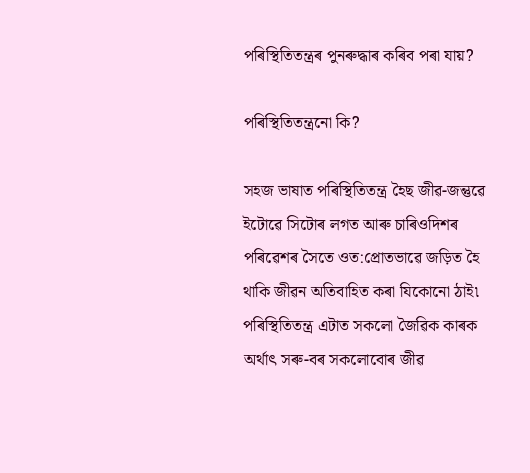পৰিস্থিতিতন্ত্ৰৰ পুনৰুদ্ধাৰ কৰিব পৰা যায়?

পৰিস্থিতিতন্ত্ৰনো কি?

সহজ ভাষাত পৰিস্থিতিতন্ত্ৰ হৈছ জীৱ-জন্তুৱে ইটোৱে সিটোৰ লগত আৰু চাৰিওদিশৰ পৰিৱেশৰ সৈতে ওত:প্ৰোতভাৱে জড়িত হৈ থাকি জীৱন অতিবাহিত কৰা যিকোনো ঠাই৷ পৰিস্থিতিতন্ত্ৰ এটাত সকলো জৈৱিক কাৰক অৰ্থাৎ সৰু-বৰ সকলোবোৰ জীৱ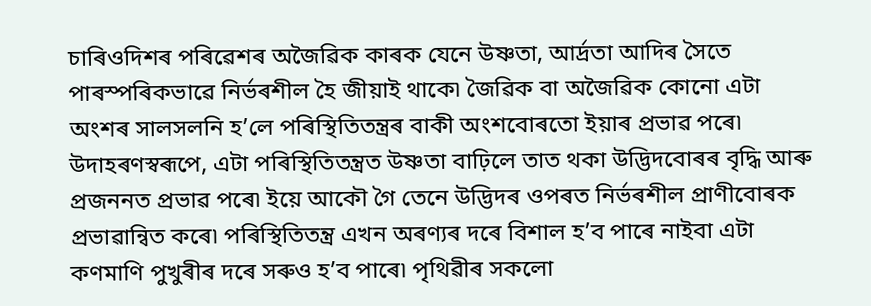চাৰিওদিশৰ পৰিৱেশৰ অজৈৱিক কাৰক যেনে উষ্ণতা, আৰ্দ্ৰতা আদিৰ সৈতে পাৰস্পৰিকভাৱে নিৰ্ভৰশীল হৈ জীয়াই থাকে৷ জৈৱিক বা অজৈৱিক কোনো এটা অংশৰ সালসলনি হ’লে পৰিস্থিতিতন্ত্ৰৰ বাকী অংশবোৰতো ইয়াৰ প্ৰভাৱ পৰে৷ উদাহৰণস্বৰূপে, এটা পৰিস্থিতিতন্ত্ৰত উষ্ণতা বাঢ়িলে তাত থকা উদ্ভিদবোৰৰ বৃদ্ধি আৰু প্ৰজননত প্ৰভাৱ পৰে৷ ইয়ে আকৌ গৈ তেনে উদ্ভিদৰ ওপৰত নিৰ্ভৰশীল প্ৰাণীবোৰক প্ৰভাৱান্বিত কৰে৷ পৰিস্থিতিতন্ত্ৰ এখন অৰণ্যৰ দৰে বিশাল হ’ব পাৰে নাইবা এটা কণমাণি পুখুৰীৰ দৰে সৰুও হ’ব পাৰে৷ পৃথিৱীৰ সকলো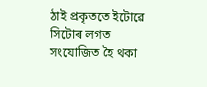ঠাই প্ৰকৃততে ইটোৱে সিটোৰ লগত সংযোজিত হৈ থকা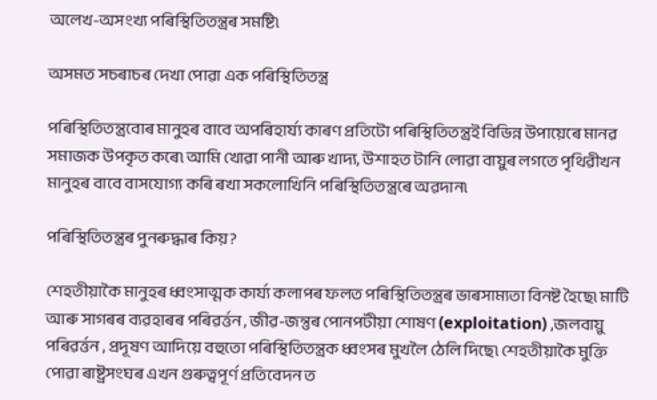অলেখ-অসংখ্য পৰিস্থিতিতন্ত্ৰৰ সমষ্টি৷

অসমত সচৰাচৰ দেখা পোৱা এক পৰিস্থিতিতন্ত্ৰ

পৰিস্থিতিতন্ত্ৰবোৰ মানুহৰ বাবে অপৰিহাৰ্য্য কাৰণ প্ৰতিটো পৰিস্থিতিতন্ত্ৰই বিভিন্ন উপায়েৰে মানৱ সমাজক উপকৃত কৰে৷ আমি খোৱা পানী আৰু খাদ্য, উশাহত টানি লোৱা বায়ুৰ লগতে পৃথিৱীখন মানুহৰ বাবে বাসযোগ্য কৰি ৰখা সকলোখিনি পৰিস্থিতিতন্ত্ৰৰে অৱদান৷

পৰিস্থিতিতন্ত্ৰৰ পুনৰুদ্ধাৰ কিয়?

শেহতীয়াকৈ মানুহৰ ধ্বংসাত্মক কাৰ্য্য কলাপৰ ফলত পৰিস্থিতিতন্ত্ৰৰ ভাৰসাম্যতা বিনষ্ট হৈছে৷ মাটি আৰু সাগৰৰ ব্যৱহাৰৰ পৰিৱৰ্ত্তন , জীৱ-জন্তুৰ পোনপটীয়া শোষণ (exploitation) ,জলবায়ু পৰিৱৰ্ত্তন , প্ৰদূষণ আদিয়ে বহুতো পৰিস্থিতিতন্ত্ৰক ধ্বংসৰ মুখলৈ ঠেলি দিছে৷ শেহতীয়াকৈ মুক্তি পোৱা ৰাষ্ট্ৰসংঘৰ এখন গুৰুত্বপূৰ্ণ প্ৰতিবেদন ত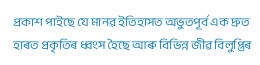প্ৰকাশ পাইছে যে মানৱ ইতিহাসত অভুতপূৰ্ব এক দ্ৰুত হাৰত প্ৰকৃতিৰ ধ্বংস হৈছে আৰু বিভিন্ন জীৱ বিলুপ্তিৰ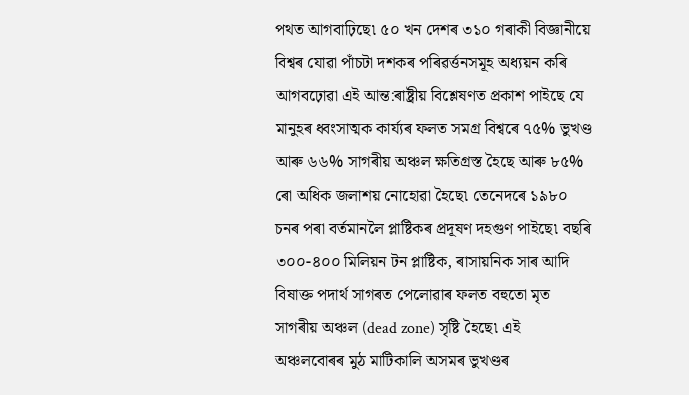পথত আগবাঢ়িছে৷ ৫০ খন দেশৰ ৩১০ গৰাকী বিজ্ঞানীয়ে বিশ্বৰ যোৱা পাঁচটা দশকৰ পৰিৱৰ্ত্তনসমূহ অধ্যয়ন কৰি আগবঢ়োৱা এই আন্ত:ৰাষ্ট্ৰীয় বিশ্লেষণত প্ৰকাশ পাইছে যে মানুহৰ ধ্বংসাত্মক কাৰ্য্যৰ ফলত সমগ্ৰ বিশ্বৰে ৭৫% ভুখণ্ড আৰু ৬৬% সাগৰীয় অঞ্চল ক্ষতিগ্ৰস্ত হৈছে আৰু ৮৫% ৰো অধিক জলাশয় নোহোৱা হৈছে৷ তেনেদৰে ১৯৮০ চনৰ পৰা বৰ্তমানলৈ প্লাষ্টিকৰ প্ৰদূষণ দহগুণ পাইছে৷ বছৰি ৩০০-৪০০ মিলিয়ন টন প্লাষ্টিক, ৰাসায়নিক সাৰ আদি বিষাক্ত পদাৰ্থ সাগৰত পেলোৱাৰ ফলত বহুতো মৃত সাগৰীয় অঞ্চল (dead zone) সৃষ্টি হৈছে৷ এই অঞ্চলবোৰৰ মুঠ মাটিকালি অসমৰ ভুখণ্ডৰ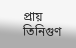প্ৰায় তিনিগুণ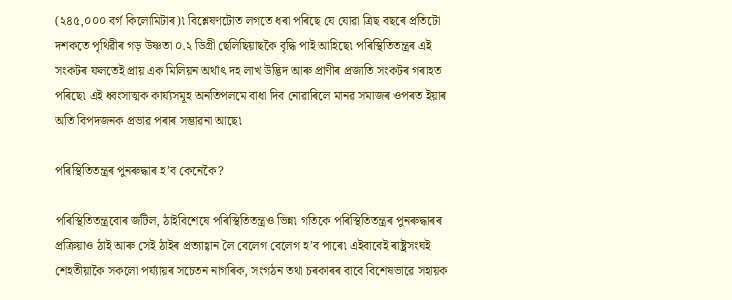(২৪৫,০০০ বৰ্গ কিলোমিটাৰ)৷ বিশ্লেষণটোত লগতে ধৰা পৰিছে যে যোৱা ত্ৰিছ বছৰে প্ৰতিটো দশকতে পৃথিৱীৰ গড় উষ্ণতা ০.২ ডিগ্ৰী ছেলিছিয়াছকৈ বৃদ্ধি পাই আহিছে৷ পৰিস্থিতিতন্ত্ৰৰ এই সংকটৰ ফলতেই প্ৰায় এক মিলিয়ন অৰ্থাৎ দহ লাখ উদ্ভিদ আৰু প্ৰাণীৰ প্ৰজাতি সংকটৰ গৰাহত পৰিছে৷ এই ধ্বংসাত্মক কাৰ্য্যসমূহ অনতিপলমে বাধা দিব নোৱাৰিলে মানৱ সমাজৰ ওপৰত ইয়াৰ অতি বিপদজনক প্ৰভাৱ পৰাৰ সম্ভাৱনা আছে৷

পৰিস্থিতিতন্ত্ৰৰ পুনৰুদ্ধাৰ হ’ব কেনেকৈ?

পৰিস্থিতিতন্ত্ৰবোৰ জটিল, ঠাইবিশেষে পৰিস্থিতিতন্ত্ৰও ভিন্ন৷ গতিকে পৰিস্থিতিতন্ত্ৰৰ পুনৰুদ্ধাৰৰ প্ৰক্ৰিয়াও ঠাই আৰু সেই ঠাইৰ প্ৰত্যাহ্বান লৈ বেলেগ বেলেগ হ’ব পাৰে৷ এইবাবেই ৰাষ্ট্ৰসংঘই শেহতীয়াকৈ সকলো পৰ্য্যায়ৰ সচেতন নাগৰিক, সংগঠন তথা চৰকাৰৰ বাবে বিশেষভাৱে সহায়ক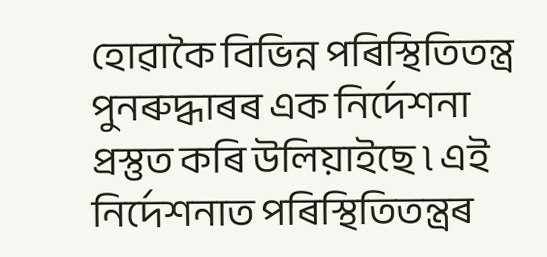হোৱাকৈ বিভিন্ন পৰিস্থিতিতন্ত্ৰ পুনৰুদ্ধাৰৰ এক নিৰ্দেশনা প্ৰস্তুত কৰি উলিয়াইছে ৷ এই নিৰ্দেশনাত পৰিস্থিতিতন্ত্ৰৰ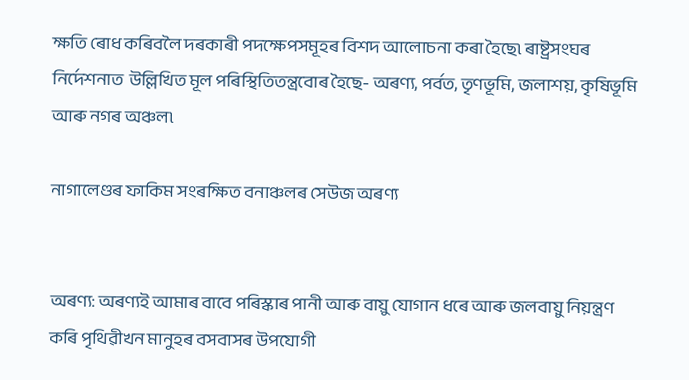ক্ষতি ৰোধ কৰিবলৈ দৰকাৰী পদক্ষেপসমূহৰ বিশদ আলোচনা কৰা হৈছে৷ ৰাষ্ট্ৰসংঘৰ নিৰ্দেশনাত  উল্লিখিত মূল পৰিস্থিতিতন্ত্ৰবোৰ হৈছে- অৰণ্য, পৰ্বত, তৃণভূমি, জলাশয়, কৃষিভূমি আৰু নগৰ অঞ্চল৷

নাগালেণ্ডৰ ফাকিম সংৰক্ষিত বনাঞ্চলৰ সেউজ অৰণ্য


অৰণ্য: অৰণ্যই আমাৰ বাবে পৰিস্কাৰ পানী আৰু বায়ু যোগান ধৰে আৰু জলবায়ু নিয়ন্ত্ৰণ কৰি পৃথিৱীখন মানুহৰ বসবাসৰ উপযোগী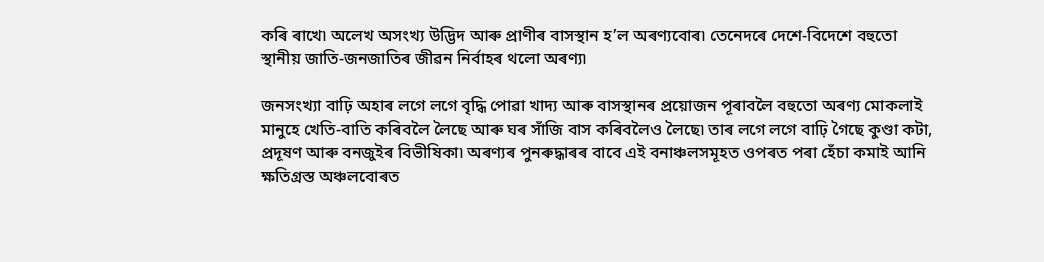কৰি ৰাখে৷ অলেখ অসংখ্য উদ্ভিদ আৰু প্ৰাণীৰ বাসস্থান হ’ল অৰণ্যবোৰ৷ তেনেদৰে দেশে-বিদেশে বহুতো স্থানীয় জাতি-জনজাতিৰ জীৱন নিৰ্বাহৰ থলো অৰণ্য৷

জনসংখ্যা বাঢ়ি অহাৰ লগে লগে বৃদ্ধি পোৱা খাদ্য আৰু বাসস্থানৰ প্ৰয়োজন পূৰাবলৈ বহুতো অৰণ্য মোকলাই মানুহে খেতি-বাতি কৰিবলৈ লৈছে আৰু ঘৰ সাঁজি বাস কৰিবলৈও লৈছে৷ তাৰ লগে লগে বাঢ়ি গৈছে কুণ্ডা কটা, প্ৰদূষণ আৰু বনজুইৰ বিভীষিকা৷ অৰণ্যৰ পুনৰুদ্ধাৰৰ বাবে এই বনাঞ্চলসমূহত ওপৰত পৰা হেঁচা কমাই আনি ক্ষতিগ্ৰস্ত অঞ্চলবোৰত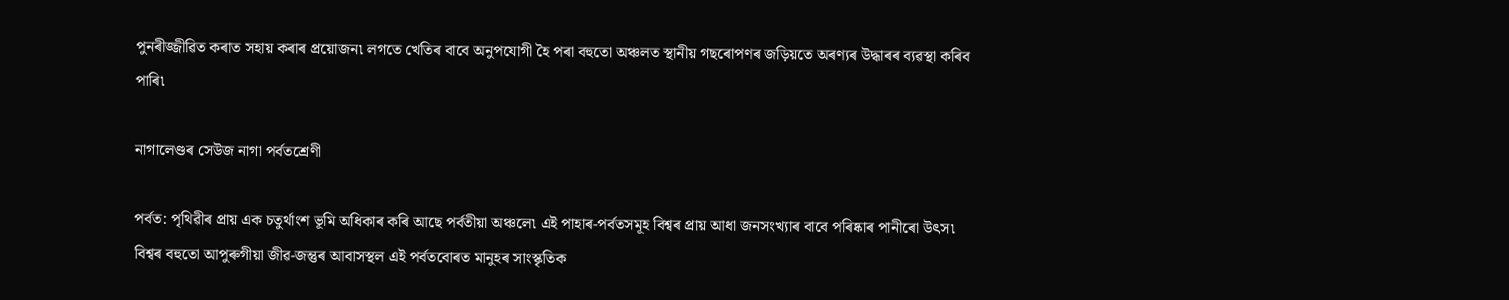পুনৰীজ্জীৱিত কৰাত সহায় কৰাৰ প্ৰয়োজন৷ লগতে খেতিৰ বাবে অনুপযোগী হৈ পৰা বহুতো অঞ্চলত স্থানীয় গছৰোপণৰ জড়িয়তে অৰণ্যৰ উদ্ধাৰৰ ব্যৱস্থা কৰিব পাৰি৷

নাগালেণ্ডৰ সেউজ নাগা পৰ্বতশ্ৰেণী

পৰ্বত: পৃথিৱীৰ প্ৰায় এক চতুৰ্থাংশ ভূমি অধিকাৰ কৰি আছে পৰ্বতীয়া অঞ্চলে৷ এই পাহাৰ-পৰ্বতসমূহ বিশ্বৰ প্ৰায় আধা জনসংখ্যাৰ বাবে পৰিষ্কাৰ পানীৰো উৎস৷ বিশ্বৰ বহুতো আপুৰুগীয়া জীৱ-জন্তুৰ আবাসস্থল এই পৰ্বতবোৰত মানুহৰ সাংস্কৃতিক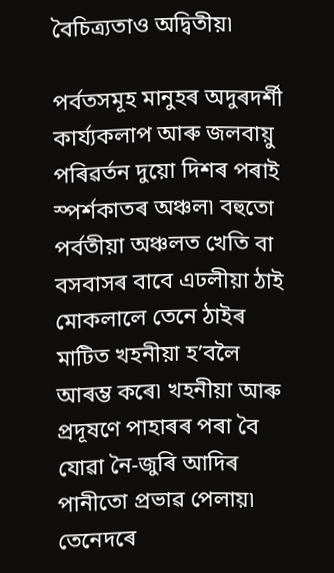বৈচিত্ৰ্যতাও অদ্বিতীয়৷

পৰ্বতসমূহ মানুহৰ অদুৰদৰ্শী কাৰ্য্যকলাপ আৰু জলবায়ু পৰিৱৰ্তন দুয়ো দিশৰ পৰাই স্পৰ্শকাতৰ অঞ্চল৷ বহুতো পৰ্বতীয়া অঞ্চলত খেতি বা বসবাসৰ বাবে এঢলীয়া ঠাই মোকলালে তেনে ঠাইৰ মাটিত খহনীয়া হ’বলৈ আৰম্ভ কৰে৷ খহনীয়া আৰু প্ৰদূষণে পাহাৰৰ পৰা বৈ যোৱা নৈ-জুৰি আদিৰ পানীতো প্ৰভাৱ পেলায়৷ তেনেদৰে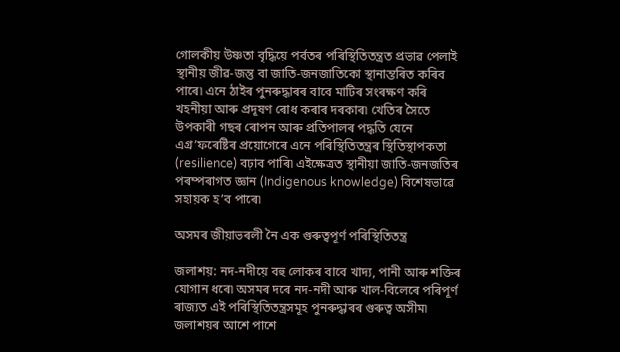গোলকীয় উষ্ণতা বৃদ্ধিয়ে পৰ্বতৰ পৰিস্থিতিতন্ত্ৰত প্ৰভাৱ পেলাই স্থানীয় জীৱ-জন্তু বা জাতি-জনজাতিকো স্থানান্তৰিত কৰিব পাৰে৷ এনে ঠাইৰ পুনৰুদ্ধাৰৰ বাবে মাটিৰ সংৰক্ষণ কৰি খহনীয়া আৰু প্ৰদূষণ ৰোধ কৰাৰ দৰকাৰ৷ খেতিৰ সৈতে উপকাৰী গছৰ ৰোপন আৰু প্ৰতিপালৰ পদ্ধতি যেনে এগ্ৰ’ফৰেষ্টিৰ প্ৰয়োগেৰে এনে পৰিস্থিতিতন্ত্ৰৰ স্থিতিস্থাপকতা (resilience) বঢ়াব পাৰি৷ এইক্ষেত্ৰত স্থানীয়া জাতি-জনজতিৰ পৰম্পৰাগত জ্ঞান (Indigenous knowledge) বিশেষভাৱে সহায়ক হ’ব পাৰে৷

অসমৰ জীয়াভৰলী নৈ এক গুৰুত্বপূৰ্ণ পৰিস্থিতিতন্ত্ৰ

জলাশয়: নদ-নদীয়ে বহু লোকৰ বাবে খাদ্য, পানী আৰু শক্তিৰ যোগান ধৰে৷ অসমৰ দৰে নদ-নদী আৰু খাল-বিলেৰে পৰিপূৰ্ণ ৰাজ্যত এই পৰিস্থিতিতন্ত্ৰসমূহ পুনৰুদ্ধাৰৰ গুৰুত্ব অসীম৷ জলাশয়ৰ আশে পাশে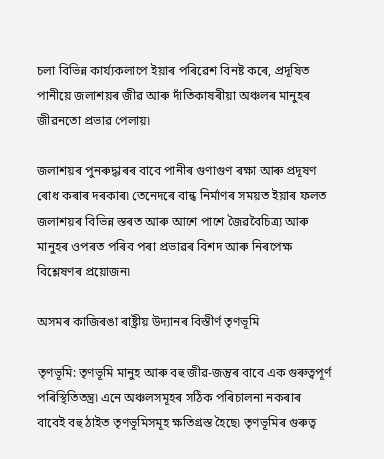চলা বিভিন্ন কাৰ্য্যকলাপে ইয়াৰ পৰিৱেশ বিনষ্ট কৰে, প্ৰদূষিত পানীয়ে জলাশয়ৰ জীৱ আৰু দাঁতিকাষৰীয়া অঞ্চলৰ মানুহৰ জীৱনতো প্ৰভাৱ পেলায়৷

জলাশয়ৰ পুনৰুদ্ধাৰৰ বাবে পানীৰ গুণাগুণ ৰক্ষা আৰু প্ৰদূষণ ৰোধ কৰাৰ দৰকাৰ৷ তেনেদৰে বান্ধ নিৰ্মাণৰ সময়ত ইয়াৰ ফলত জলাশয়ৰ বিভিন্ন স্তৰত আৰু আশে পাশে জৈৱবৈচিত্ৰ্য আৰু মানুহৰ ওপৰত পৰিব পৰা প্ৰভাৱৰ বিশদ আৰু নিৰপেক্ষ বিশ্লেষণৰ প্ৰয়োজন৷

অসমৰ কাজিৰঙা ৰাষ্ট্ৰীয় উদ্যানৰ বিস্তীৰ্ণ তৃণভূমি

তৃণভূমি: তৃণভূমি মানুহ আৰু বহু জীৱ-জন্তুৰ বাবে এক গুৰুত্বপূৰ্ণ পৰিস্থিতিতন্ত্ৰ৷ এনে অঞ্চলসমূহৰ সঠিক পৰিচালনা নকৰাৰ বাবেই বহু ঠাইত তৃণভূমিসমূহ ক্ষতিগ্ৰস্ত হৈছে৷ তৃণভূমিৰ গুৰুত্ব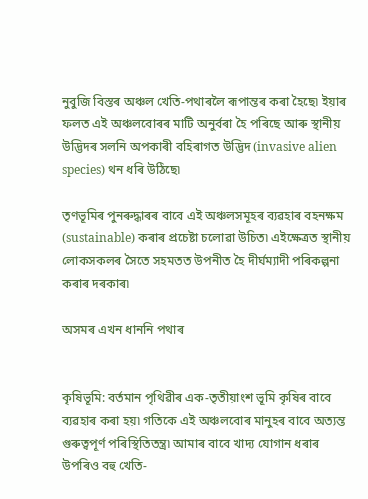নুবুজি বিস্তৰ অঞ্চল খেতি-পথাৰলৈ ৰূপান্তৰ কৰা হৈছে৷ ইয়াৰ ফলত এই অঞ্চলবোৰৰ মাটি অনুৰ্বৰা হৈ পৰিছে আৰু স্থানীয় উদ্ভিদৰ সলনি অপকাৰী বহিৰাগত উদ্ভিদ (invasive alien species) থন ধৰি উঠিছে৷

তৃণভূমিৰ পুনৰুদ্ধাৰৰ বাবে এই অঞ্চলসমূহৰ ব্যৱহাৰ বহনক্ষম (sustainable) কৰাৰ প্ৰচেষ্টা চলোৱা উচিত৷ এইক্ষেত্ৰত স্থানীয় লোকসকলৰ সৈতে সহমতত উপনীত হৈ দীৰ্ঘম্যাদী পৰিকল্পনা কৰাৰ দৰকাৰ৷

অসমৰ এখন ধাননি পথাৰ


কৃষিভূমি: বৰ্তমান পৃথিৱীৰ এক-তৃতীয়াংশ ভূমি কৃষিৰ বাবে ব্যৱহাৰ কৰা হয়৷ গতিকে এই অঞ্চলবোৰ মানুহৰ বাবে অত্যন্ত গুৰুত্বপূৰ্ণ পৰিস্থিতিতন্ত্ৰ৷ আমাৰ বাবে খাদ্য যোগান ধৰাৰ উপৰিও বহু খেতি-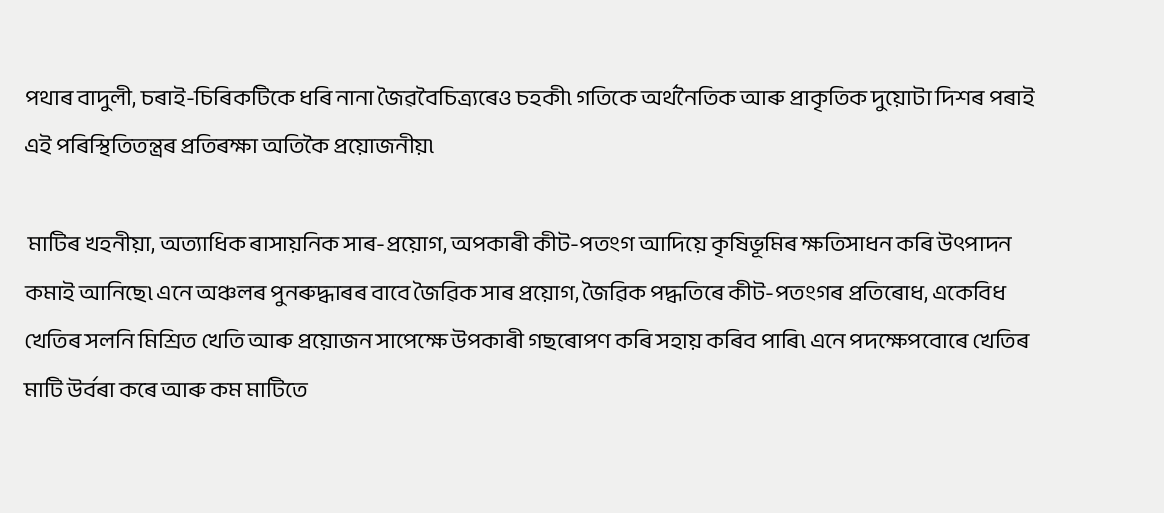পথাৰ বাদুলী, চৰাই-চিৰিকটিকে ধৰি নানা জৈৱবৈচিত্ৰ্যৰেও চহকী৷ গতিকে অৰ্থনৈতিক আৰু প্ৰাকৃতিক দুয়োটা দিশৰ পৰাই এই পৰিস্থিতিতন্ত্ৰৰ প্ৰতিৰক্ষা অতিকৈ প্ৰয়োজনীয়৷

 মাটিৰ খহনীয়া, অত্যাধিক ৰাসায়নিক সাৰ-প্ৰয়োগ, অপকাৰী কীট-পতংগ আদিয়ে কৃষিভূমিৰ ক্ষতিসাধন কৰি উৎপাদন কমাই আনিছে৷ এনে অঞ্চলৰ পুনৰুদ্ধাৰৰ বাবে জৈৱিক সাৰ প্ৰয়োগ, জৈৱিক পদ্ধতিৰে কীট-পতংগৰ প্ৰতিৰোধ, একেবিধ খেতিৰ সলনি মিশ্ৰিত খেতি আৰু প্ৰয়োজন সাপেক্ষে উপকাৰী গছৰোপণ কৰি সহায় কৰিব পাৰি৷ এনে পদক্ষেপবোৰে খেতিৰ মাটি উৰ্বৰা কৰে আৰু কম মাটিতে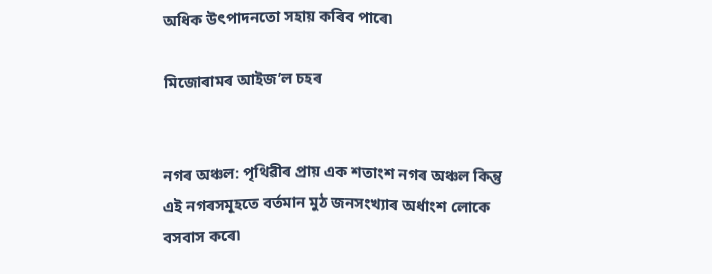অধিক উৎপাদনতো সহায় কৰিব পাৰে৷

মিজোৰামৰ আইজ’ল চহৰ


নগৰ অঞ্চল: পৃথিৱীৰ প্ৰায় এক শতাংশ নগৰ অঞ্চল কিন্তু এই নগৰসমূহতে বৰ্তমান মুঠ জনসংখ্যাৰ অৰ্ধাংশ লোকে বসবাস কৰে৷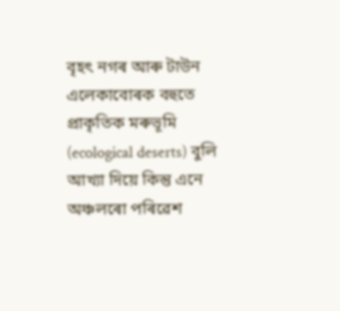বৃহৎ নগৰ আৰু টাউন এলেকাবোৰক বহুতে প্ৰাকৃতিক মৰুভূমি (ecological deserts) বুলি আখ্যা দিয়ে কিন্তু এনে অঞ্চলৰো পৰিৱেশ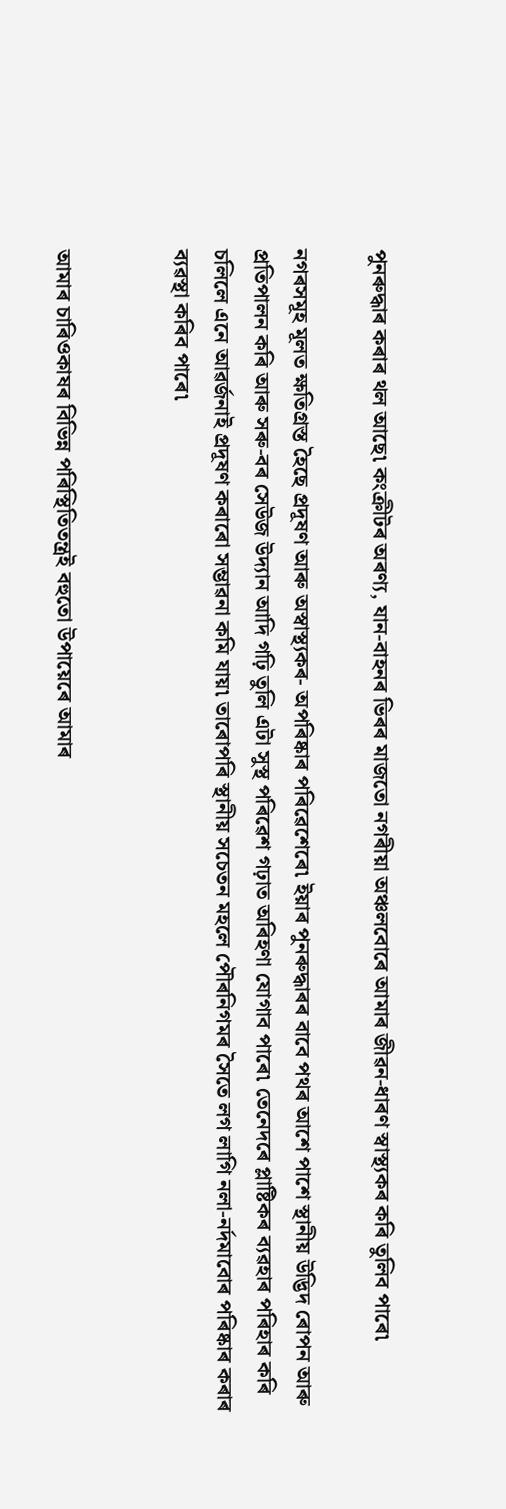পুনৰুদ্ধাৰ কৰাৰ থল আছে৷ কংক্ৰীটৰ অৰণ্য, যান-বাহনৰ ভিৰৰ মাজতো নগৰীয়া অঞ্চলবোৰে আমাৰ জীৱন-ধাৰণ স্বাস্থ্যকৰ কৰি তুলিব পাৰে৷

নগৰসমূহ মূলত ক্ষতিগ্ৰস্ত হৈছে প্ৰদূষণ আৰু অস্বাস্থ্যকৰ- অপৰিষ্কাৰ পৰিৱেশেৰে৷ ইয়াৰ পুনৰুদ্ধাৰৰ বাবে পথৰ আশে পাশে স্থানীয় উদ্ভিদ ৰোপন আৰু প্ৰতিপালন কৰি আৰু সৰু-বৰ সেউজ উদ্যান আদি গঢ়ি তুলি এটা সুস্থ পৰিৱেশ গঢ়াত অৰিহণা যোগাব পাৰে৷ তেনেদৰে প্লাষ্টিকৰ ব্যৱহাৰ পৰিহাৰ কৰি চলিলে এনে আৱৰ্জনাই প্ৰদূষণ কৰাৰো সম্ভাৱনা কমি যায়৷ তাৰোপৰি স্থানীয় সচেতন মহলে পৌৰনিগমৰ সৈতে লগ লাগি নলা-নৰ্দমাবোৰ পৰিষ্কাৰ কৰাৰ ব্যৱস্থা কৰিব পাৰে৷


আমাৰ চাৰিওকাষৰ বিভিন্ন পৰিস্থিতিতন্ত্ৰই বহুতো উপায়েৰে আমাৰ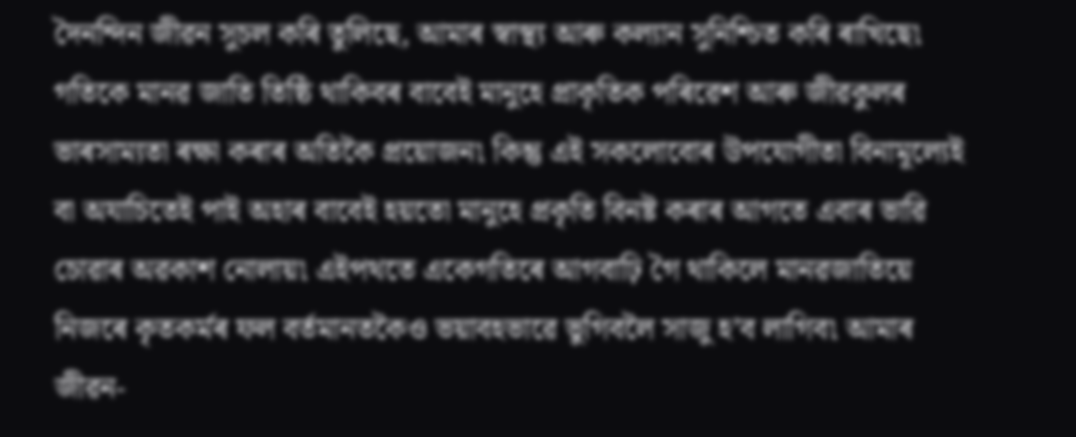দৈনন্দিন জীৱন সুচল কৰি তুলিছে, আমাৰ স্বাস্থ্য আৰু কল্যান সুনিশ্চিত কৰি ৰাখিছে৷ গতিকে মানৱ জাতি তিষ্ঠি থাকিবৰ বাবেই মানুহে প্ৰাকৃতিক পৰিৱেশ আৰু জীৱকুলৰ ভাৰসাম্যতা ৰক্ষা কৰাৰ অতিকৈ প্ৰয়োজন৷ কিন্তু এই সকলোবোৰ উপযোগীতা বিনামূল্যেই বা অযাচিতেই পাই অহাৰ বাবেই হয়তো মানুহে প্ৰকৃতি বিনষ্ট কৰাৰ আগতে এবাৰ ভাৱি চোৱাৰ অৱকাশ নোলায়৷ এইপথতে একেগতিৰে আগবাঢ়ি গৈ থাকিলে মানৱজাতিয়ে নিজৰে কৃতকৰ্মৰ ফল বৰ্তমানতকৈও ভয়াবহভাৱে ভুগিবলৈ সাজু হ’ব লাগিব৷ আমাৰ জীৱন-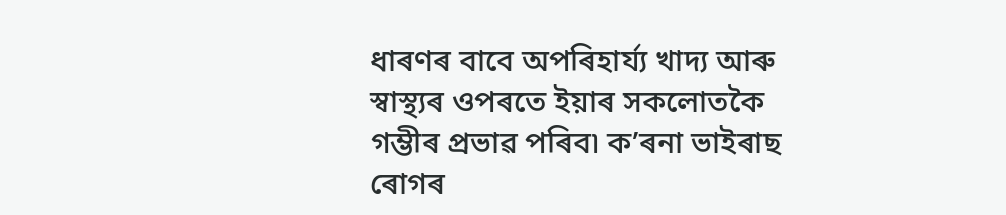ধাৰণৰ বাবে অপৰিহাৰ্য্য খাদ্য আৰু স্বাস্থ্যৰ ওপৰতে ইয়াৰ সকলোতকৈ গম্ভীৰ প্ৰভাৱ পৰিব৷ ক’ৰনা ভাইৰাছ ৰোগৰ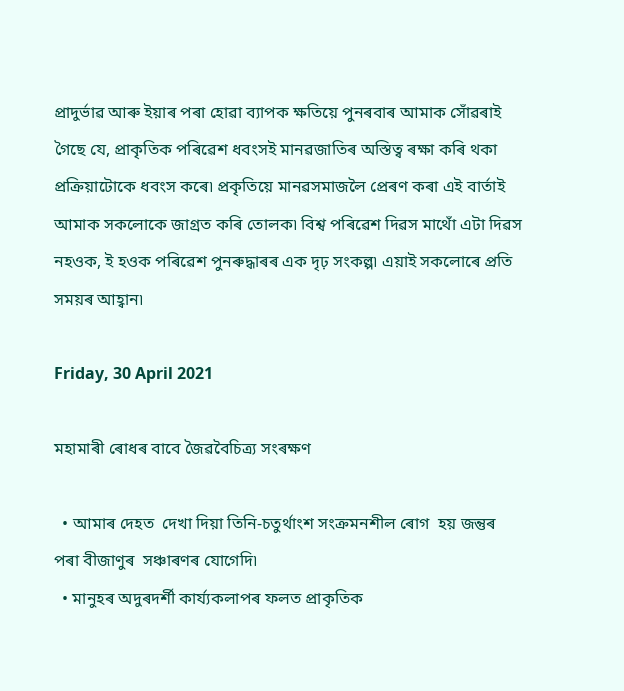প্ৰাদুৰ্ভাৱ আৰু ইয়াৰ পৰা হোৱা ব্যাপক ক্ষতিয়ে পুনৰবাৰ আমাক সোঁৱৰাই গৈছে যে, প্ৰাকৃতিক পৰিৱেশ ধবংসই মানৱজাতিৰ অস্তিত্ব ৰক্ষা কৰি থকা প্ৰক্ৰিয়াটোকে ধবংস কৰে৷ প্ৰকৃতিয়ে মানৱসমাজলৈ প্ৰেৰণ কৰা এই বাৰ্তাই আমাক সকলোকে জাগ্ৰত কৰি তোলক৷ বিশ্ব পৰিৱেশ দিৱস মাথোঁ এটা দিৱস নহওক, ই হওক পৰিৱেশ পুনৰুদ্ধাৰৰ এক দৃঢ় সংকল্প৷ এয়াই সকলোৰে প্ৰতি সময়ৰ আহ্বান৷

Friday, 30 April 2021

মহামাৰী ৰোধৰ বাবে জৈৱবৈচিত্ৰ্য সংৰক্ষণ

  • আমাৰ দেহত  দেখা দিয়া তিনি-চতুৰ্থাংশ সংক্ৰমনশীল ৰোগ  হয় জন্তুৰ পৰা বীজাণুৰ  সঞ্চাৰণৰ যোগেদি৷
  • মানুহৰ অদুৰদৰ্শী কাৰ্য্যকলাপৰ ফলত প্ৰাকৃতিক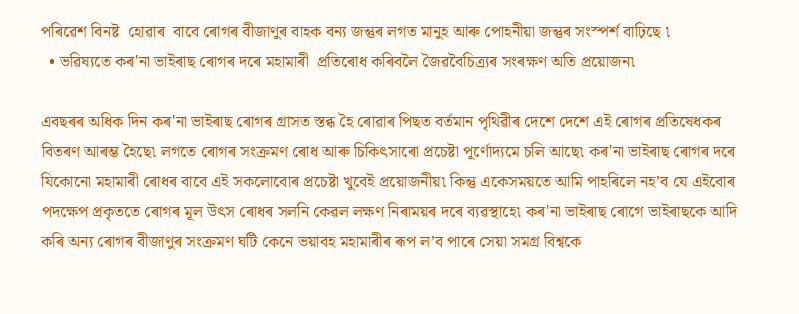পৰিৱেশ বিনষ্ট  হোৱাৰ  বাবে ৰোগৰ বীজাণুৰ বাহক বন্য জন্তুৰ লগত মানুহ আৰু পোহনীয়া জন্তুৰ সংস্পৰ্শ বাঢ়িছে ৷
  • ভৱিষ্যতে কৰ'না ভাইৰাছ ৰোগৰ দৰে মহামাৰী  প্ৰতিৰোধ কৰিবলৈ জৈৱবৈচিত্ৰ্যৰ সংৰক্ষণ অতি প্ৰয়োজন৷

এবছৰৰ অধিক দিন কৰ'না ভাইৰাছ ৰোগৰ গ্ৰাসত স্তব্ধ হৈ ৰোৱাৰ পিছত বৰ্তমান পৃথিৱীৰ দেশে দেশে এই ৰোগৰ প্ৰতিষেধকৰ বিতৰণ আৰম্ভ হৈছে৷ লগতে ৰোগৰ সংক্ৰমণ ৰোধ আৰু চিকিৎসাৰো প্ৰচেষ্টা পূৰ্ণোদ্যমে চলি আছে৷ কৰ'না ভাইৰাছ ৰোগৰ দৰে যিকোনো মহামাৰী ৰোধৰ বাবে এই সকলোবোৰ প্ৰচেষ্টা খুবেই প্ৰয়োজনীয়৷ কিন্তু একেসময়তে আমি পাহৰিলে নহ’ব যে এইবোৰ পদক্ষেপ প্ৰকৃততে ৰোগৰ মূল উৎস ৰোধৰ সলনি কেৱল লক্ষণ নিৰাময়ৰ দৰে ব্যৱস্থাহে৷ কৰ'না ভাইৰাছ ৰোগে ভাইৰাছকে আদি কৰি অন্য ৰোগৰ বীজাণুৰ সংক্ৰমণ ঘটি কেনে ভয়াবহ মহামাৰীৰ ৰূপ ল’ব পাৰে সেয়া সমগ্ৰ বিশ্বকে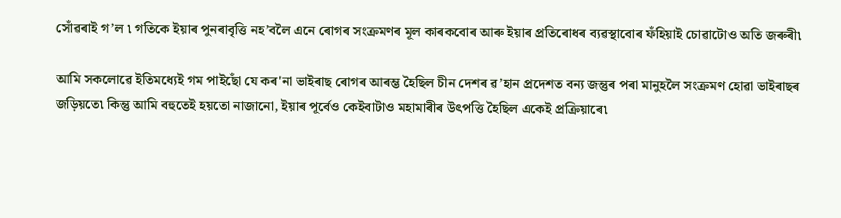সোঁৱৰাই গ’ল ৷ গতিকে ইয়াৰ পুনৰাবৃত্তি নহ’বলৈ এনে ৰোগৰ সংক্ৰমণৰ মূল কাৰকবোৰ আৰু ইয়াৰ প্ৰতিৰোধৰ ব্যৱস্থাবোৰ ফঁহিয়াই চোৱাটোও অতি জৰুৰী৷

আমি সকলোৱে ইতিমধ্যেই গম পাইছোঁ যে কৰ'না ভাইৰাছ ৰোগৰ আৰম্ভ হৈছিল চীন দেশৰ ৱ’হান প্ৰদেশত বন্য জন্তুৰ পৰা মানুহলৈ সংক্ৰমণ হোৱা ভাইৰাছৰ জড়িয়তে৷ কিন্তু আমি বহুতেই হয়তো নাজানো, ইয়াৰ পূৰ্বেও কেইবাটাও মহামাৰীৰ উৎপত্তি হৈছিল একেই প্ৰক্ৰিয়াৰে৷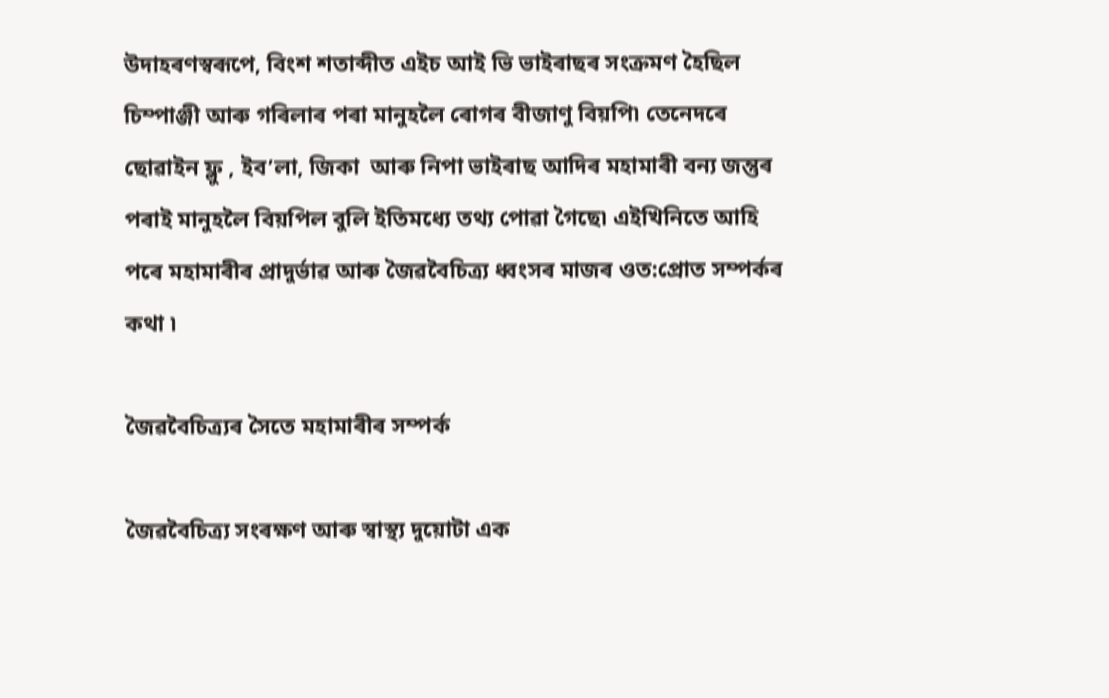উদাহৰণস্বৰূপে, বিংশ শতাব্দীত এইচ আই ভি ভাইৰাছৰ সংক্ৰমণ হৈছিল চিম্পাঞ্জী আৰু গৰিলাৰ পৰা মানুহলৈ ৰোগৰ বীজাণু বিয়পি৷ তেনেদৰে ছোৱাইন ফ্লু , ইব’লা, জিকা  আৰু নিপা ভাইৰাছ আদিৰ মহামাৰী বন্য জন্তুৰ পৰাই মানুহলৈ বিয়পিল বুলি ইতিমধ্যে তথ্য পোৱা গৈছে৷ এইখিনিতে আহি পৰে মহামাৰীৰ প্ৰাদুৰ্ভাৱ আৰু জৈৱবৈচিত্ৰ্য ধ্বংসৰ মাজৰ ওত:প্ৰোত সম্পৰ্কৰ কথা ৷

জৈৱবৈচিত্ৰ্যৰ সৈতে মহামাৰীৰ সম্পৰ্ক

জৈৱবৈচিত্ৰ্য সংৰক্ষণ আৰু স্বাস্থ্য দুয়োটা এক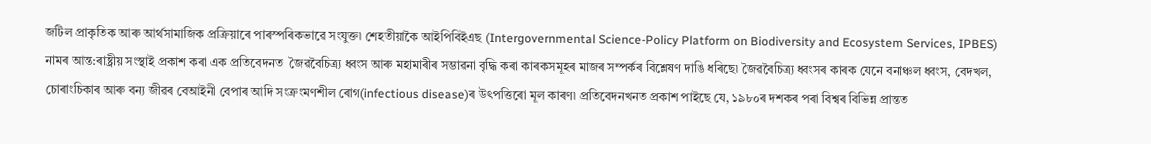জটিল প্ৰাকৃতিক আৰু আৰ্থসামাজিক প্ৰক্ৰিয়াৰে পাৰস্পৰিকভাৱে সংযুক্ত৷ শেহতীয়াকৈ আইপিবিইএছ (Intergovernmental Science-Policy Platform on Biodiversity and Ecosystem Services, IPBES) নামৰ আন্ত:ৰাষ্ট্ৰীয় সংস্থাই প্ৰকাশ কৰা এক প্ৰতিবেদনত  জৈৱবৈচিত্ৰ্য ধ্বংস আৰু মহামাৰীৰ সম্ভাৱনা বৃদ্ধি কৰা কাৰকসমূহৰ মাজৰ সম্পৰ্কৰ বিশ্লেষণ দাঙি ধৰিছে৷ জৈৱবৈচিত্ৰ্য ধ্বংসৰ কাৰক যেনে বনাঞ্চল ধ্বংস, বেদখল, চোৰাংচিকাৰ আৰু বন্য জীৱৰ বেআইনী বেপাৰ আদি সংক্ৰংমণশীল ৰোগ(infectious disease)ৰ উৎপত্তিৰো মূল কাৰণ৷ প্ৰতিবেদনখনত প্ৰকাশ পাইছে যে, ১৯৮০ৰ দশকৰ পৰা বিশ্বৰ বিভিন্ন প্ৰান্তত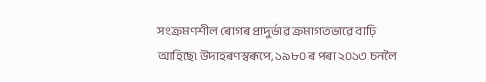সংক্ৰমণশীল ৰোগৰ প্ৰাদুৰ্ভাৱ ক্ৰমাগতভাৱে বাঢ়ি আহিছে৷ উদাহৰণস্বৰূপে, ১৯৮০ ৰ পৰা ২০১৩ চনলৈ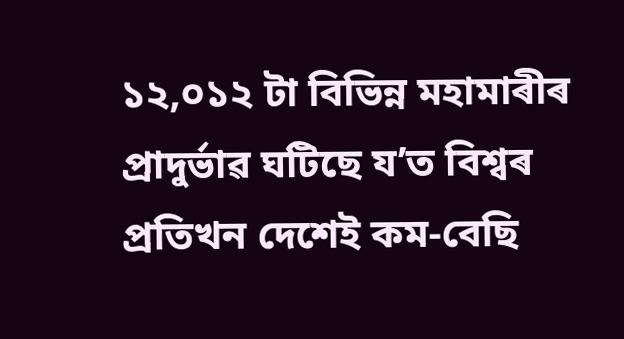১২,০১২ টা বিভিন্ন মহামাৰীৰ প্ৰাদুৰ্ভাৱ ঘটিছে য’ত বিশ্বৰ প্ৰতিখন দেশেই কম-বেছি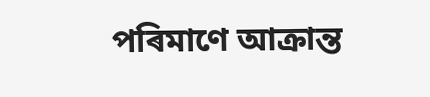পৰিমাণে আক্ৰান্ত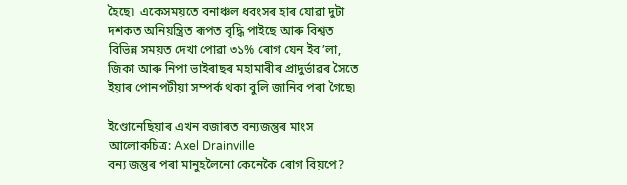হৈছে৷  একেসময়তে বনাঞ্চল ধবংসৰ হাৰ যোৱা দুটা দশকত অনিয়ন্ত্ৰিত ৰূপত বৃদ্ধি পাইছে আৰু বিশ্বত বিভিন্ন সময়ত দেখা পোৱা ৩১% ৰোগ যেন ইব’লা, জিকা আৰু নিপা ভাইৰাছৰ মহামাৰীৰ প্ৰাদুৰ্ভাৱৰ সৈতে ইয়াৰ পোনপটীয়া সম্পৰ্ক থকা বুলি জানিব পৰা গৈছে৷

ইণ্ডোনেছিয়াৰ এখন বজাৰত বন্যজন্তুৰ মাংস
আলোকচিত্ৰ: Axel Drainville
বন্য জন্তুৰ পৰা মানুহলৈনো কেনেকৈ ৰোগ বিয়পে?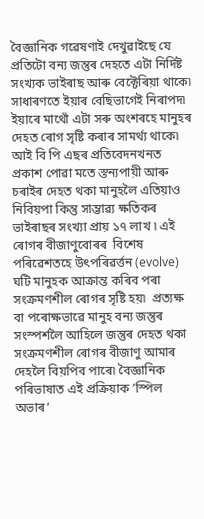বৈজ্ঞানিক গৱেষণাই দেখুৱাইছে যে  প্ৰতিটো বন্য জন্তুৰ দেহতে এটা নিৰ্দিষ্ট সংখ্যক ভাইৰাছ আৰু বেক্টেৰিয়া থাকে৷ সাধাৰণতে ইয়াৰ বেছিভাগেই নিৰাপদ৷ ইয়াৰে মাথোঁ এটা সৰু অংশৰহে মানুহৰ দেহত ৰোগ সৃষ্টি কৰাৰ সামৰ্থ্য থাকে৷ আই বি পি এছৰ প্ৰতিবেদনখনত প্ৰকাশ পোৱা মতে স্তন্যপায়ী আৰু চৰাইৰ দেহত থকা মানুহলৈ এতিয়াও নিবিয়পা কিন্তু সাম্ভাৱ্য ক্ষতিকৰ ভাইৰাছৰ সংখ্যা প্ৰায় ১৭ লাখ ৷ এই ৰোগৰ বীজাণুবোৰৰ  বিশেষ পৰিৱেশতহে উৎপৰিৱৰ্ত্তন (evolve) ঘটি মানুহক আক্ৰান্ত কৰিব পৰা সংক্ৰমণশীল ৰোগৰ সৃষ্টি হয়৷  প্ৰত্যক্ষ বা পৰোক্ষভাৱে মানুহ বন্য জন্তুৰ সংস্পৰ্শলৈ আহিলে জন্তুৰ দেহত থকা সংক্ৰমণশীল ৰোগৰ বীজাণু আমাৰ দেহলৈ বিয়পিব পাৰে৷ বৈজ্ঞানিক পৰিভাষাত এই প্ৰক্ৰিয়াক ’স্পিল অভাৰ’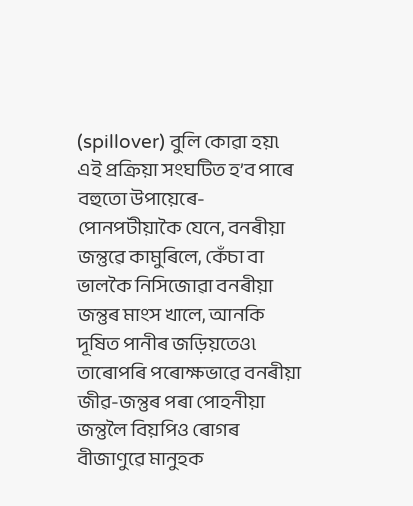(spillover) বুলি কোৱা হয়৷ এই প্ৰক্ৰিয়া সংঘটিত হ’ব পাৰে বহুতো উপায়েৰে- পোনপটীয়াকৈ যেনে, বনৰীয়া জন্তুৱে কামুৰিলে, কেঁচা বা ভালকৈ নিসিজোৱা বনৰীয়া জন্তুৰ মাংস খালে, আনকি দূষিত পানীৰ জড়িয়তেও৷ তাৰোপৰি পৰোক্ষভাৱে বনৰীয়া জীৱ-জন্তুৰ পৰা পোহনীয়া জন্তুলৈ বিয়পিও ৰোগৰ বীজাণুৱে মানুহক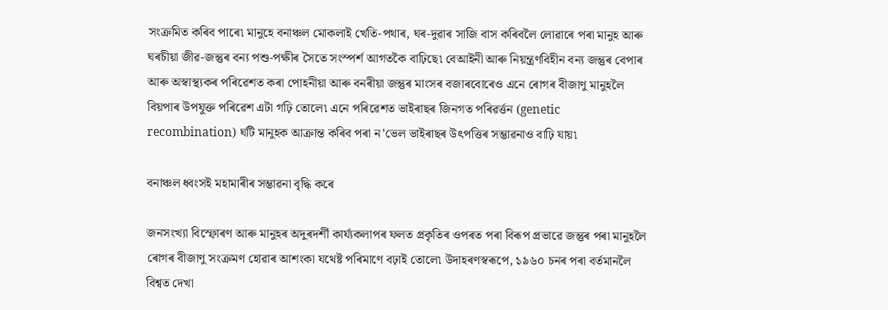সংক্ৰমিত কৰিব পাৰে৷ মানুহে বনাঞ্চল মোকলাই খেতি-পথাৰ, ঘৰ-দুৱাৰ সাজি বাস কৰিবলৈ লোৱাৰে পৰা মানুহ আৰু ঘৰচীয়া জীৱ-জন্তুৰ বন্য পশু-পক্ষীৰ সৈতে সংস্পৰ্শ আগতকৈ বাঢ়িছে৷ বেআইনী আৰু নিয়ন্ত্ৰণবিহীন বন্য জন্তুৰ বেপাৰ আৰু অস্বাস্থ্যকৰ পৰিৱেশত কৰা পোহনীয়া আৰু বনৰীয়া জন্তুৰ মাংসৰ বজাৰবোৰেও এনে ৰোগৰ বীজাণু মানুহলৈ বিয়পাৰ উপযুক্ত পৰিৱেশ এটা গঢ়ি তোলে৷ এনে পৰিৱেশত ভাইৰাছৰ জিনগত পৰিৱৰ্ত্তন (genetic recombination) ঘটি মানুহক আক্ৰান্ত কৰিব পৰা ন’ভেল ভাইৰাছৰ উৎপত্তিৰ সম্ভাৱনাও বাঢ়ি যায়৷

বনাঞ্চল ধ্বংসই মহামাৰীৰ সম্ভাৱনা বৃদ্ধি কৰে

জনসংখ্যা বিস্ফোৰণ আৰু মানুহৰ অদুৰদৰ্শী কাৰ্য্যকলাপৰ ফলত প্ৰকৃতিৰ ওপৰত পৰা বিৰূপ প্ৰভাৱে জন্তুৰ পৰা মানুহলৈ ৰোগৰ বীজাণু সংক্ৰমণ হোৱাৰ আশংকা যথেষ্ট পৰিমাণে বঢ়াই তোলে৷ উদাহৰণস্বৰূপে, ১৯৬০ চনৰ পৰা বৰ্তমানলৈ বিশ্বত দেখা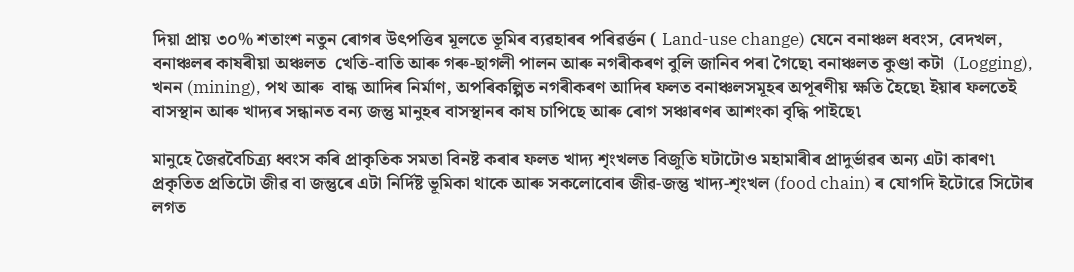দিয়া প্ৰায় ৩০% শতাংশ নতুন ৰোগৰ উৎপত্তিৰ মূলতে ভূমিৰ ব্যৱহাৰৰ পৰিৱৰ্ত্তন ( Land-use change) যেনে বনাঞ্চল ধবংস, বেদখল, বনাঞ্চলৰ কাষৰীয়া অঞ্চলত  খেতি-বাতি আৰু গৰু-ছাগলী পালন আৰু নগৰীকৰণ বুলি জানিব পৰা গৈছে৷ বনাঞ্চলত কুণ্ডা কটা  (Logging), খনন (mining), পথ আৰু  বান্ধ আদিৰ নিৰ্মাণ, অপৰিকল্পিত নগৰীকৰণ আদিৰ ফলত বনাঞ্চলসমূহৰ অপূৰণীয় ক্ষতি হৈছে৷ ইয়াৰ ফলতেই বাসস্থান আৰু খাদ্যৰ সন্ধানত বন্য জন্তু মানুহৰ বাসস্থানৰ কাষ চাপিছে আৰু ৰোগ সঞ্চাৰণৰ আশংকা বৃদ্ধি পাইছে৷

মানুহে জৈৱবৈচিত্ৰ্য ধ্বংস কৰি প্ৰাকৃতিক সমতা বিনষ্ট কৰাৰ ফলত খাদ্য শৃংখলত বিজুতি ঘটাটোও মহামাৰীৰ প্ৰাদুৰ্ভাৱৰ অন্য এটা কাৰণ৷ প্ৰকৃতিত প্ৰতিটো জীৱ বা জন্তুৰে এটা নিৰ্দিষ্ট ভূমিকা থাকে আৰু সকলোবোৰ জীৱ-জন্তু খাদ্য-শৃংখল (food chain) ৰ যোগদি ইটোৱে সিটোৰ লগত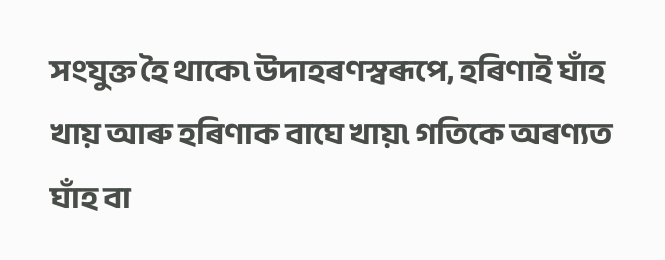সংযুক্ত হৈ থাকে৷ উদাহৰণস্বৰূপে, হৰিণাই ঘাঁহ খায় আৰু হৰিণাক বাঘে খায়৷ গতিকে অৰণ্যত ঘাঁহ বা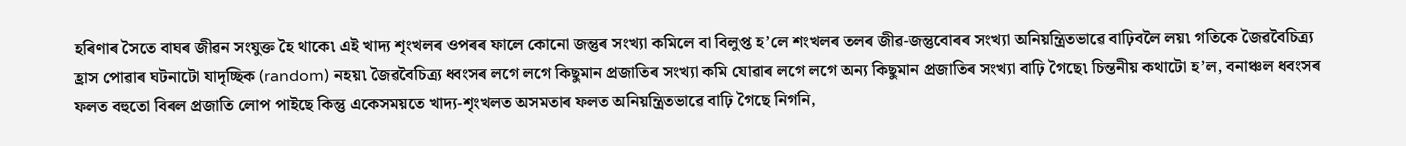হৰিণাৰ সৈতে বাঘৰ জীৱন সংযুক্ত হৈ থাকে৷ এই খাদ্য শৃংখলৰ ওপৰৰ ফালে কোনো জন্তুৰ সংখ্যা কমিলে বা বিলুপ্ত হ’লে শংখলৰ তলৰ জীৱ-জন্তুবোৰৰ সংখ্যা অনিয়ন্ত্ৰিতভাৱে বাঢ়িবলৈ লয়৷ গতিকে জৈৱবৈচিত্ৰ্য হ্ৰাস পোৱাৰ ঘটনাটো যাদৃচ্ছিক (random) নহয়৷ জৈৱবৈচিত্ৰ্য ধ্বংসৰ লগে লগে কিছুমান প্ৰজাতিৰ সংখ্যা কমি যোৱাৰ লগে লগে অন্য কিছুমান প্ৰজাতিৰ সংখ্যা বাঢ়ি গৈছে৷ চিন্তনীয় কথাটো হ’ল, বনাঞ্চল ধবংসৰ ফলত বহুতো বিৰল প্ৰজাতি লোপ পাইছে কিন্তু একেসময়তে খাদ্য-শৃংখলত অসমতাৰ ফলত অনিয়ন্ত্ৰিতভাৱে বাঢ়ি গৈছে নিগনি,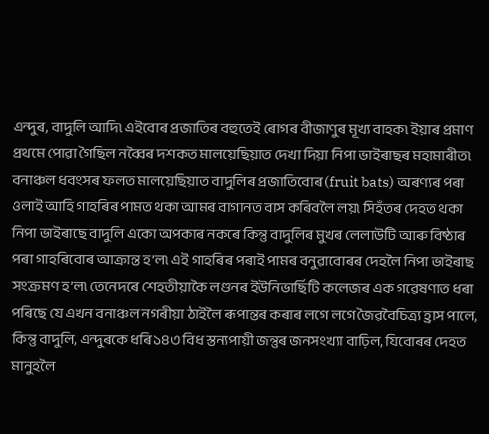এন্দুৰ, বাদুলি আদি৷ এইবোৰ প্ৰজাতিৰ বহুতেই ৰোগৰ বীজাণুৰ মূখ্য বাহক৷ ইয়াৰ প্ৰমাণ প্ৰথমে পোৱা গৈছিল নব্বৈৰ দশকত মালয়েছিয়াত দেখা দিয়া নিপা ভাইৰাছৰ মহামাৰীত৷ বনাঞ্চল ধবংসৰ ফলত মালয়েছিয়াত বাদুলিৰ প্ৰজাতিবোৰ (fruit bats) অৰণ্যৰ পৰা ওলাই আহি গাহৰিৰ পামত থকা আমৰ বাগানত বাস কৰিবলৈ লয়৷ সিহঁতৰ দেহত থকা নিপা ভাইৰাছে বাদুলি একো অপকাৰ নকৰে কিন্তু বাদুলিৰ মুখৰ লেলাউটি আৰু বিষ্ঠাৰ পৰা গাহৰিবোৰ আক্ৰান্ত হ’ল৷ এই গাহৰিৰ পৰাই পামৰ বনুৱাবোৰৰ দেহলৈ নিপা ভাইৰাছ সংক্ৰমণ হ’ল৷ তেনেদৰে শেহতীয়াকৈ লণ্ডনৰ ইউনিভাৰ্ছিটি কলেজৰ এক গৱেষণাত ধৰা পৰিছে যে এখন বনাঞ্চল নগৰীয়া ঠাইলৈ ৰূপান্তৰ কৰাৰ লগে লগে জৈৱবৈচিত্ৰ্য হ্ৰাস পালে, কিন্তু বাদুলি, এন্দুৰকে ধৰি ১৪৩ বিধ স্তন্যপায়ী জন্তুৰ জনসংখ্যা বাঢ়িল, যিবোৰৰ দেহত মানুহলৈ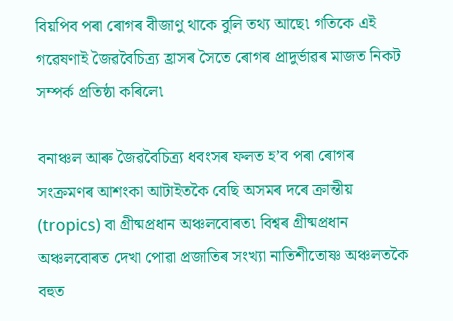বিয়পিব পৰা ৰোগৰ বীজাণু থাকে বুলি তথ্য আছে৷ গতিকে এই গৱেষণাই জৈৱবৈচিত্ৰ্য হ্ৰাসৰ সৈতে ৰোগৰ প্ৰাদুৰ্ভাৱৰ মাজত নিকট সম্পৰ্ক প্ৰতিষ্ঠা কৰিলে৷

বনাঞ্চল আৰু জৈৱবৈচিত্ৰ্য ধবংসৰ ফলত হ’ব পৰা ৰোগৰ সংক্ৰমণৰ আশংকা আটাইতকৈ বেছি অসমৰ দৰে ক্ৰান্তীয় (tropics) বা গ্ৰীষ্মপ্ৰধান অঞ্চলবোৰত৷ বিশ্বৰ গ্ৰীষ্মপ্ৰধান অঞ্চলবোৰত দেখা পোৱা প্ৰজাতিৰ সংখ্যা নাতিশীতোষ্ণ অঞ্চলতকৈ বহুত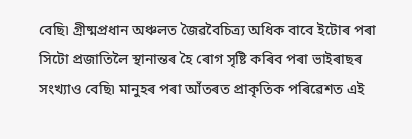বেছি৷ গ্ৰীষ্মপ্ৰধান অঞ্চলত জৈৱবৈচিত্ৰ্য অধিক বাবে ইটোৰ পৰা সিটো প্ৰজাতিলৈ স্থানান্তৰ হৈ ৰোগ সৃষ্টি কৰিব পৰা ভাইৰাছৰ সংখ্যাও বেছি৷ মানুহৰ পৰা আঁতৰত প্ৰাকৃতিক পৰিৱেশত এই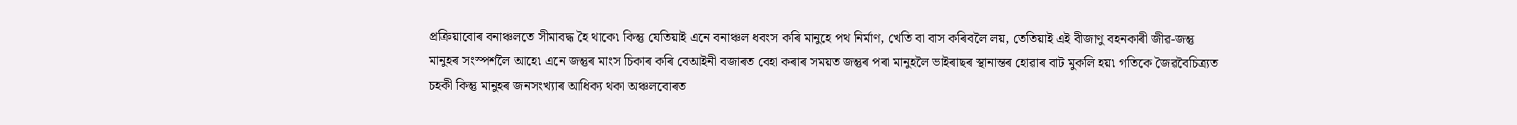প্ৰক্ৰিয়াবোৰ বনাঞ্চলতে সীমাবদ্ধ হৈ থাকে৷ কিন্তু যেতিয়াই এনে বনাঞ্চল ধবংস কৰি মানুহে পথ নিৰ্মাণ, খেতি বা বাস কৰিবলৈ লয়, তেতিয়াই এই বীজাণু বহনকাৰী জীৱ-জন্তু মানুহৰ সংস্পৰ্শলৈ আহে৷ এনে জন্তুৰ মাংস চিকাৰ কৰি বেআইনী বজাৰত বেহা কৰাৰ সময়ত জন্তুৰ পৰা মানুহলৈ ভাইৰাছৰ স্থানান্তৰ হোৱাৰ বাট মুকলি হয়৷ গতিকে জৈৱবৈচিত্ৰ্যত চহকী কিন্তু মানুহৰ জনসংখ্যাৰ আধিক্য থকা অঞ্চলবোৰত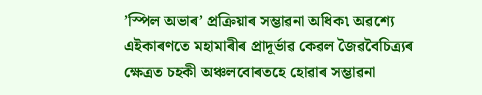’স্পিল অভাৰ’ প্ৰক্ৰিয়াৰ সম্ভাৱনা অধিক৷ অৱশ্যে এইকাৰণতে মহামাৰীৰ প্ৰাদূৰ্ভাৱ কেৱল জৈৱবৈচিত্ৰ্যৰ ক্ষেত্ৰত চহকী অঞ্চলবোৰতহে হোৱাৰ সম্ভাৱনা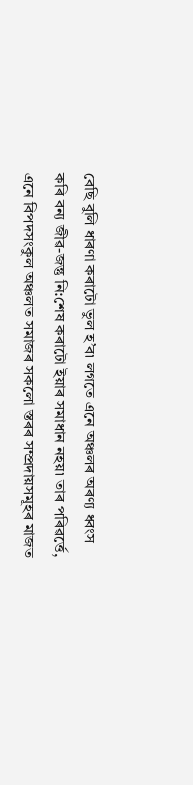বেছি বুলি ধাৰণা কৰাটো ভুল হ’ব৷ লগতে এনে অঞ্চলৰ অৰণ্য ধ্বংস কৰি বন্য জীৱ-জন্তু নি:শেষ কৰাটো ইয়াৰ সমাধান নহয়৷ তাৰ পৰিৱৰ্ত্তে, এনে বিপদসংকুল অঞ্চলত সমাজৰ সকলো স্তৰৰ সম্প্ৰদায়সমূহৰ মাজত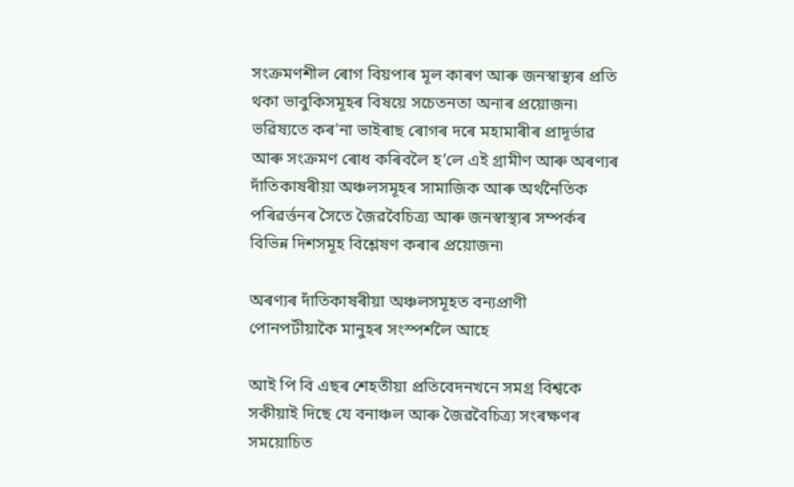সংক্ৰমণশীল ৰোগ বিয়পাৰ মূল কাৰণ আৰু জনস্বাস্থ্যৰ প্ৰতি থকা ভাবুকিসমূহৰ বিষয়ে সচেতনতা অনাৰ প্ৰয়োজন৷ ভৱিষ্যতে কৰ'না ভাইৰাছ ৰোগৰ দৰে মহামাৰীৰ প্ৰাদূৰ্ভাৱ আৰু সংক্ৰমণ ৰোধ কৰিবলৈ হ’লে এই গ্ৰামীণ আৰু অৰণ্যৰ দাঁতিকাষৰীয়া অঞ্চলসমূহৰ সামাজিক আৰু অৰ্থনৈতিক পৰিৱৰ্ত্তনৰ সৈতে জৈৱবৈচিত্ৰ্য আৰু জনস্বাস্থ্যৰ সম্পৰ্কৰ বিভিন্ন দিশসমূহ বিশ্লেষণ কৰাৰ প্ৰয়োজন৷

অৰণ্যৰ দাঁতিকাষৰীয়া অঞ্চলসমূহত বন্যপ্ৰাণী পোনপটীয়াকৈ মানুহৰ সংস্পৰ্শলৈ আহে

আই পি বি এছৰ শেহতীয়া প্ৰতিবেদনখনে সমগ্ৰ বিশ্বকে সকীয়াই দিছে যে বনাঞ্চল আৰু জৈৱবৈচিত্ৰ্য সংৰক্ষণৰ সময়োচিত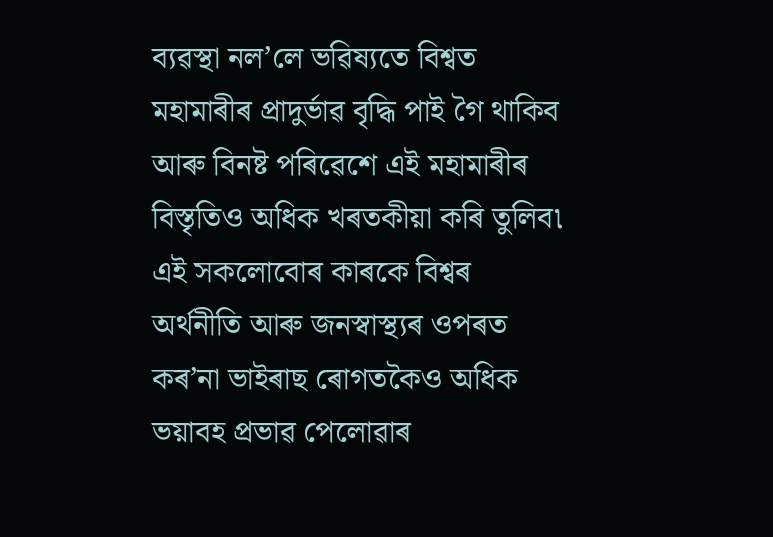ব্যৱস্থা নল’লে ভৱিষ্যতে বিশ্বত মহামাৰীৰ প্ৰাদুৰ্ভাৱ বৃদ্ধি পাই গৈ থাকিব আৰু বিনষ্ট পৰিৱেশে এই মহামাৰীৰ বিস্তৃতিও অধিক খৰতকীয়া কৰি তুলিব৷ এই সকলোবোৰ কাৰকে বিশ্বৰ অৰ্থনীতি আৰু জনস্বাস্থ্যৰ ওপৰত কৰ’না ভাইৰাছ ৰোগতকৈও অধিক ভয়াবহ প্ৰভাৱ পেলোৱাৰ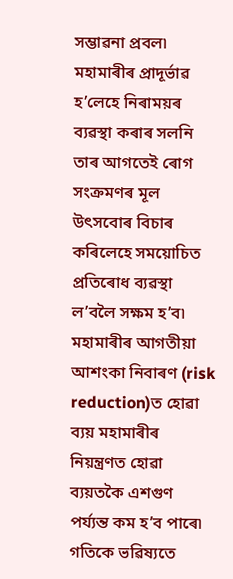সম্ভাৱনা প্ৰবল৷ মহামাৰীৰ প্ৰাদূৰ্ভাৱ হ’লেহে নিৰাময়ৰ ব্যৱস্থা কৰাৰ সলনি তাৰ আগতেই ৰোগ সংক্ৰমণৰ মূল উৎসবোৰ বিচাৰ কৰিলেহে সময়োচিত প্ৰতিৰোধ ব্যৱস্থা ল’বলৈ সক্ষম হ’ব৷ মহামাৰীৰ আগতীয়া আশংকা নিবাৰণ (risk reduction)ত হোৱা ব্যয় মহামাৰীৰ নিয়ন্ত্ৰণত হোৱা ব্যয়তকৈ এশগুণ পৰ্য্যন্ত কম হ’ব পাৰে৷ গতিকে ভৱিষ্যতে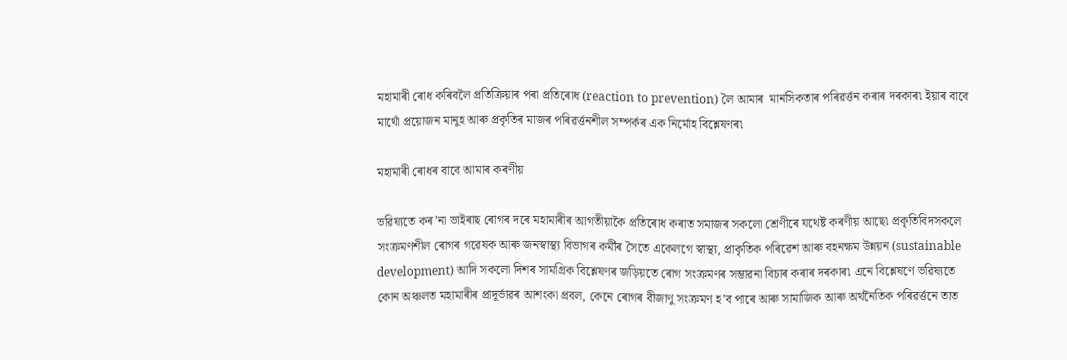মহামাৰী ৰোধ কৰিবলৈ প্ৰতিক্ৰিয়াৰ পৰা প্ৰতিৰোধ (reaction to prevention) লৈ আমাৰ  মানসিকতাৰ পৰিৱৰ্ত্তন কৰাৰ দৰকাৰ৷ ইয়াৰ বাবে মাথোঁ প্ৰয়োজন মানুহ আৰু প্ৰকৃতিৰ মাজৰ পৰিৱৰ্ত্তনশীল সম্পৰ্কৰ এক নিৰ্মোহ বিশ্লেষণৰ৷

মহামাৰী ৰোধৰ বাবে আমাৰ কৰণীয়

ভৱিষ্যতে কৰ’না ভাইৰাছ ৰোগৰ দৰে মহামাৰীৰ আগতীয়াকৈ প্ৰতিৰোধ কৰাত সমাজৰ সকলো শ্ৰেণীৰে যথেষ্ট কৰণীয় আছে৷ প্ৰকৃতিবিদসকলে সংক্ৰমণশীল ৰোগৰ গৱেষক আৰু জনস্বাস্থ্য বিভাগৰ কৰ্মীৰ সৈতে একেলগে স্বাস্থ্য, প্ৰাকৃতিক পৰিৱেশ আৰু বহনক্ষম উন্নয়ন (sustainable development) আদি সকলো দিশৰ সামগ্ৰিক বিশ্লেষণৰ জড়িয়তে ৰোগ সংক্ৰমণৰ সম্ভাৱনা বিচাৰ কৰাৰ দৰকাৰ৷ এনে বিশ্লেষণে ভৱিষ্যতে কোন অঞ্চলত মহামাৰীৰ প্ৰাদূৰ্ভাৱৰ আশংকা প্ৰবল, কেনে ৰোগৰ বীজাণু সংক্ৰমণ হ’ব পাৰে আৰু সামাজিক আৰু অৰ্থনৈতিক পৰিৱৰ্ত্তনে তাত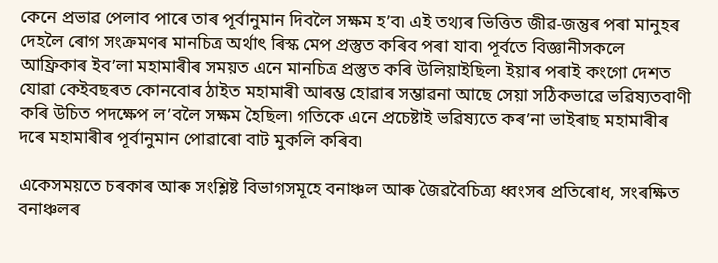কেনে প্ৰভাৱ পেলাব পাৰে তাৰ পূৰ্বানুমান দিবলৈ সক্ষম হ’ব৷ এই তথ্যৰ ভিত্তিত জীৱ-জন্তুৰ পৰা মানুহৰ দেহলৈ ৰোগ সংক্ৰমণৰ মানচিত্ৰ অৰ্থাৎ ৰিস্ক মেপ প্ৰস্তুত কৰিব পৰা যাব৷ পূৰ্বতে বিজ্ঞানীসকলে  আফ্ৰিকাৰ ইব’লা মহামাৰীৰ সময়ত এনে মানচিত্ৰ প্ৰস্তুত কৰি উলিয়াইছিল৷ ইয়াৰ পৰাই কংগো দেশত যোৱা কেইবছৰত কোনবোৰ ঠাইত মহামাৰী আৰম্ভ হোৱাৰ সম্ভাৱনা আছে সেয়া সঠিকভাৱে ভৱিষ্যতবাণী কৰি উচিত পদক্ষেপ ল’বলৈ সক্ষম হৈছিল৷ গতিকে এনে প্ৰচেষ্টাই ভৱিষ্যতে কৰ’না ভাইৰাছ মহামাৰীৰ দৰে মহামাৰীৰ পূৰ্বানুমান পোৱাৰো বাট মুকলি কৰিব৷

একেসময়তে চৰকাৰ আৰু সংশ্লিষ্ট বিভাগসমূহে বনাঞ্চল আৰু জৈৱবৈচিত্ৰ্য ধ্বংসৰ প্ৰতিৰোধ, সংৰক্ষিত বনাঞ্চলৰ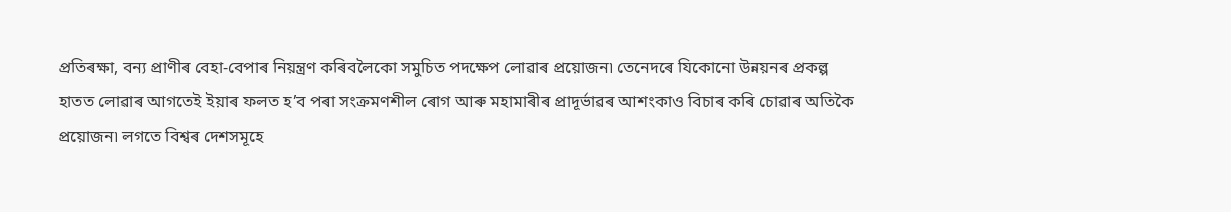প্ৰতিৰক্ষা, বন্য প্ৰাণীৰ বেহা-বেপাৰ নিয়ন্ত্ৰণ কৰিবলৈকো সমুচিত পদক্ষেপ লোৱাৰ প্ৰয়োজন৷ তেনেদৰে যিকোনো উন্নয়নৰ প্ৰকল্প হাতত লোৱাৰ আগতেই ইয়াৰ ফলত হ’ব পৰা সংক্ৰমণশীল ৰোগ আৰু মহামাৰীৰ প্ৰাদূৰ্ভাৱৰ আশংকাও বিচাৰ কৰি চোৱাৰ অতিকৈ প্ৰয়োজন৷ লগতে বিশ্বৰ দেশসমূহে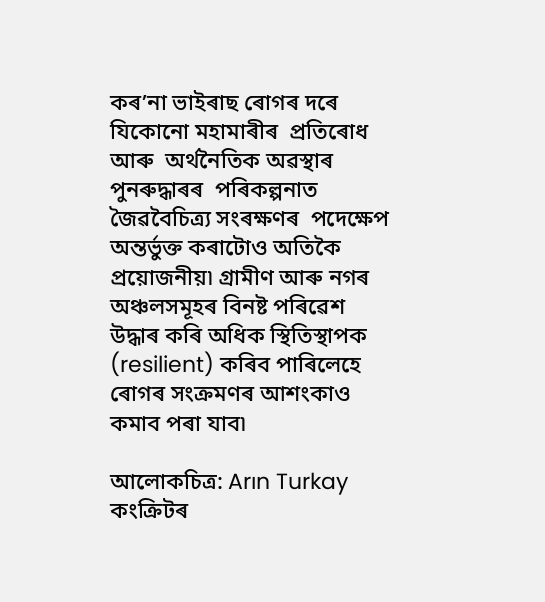কৰ’না ভাইৰাছ ৰোগৰ দৰে যিকোনো মহামাৰীৰ  প্ৰতিৰোধ  আৰু  অৰ্থনৈতিক অৱস্থাৰ পুনৰুদ্ধাৰৰ  পৰিকল্পনাত  জৈৱবৈচিত্ৰ্য সংৰক্ষণৰ  পদেক্ষেপ অন্তৰ্ভুক্ত কৰাটোও অতিকৈ প্ৰয়োজনীয়৷ গ্ৰামীণ আৰু নগৰ অঞ্চলসমূহৰ বিনষ্ট পৰিৱেশ উদ্ধাৰ কৰি অধিক স্থিতিস্থাপক (resilient) কৰিব পাৰিলেহে ৰোগৰ সংক্ৰমণৰ আশংকাও কমাব পৰা যাব৷

আলোকচিত্ৰ: Arın Turkay
কংক্ৰিটৰ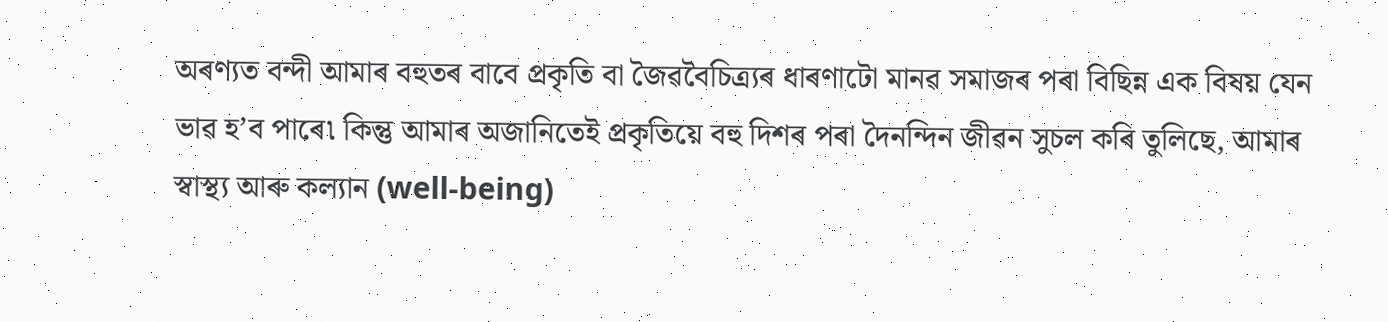অৰণ্যত বন্দী আমাৰ বহুতৰ বাবে প্ৰকৃতি বা জৈৱবৈচিত্ৰ্যৰ ধাৰণাটো মানৱ সমাজৰ পৰা বিছিন্ন এক বিষয় যেন ভাৱ হ’ব পাৰে৷ কিন্তু আমাৰ অজানিতেই প্ৰকৃতিয়ে বহু দিশৰ পৰা দৈনন্দিন জীৱন সুচল কৰি তুলিছে, আমাৰ স্বাস্থ্য আৰু কল্যান (well-being)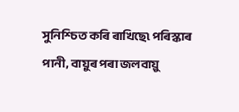সুনিশ্চিত কৰি ৰাখিছে৷ পৰিস্কাৰ পানী, বায়ুৰ পৰা জলবায়ু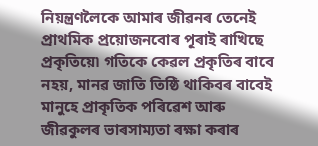নিয়ন্ত্ৰণলৈকে আমাৰ জীৱনৰ তেনেই প্ৰাথমিক প্ৰয়োজনবোৰ পূৰাই ৰাখিছে প্ৰকৃতিয়ে৷ গতিকে কেৱল প্ৰকৃতিৰ বাবে নহয়, মানৱ জাতি তিষ্ঠি থাকিবৰ বাবেই মানুহে প্ৰাকৃতিক পৰিৱেশ আৰু জীৱকুলৰ ভাৰসাম্যতা ৰক্ষা কৰাৰ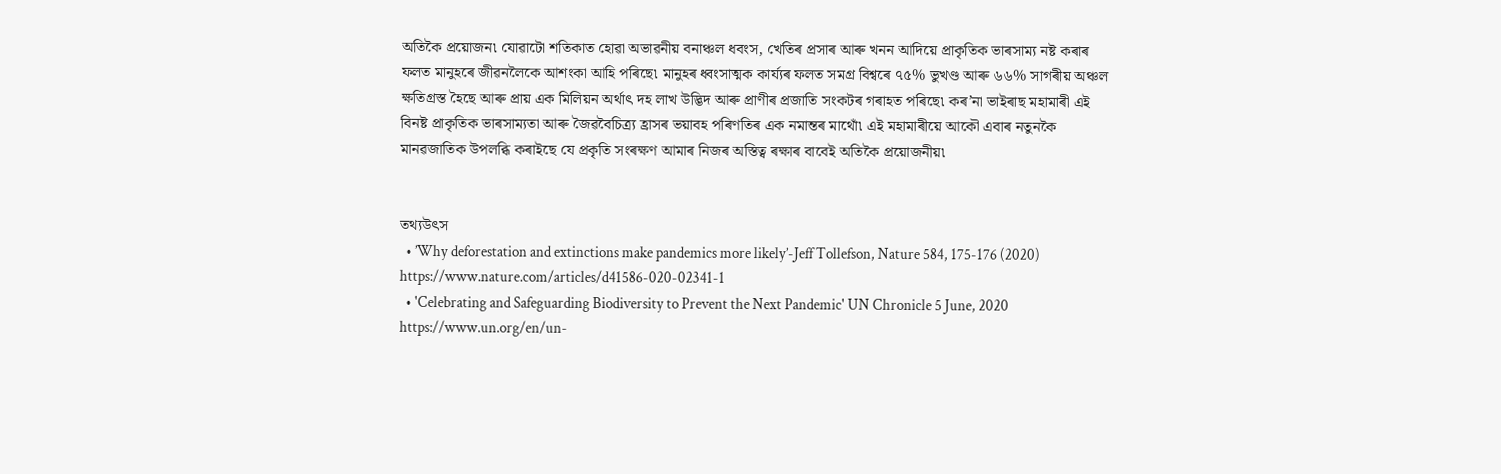অতিকৈ প্ৰয়োজন৷ যোৱাটো শতিকাত হোৱা অভাৱনীয় বনাঞ্চল ধবংস, খেতিৰ প্ৰসাৰ আৰু খনন আদিয়ে প্ৰাকৃতিক ভাৰসাম্য নষ্ট কৰাৰ ফলত মানুহৰে জীৱনলৈকে আশংকা আহি পৰিছে৷ মানুহৰ ধ্বংসাত্মক কাৰ্য্যৰ ফলত সমগ্ৰ বিশ্বৰে ৭৫% ভুখণ্ড আৰু ৬৬% সাগৰীয় অঞ্চল ক্ষতিগ্ৰস্ত হৈছে আৰু প্ৰায় এক মিলিয়ন অৰ্থাৎ দহ লাখ উদ্ভিদ আৰু প্ৰাণীৰ প্ৰজাতি সংকটৰ গৰাহত পৰিছে৷ কৰ’না ভাইৰাছ মহামাৰী এই বিনষ্ট প্ৰাকৃতিক ভাৰসাম্যতা আৰু জৈৱবৈচিত্ৰ্য হ্ৰাসৰ ভয়াবহ পৰিণতিৰ এক নমান্তৰ মাথোঁ৷ এই মহামাৰীয়ে আকৌ এবাৰ নতুনকৈ মানৱজাতিক উপলব্ধি কৰাইছে যে প্ৰকৃতি সংৰক্ষণ আমাৰ নিজৰ অস্তিত্ব ৰক্ষাৰ বাবেই অতিকৈ প্ৰয়োজনীয়৷


তথ্যউৎস
  • ’Why deforestation and extinctions make pandemics more likely’-Jeff Tollefson, Nature 584, 175-176 (2020) https://www.nature.com/articles/d41586-020-02341-1
  • 'Celebrating and Safeguarding Biodiversity to Prevent the Next Pandemic' UN Chronicle 5 June, 2020 https://www.un.org/en/un-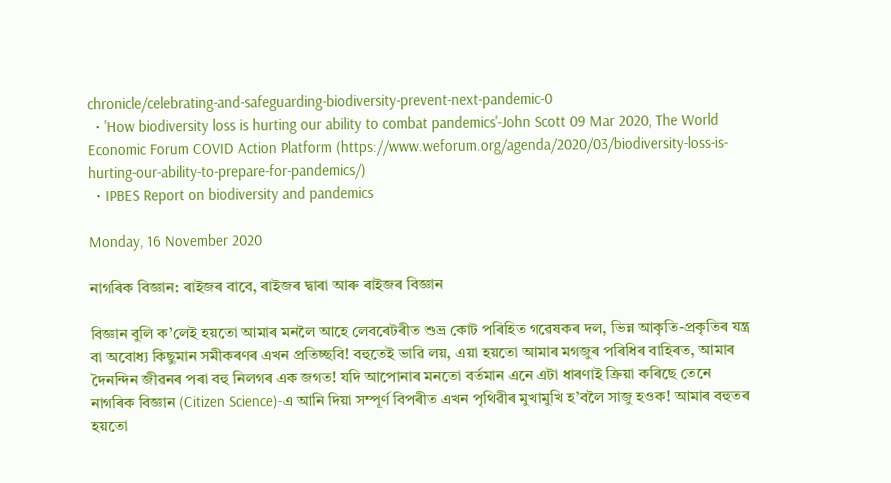chronicle/celebrating-and-safeguarding-biodiversity-prevent-next-pandemic-0
  • 'How biodiversity loss is hurting our ability to combat pandemics'-John Scott 09 Mar 2020, The World Economic Forum COVID Action Platform (https://www.weforum.org/agenda/2020/03/biodiversity-loss-is-hurting-our-ability-to-prepare-for-pandemics/)
  • IPBES Report on biodiversity and pandemics

Monday, 16 November 2020

নাগৰিক বিজ্ঞান: ৰাইজৰ বাবে, ৰাইজৰ দ্বাৰা আৰু ৰাইজৰ বিজ্ঞান

বিজ্ঞান বুলি ক’লেই হয়তো আমাৰ মনলৈ আহে লেবৰেটৰীত শুভ্ৰ কোট পৰিহিত গৱেষকৰ দল, ভিন্ন আকৃতি-প্ৰকৃতিৰ যন্ত্ৰ বা অবোধ্য কিছুমান সমীকৰণৰ এখন প্ৰতিচ্ছবি! বহুতেই ভাৱি লয়, এয়া হয়তো আমাৰ মগজুৰ পৰিধিৰ বাহিৰত, আমাৰ দৈনন্দিন জীৱনৰ পৰা বহু নিলগৰ এক জগত! যদি আপোনাৰ মনতো বৰ্তমান এনে এটা ধাৰণাই ক্ৰিয়া কৰিছে তেনে নাগৰিক বিজ্ঞান (Citizen Science)-এ আনি দিয়া সম্পূৰ্ণ বিপৰীত এখন পৃথিৱীৰ মুখামুখি হ’বলৈ সাজু হওক! আমাৰ বহুতৰ হয়তো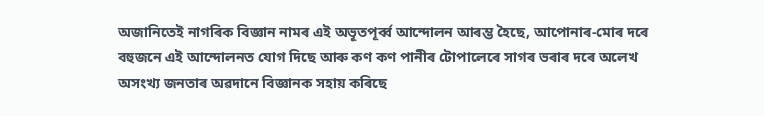অজানিতেই নাগৰিক বিজ্ঞান নামৰ এই অভূতপূৰ্ব্ব আন্দোলন আৰম্ভ হৈছে, আপোনাৰ-মোৰ দৰে বহুজনে এই আন্দোলনত যোগ দিছে আৰু কণ কণ পানীৰ টোপালেৰে সাগৰ ভৰাৰ দৰে অলেখ অসংখ্য জনতাৰ অৱদানে বিজ্ঞানক সহায় কৰিছে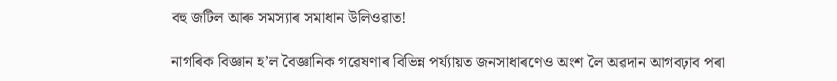বহু জটিল আৰু সমস্যাৰ সমাধান উলিওৱাত!

নাগৰিক বিজ্ঞান হ’ল বৈজ্ঞানিক গৱেষণাৰ বিভিন্ন পৰ্য্যায়ত জনসাধাৰণেও অংশ লৈ অৱদান আগবঢ়াব পৰা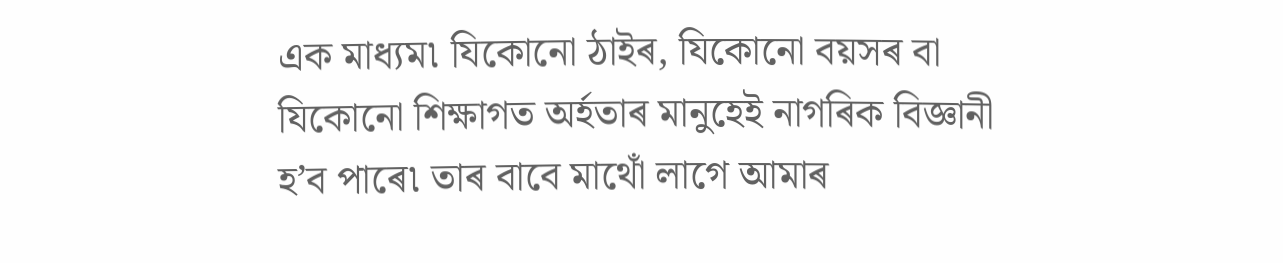এক মাধ্যম৷ যিকোনো ঠাইৰ, যিকোনো বয়সৰ বা যিকোনো শিক্ষাগত অৰ্হতাৰ মানুহেই নাগৰিক বিজ্ঞানী হ’ব পাৰে৷ তাৰ বাবে মাথোঁ লাগে আমাৰ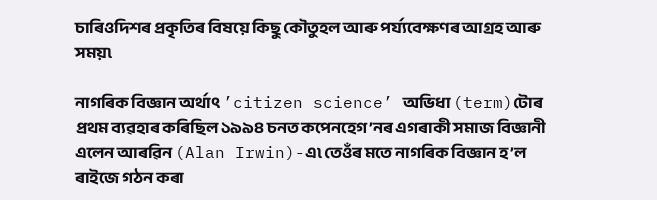চাৰিওদিশৰ প্ৰকৃতিৰ বিষয়ে কিছু কৌতুহল আৰু পৰ্য্যবেক্ষণৰ আগ্ৰহ আৰু সময়৷

নাগৰিক বিজ্ঞান অৰ্থাৎ ’citizen science’ অভিধা (term)টোৰ প্ৰথম ব্যৱহাৰ কৰিছিল ১৯৯৪ চনত কপেনহেগ’নৰ এগৰাকী সমাজ বিজ্ঞানী এলেন আৰৱিন (Alan Irwin)-এ৷ তেওঁৰ মতে নাগৰিক বিজ্ঞান হ’ল ৰাইজে গঠন কৰা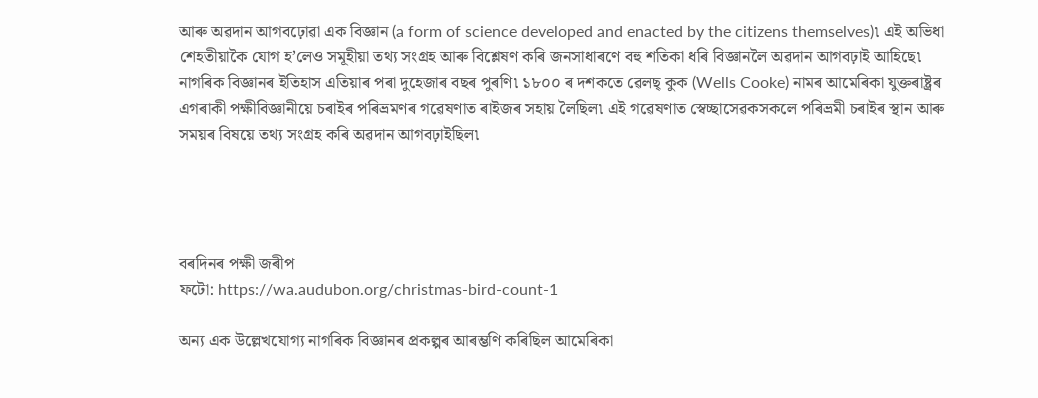আৰু অৱদান আগবঢ়োৱা এক বিজ্ঞান (a form of science developed and enacted by the citizens themselves)৷ এই অভিধা শেহতীয়াকৈ যোগ হ’লেও সমূহীয়া তথ্য সংগ্ৰহ আৰু বিশ্লেষণ কৰি জনসাধাৰণে বহু শতিকা ধৰি বিজ্ঞানলৈ অৱদান আগবঢ়াই আহিছে৷ নাগৰিক বিজ্ঞানৰ ইতিহাস এতিয়াৰ পৰা দুহেজাৰ বছৰ পুৰণি৷ ১৮০০ ৰ দশকতে ৱেলছ্ কুক (Wells Cooke) নামৰ আমেৰিকা যুক্তৰাষ্ট্ৰৰ এগৰাকী পক্ষীবিজ্ঞানীয়ে চৰাইৰ পৰিভ্ৰমণৰ গৱেষণাত ৰাইজৰ সহায় লৈছিল৷ এই গৱেষণাত স্বেচ্ছাসেৱকসকলে পৰিভ্ৰমী চৰাইৰ স্থান আৰু সময়ৰ বিষয়ে তথ্য সংগ্ৰহ কৰি অৱদান আগবঢ়াইছিল৷




বৰদিনৰ পক্ষী জৰীপ
ফটো: https://wa.audubon.org/christmas-bird-count-1

অন্য এক উল্লেখযোগ্য নাগৰিক বিজ্ঞানৰ প্ৰকল্পৰ আৰম্ভণি কৰিছিল আমেৰিকা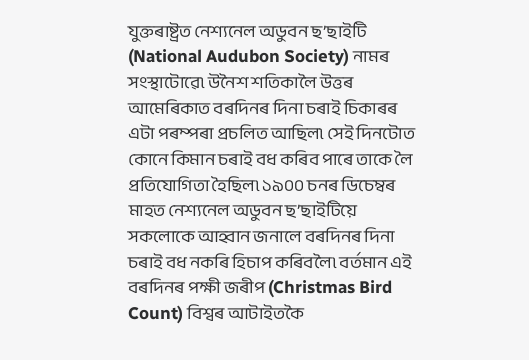যুক্তৰাষ্ট্ৰত নেশ্যনেল অডুবন ছ’ছাইটি (National Audubon Society) নামৰ সংস্থাটোৱে৷ উনৈশ শতিকালৈ উত্তৰ আমেৰিকাত বৰদিনৰ দিনা চৰাই চিকাৰৰ এটা পৰম্পৰা প্ৰচলিত আছিল৷ সেই দিনটোত কোনে কিমান চৰাই বধ কৰিব পাৰে তাকে লৈ প্ৰতিযোগিতা হৈছিল৷ ১৯০০ চনৰ ডিচেম্বৰ মাহত নেশ্যনেল অডুবন ছ’ছাইটিয়ে সকলোকে আহ্বান জনালে বৰদিনৰ দিনা চৰাই বধ নকৰি হিচাপ কৰিবলৈ৷ বৰ্তমান এই বৰদিনৰ পক্ষী জৰীপ (Christmas Bird Count) বিশ্বৰ আটাইতকৈ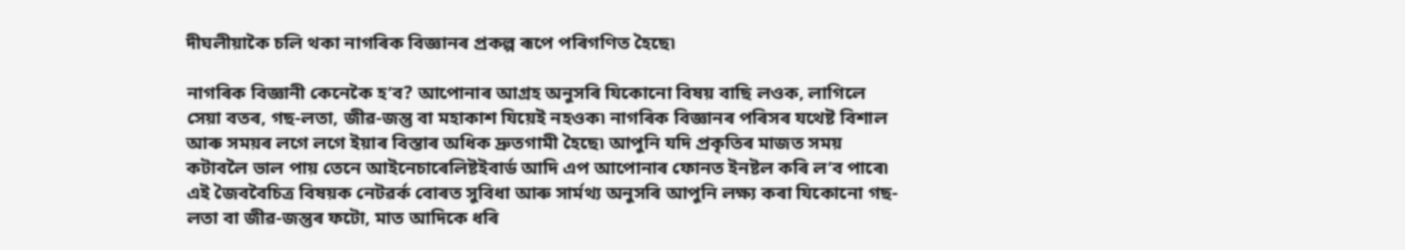দীঘলীয়াকৈ চলি থকা নাগৰিক বিজ্ঞানৰ প্ৰকল্প ৰূপে পৰিগণিত হৈছে৷

নাগৰিক বিজ্ঞানী কেনেকৈ হ’ব? আপোনাৰ আগ্ৰহ অনুসৰি যিকোনো বিষয় বাছি লওক, লাগিলে সেয়া বতৰ, গছ-লতা, জীৱ-জন্তু বা মহাকাশ যিয়েই নহওক৷ নাগৰিক বিজ্ঞানৰ পৰিসৰ যথেষ্ট বিশাল আৰু সময়ৰ লগে লগে ইয়াৰ বিস্তাৰ অধিক দ্ৰুতগামী হৈছে৷ আপুনি যদি প্ৰকৃতিৰ মাজত সময় কটাবলৈ ভাল পায় তেনে আইনেচাৰেলিষ্টইবাৰ্ড আদি এপ আপোনাৰ ফোনত ইনষ্টল কৰি ল’ব পাৰে৷ এই জৈববৈচিত্ৰ বিষয়ক নেটৱৰ্ক বোৰত সুবিধা আৰু সাৰ্মথ্য অনুসৰি আপুনি লক্ষ্য কৰা যিকোনো গছ-লতা বা জীৱ-জন্তুৰ ফটো, মাত আদিকে ধৰি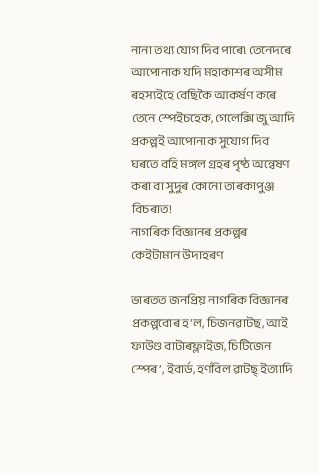নানা তথ্য যোগ দিব পাৰে৷ তেনেদৰে আপোনাক যদি মহাকাশৰ অসীম ৰহস্যইহে বেছিকৈ আকৰ্ষণ কৰে তেনে স্পেইচহেক, গেলেক্সি জু আদি প্ৰকল্পই আপোনাক সুযোগ দিব ঘৰতে বহি মঙ্গল গ্ৰহৰ পৃষ্ঠ অন্বেষণ কৰা বা সুদুৰ কোনো তাৰকাপুঞ্জ বিচৰাত!
নাগৰিক বিজ্ঞানৰ প্ৰকল্পৰ কেইটামান উদাহৰণ

ভাৰতত জনপ্ৰিয় নাগৰিক বিজ্ঞানৰ প্ৰকল্পবোৰ হ’ল, চিজনৱাটছ, আই ফাউণ্ড বাটাৰফ্লাইজ, চিটিজেন স্পেৰ’, ইবাৰ্ড, হৰ্ণবিল ৱাটছ্ ইত্যাদি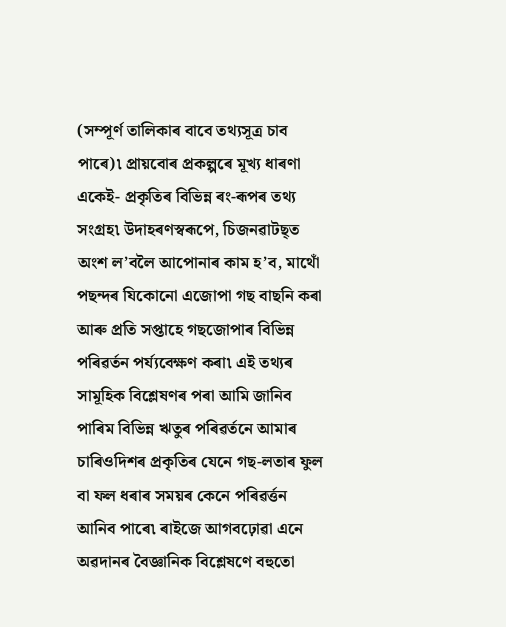(সম্পূৰ্ণ তালিকাৰ বাবে তথ্যসূত্ৰ চাব পাৰে)৷ প্ৰায়বোৰ প্ৰকল্পৰে মূখ্য ধাৰণা একেই- প্ৰকৃতিৰ বিভিন্ন ৰং-ৰূপৰ তথ্য সংগ্ৰহ৷ উদাহৰণস্বৰূপে, চিজনৱাটছ্ত অংশ ল’বলৈ আপোনাৰ কাম হ’ব, মাথোঁ পছন্দৰ যিকোনো এজোপা গছ বাছনি কৰা আৰু প্ৰতি সপ্তাহে গছজোপাৰ বিভিন্ন পৰিৱৰ্তন পৰ্য্যবেক্ষণ কৰা৷ এই তথ্যৰ সামূহিক বিশ্লেষণৰ পৰা আমি জানিব পাৰিম বিভিন্ন ঋতুৰ পৰিৱৰ্তনে আমাৰ চাৰিওদিশৰ প্ৰকৃতিৰ যেনে গছ-লতাৰ ফুল বা ফল ধৰাৰ সময়ৰ কেনে পৰিৱৰ্ত্তন আনিব পাৰে৷ ৰাইজে আগবঢ়োৱা এনে অৱদানৰ বৈজ্ঞানিক বিশ্লেষণে বহুতো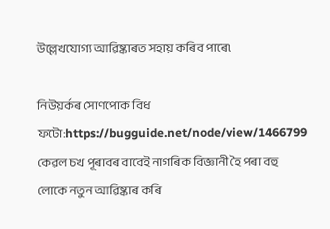উল্লেখযোগ্য আৱিষ্কাৰত সহায় কৰিব পাৰে৷

নিউয়ৰ্কৰ সোণপোক বিধ
ফটো:https://bugguide.net/node/view/1466799
কেৱল চখ পূৰাবৰ বাবেই নাগৰিক বিজ্ঞানী হৈ পৰা বহু লোকে নতুন আৱিষ্কাৰ কৰি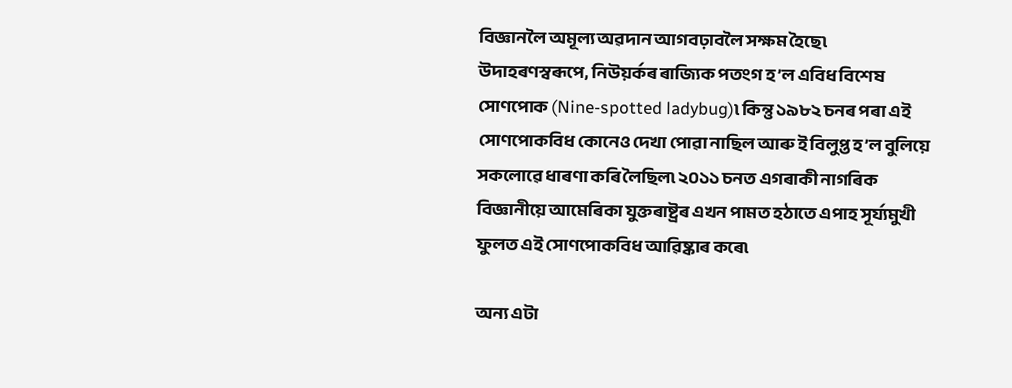বিজ্ঞানলৈ অমূল্য অৱদান আগবঢ়াবলৈ সক্ষম হৈছে৷ উদাহৰণস্বৰূপে, নিউয়ৰ্কৰ ৰাজ্যিক পতংগ হ’ল এবিধ বিশেষ সোণপোক (Nine-spotted ladybug)৷ কিন্তু ১৯৮২ চনৰ পৰা এই সোণপোকবিধ কোনেও দেখা পোৱা নাছিল আৰু ই বিলুপ্ত হ’ল বুলিয়ে সকলোৱে ধাৰণা কৰি লৈছিল৷ ২০১১ চনত এগৰাকী নাগৰিক বিজ্ঞানীয়ে আমেৰিকা যুক্তৰাষ্ট্ৰৰ এখন পামত হঠাতে এপাহ সূৰ্য্যমুখী ফুলত এই সোণপোকবিধ আৱিষ্কাৰ কৰে৷

অন্য এটা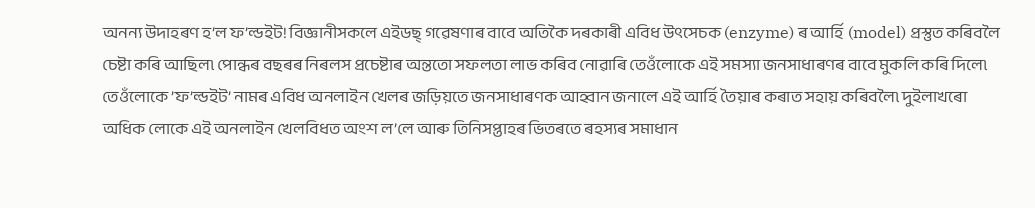অনন্য উদাহৰণ হ’ল ফ’ল্ডইট! বিজ্ঞানীসকলে এইডছ্ গৱেষণাৰ বাবে অতিকৈ দৰকাৰী এবিধ উৎসেচক (enzyme) ৰ আৰ্হি (model) প্ৰস্তুত কৰিবলৈ চেষ্টা কৰি আছিল৷ পোন্ধৰ বছৰৰ নিৰলস প্ৰচেষ্টাৰ অন্ততো সফলতা লাভ কৰিব নোৱাৰি তেওঁলোকে এই সমস্যা জনসাধাৰণৰ বাবে মুকলি কৰি দিলে৷ তেওঁলোকে ’ফ’ল্ডইট’ নামৰ এবিধ অনলাইন খেলৰ জড়িয়তে জনসাধাৰণক আহ্বান জনালে এই আৰ্হি তৈয়াৰ কৰাত সহায় কৰিবলৈ৷ দুইলাখৰো অধিক লোকে এই অনলাইন খেলবিধত অংশ ল’লে আৰু তিনিসপ্তাহৰ ভিতৰতে ৰহস্যৰ সমাধান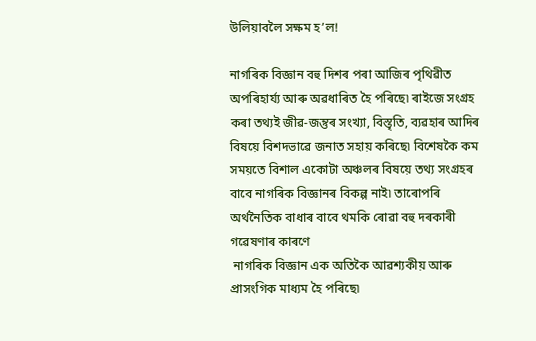উলিয়াবলৈ সক্ষম হ’ল!

নাগৰিক বিজ্ঞান বহু দিশৰ পৰা আজিৰ পৃথিৱীত অপৰিহাৰ্য্য আৰু অৱধাৰিত হৈ পৰিছে৷ ৰাইজে সংগ্ৰহ কৰা তথ্যই জীৱ-জন্তুৰ সংখ্যা, বিস্তৃতি, ব্যৱহাৰ আদিৰ বিষয়ে বিশদভাৱে জনাত সহায় কৰিছে৷ বিশেষকৈ কম সময়তে বিশাল একোটা অঞ্চলৰ বিষয়ে তথ্য সংগ্ৰহৰ বাবে নাগৰিক বিজ্ঞানৰ বিকল্প নাই৷ তাৰোপৰি অৰ্থনৈতিক বাধাৰ বাবে থমকি ৰোৱা বহু দৰকাৰী গৱেষণাৰ কাৰণে
 নাগৰিক বিজ্ঞান এক অতিকৈ আৱশ্যকীয় আৰু প্ৰাসংগিক মাধ্যম হৈ পৰিছে৷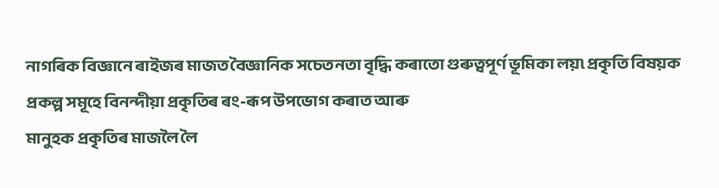নাগৰিক বিজ্ঞানে ৰাইজৰ মাজত বৈজ্ঞানিক সচেতনতা বৃদ্ধি কৰাতো গুৰুত্বপূৰ্ণ ভূমিকা লয়৷ প্ৰকৃতি বিষয়ক প্ৰকল্প সমূহে বিনন্দীয়া প্ৰকৃতিৰ ৰং-ৰূপ উপভোগ কৰাত আৰু
মানুহক প্ৰকৃতিৰ মাজলৈ লৈ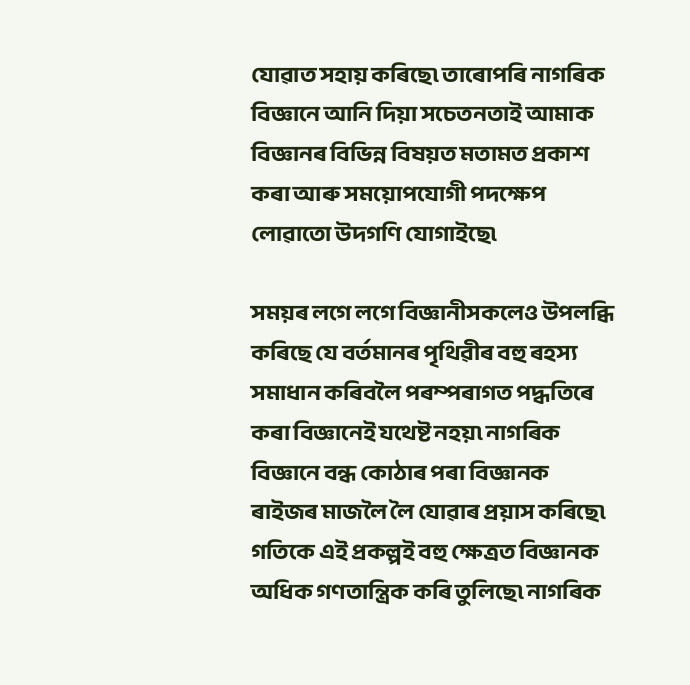যোৱাত সহায় কৰিছে৷ তাৰোপৰি নাগৰিক বিজ্ঞানে আনি দিয়া সচেতনতাই আমাক বিজ্ঞানৰ বিভিন্ন বিষয়ত মতামত প্ৰকাশ কৰা আৰু সময়োপযোগী পদক্ষেপ লোৱাতো উদগণি যোগাইছে৷

সময়ৰ লগে লগে বিজ্ঞানীসকলেও উপলব্ধি কৰিছে যে বৰ্তমানৰ পৃথিৱীৰ বহু ৰহস্য সমাধান কৰিবলৈ পৰম্পৰাগত পদ্ধতিৰে কৰা বিজ্ঞানেই যথেষ্ট নহয়৷ নাগৰিক বিজ্ঞানে বন্ধ কোঠাৰ পৰা বিজ্ঞানক ৰাইজৰ মাজলৈ লৈ যোৱাৰ প্ৰয়াস কৰিছে৷ গতিকে এই প্ৰকল্পই বহু ক্ষেত্ৰত বিজ্ঞানক অধিক গণতান্ত্ৰিক কৰি তুলিছে৷ নাগৰিক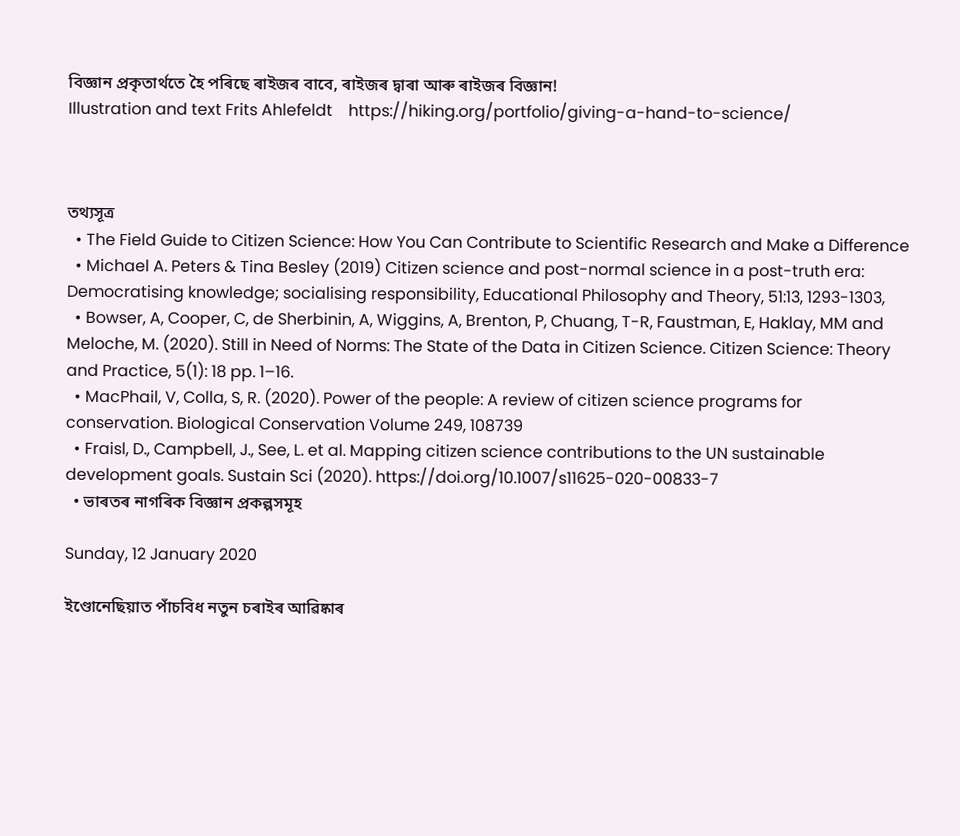বিজ্ঞান প্ৰকৃতাৰ্থতে হৈ পৰিছে ৰাইজৰ বাবে, ৰাইজৰ দ্বাৰা আৰু ৰাইজৰ বিজ্ঞান!
Illustration and text Frits Ahlefeldt    https://hiking.org/portfolio/giving-a-hand-to-science/



তথ্যসূত্ৰ
  • The Field Guide to Citizen Science: How You Can Contribute to Scientific Research and Make a Difference
  • Michael A. Peters & Tina Besley (2019) Citizen science and post-normal science in a post-truth era: Democratising knowledge; socialising responsibility, Educational Philosophy and Theory, 51:13, 1293-1303,
  • Bowser, A, Cooper, C, de Sherbinin, A, Wiggins, A, Brenton, P, Chuang, T-R, Faustman, E, Haklay, MM and Meloche, M. (2020). Still in Need of Norms: The State of the Data in Citizen Science. Citizen Science: Theory and Practice, 5(1): 18 pp. 1–16.
  • MacPhail, V, Colla, S, R. (2020). Power of the people: A review of citizen science programs for conservation. Biological Conservation Volume 249, 108739
  • Fraisl, D., Campbell, J., See, L. et al. Mapping citizen science contributions to the UN sustainable development goals. Sustain Sci (2020). https://doi.org/10.1007/s11625-020-00833-7
  • ভাৰতৰ নাগৰিক বিজ্ঞান প্ৰকল্পসমূহ

Sunday, 12 January 2020

ইণ্ডোনেছিয়াত পাঁচবিধ নতুন চৰাইৰ আৱিষ্কাৰ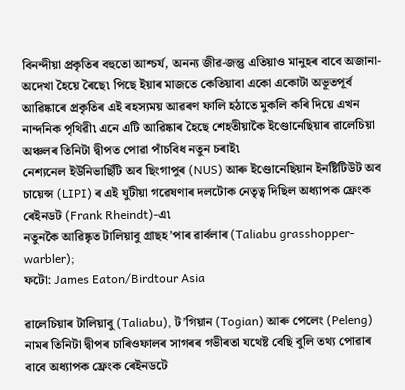বিনন্দীয়া প্ৰকৃতিৰ বহুতো আশ্চৰ্য, অনন্য জীৱ-জন্তু এতিয়াও মানুহৰ বাবে অজানা-অদেখা হৈয়ে ৰৈছে৷ পিছে ইয়াৰ মাজতে কেতিয়াবা একো একোটা অভূতপূৰ্ব আৱিষ্কাৰে প্ৰকৃতিৰ এই ৰহস্যময় আৱৰণ ফালি হঠাতে মুকলি কৰি দিয়ে এখন নান্দনিক পৃথিৱী৷ এনে এটি আৱিষ্কাৰ হৈছে শেহতীয়াকৈ ইণ্ডোনেছিয়াৰ ৱালেচিয়া অঞ্চলৰ তিনিটা দ্বীপত পোৱা পাঁচবিধ নতুন চৰাই৷
নেশ্যনেল ইউনিভাৰ্ছিটি অব ছিংগাপুৰ (NUS) আৰু ইণ্ডোনেছিয়ান ইনষ্টিটিউট অব চায়েন্স (LIPI) ৰ এই যুটীয়া গৱেষণাৰ দলটোক নেতৃত্ব দিছিল অধ্যাপক ফ্ৰেংক ৰেইনডট (Frank Rheindt)-এ৷
নতুনকৈ আৱিষ্কৃত টালিয়াবু গ্ৰাছহ’পাৰ ৱাৰ্বলাৰ (Taliabu grasshopper-warbler);
ফটো: James Eaton/Birdtour Asia

ৱালেচিয়াৰ টালিয়াবু (Taliabu), ট’গিয়ান (Togian) আৰু পেলেং (Peleng) নামৰ তিনিটা দ্বীপৰ চাৰিওফালৰ সাগৰৰ গভীৰতা যথেষ্ট বেছি বুলি তথ্য পোৱাৰ বাবে অধ্যাপক ফ্ৰেংক ৰেইনডটে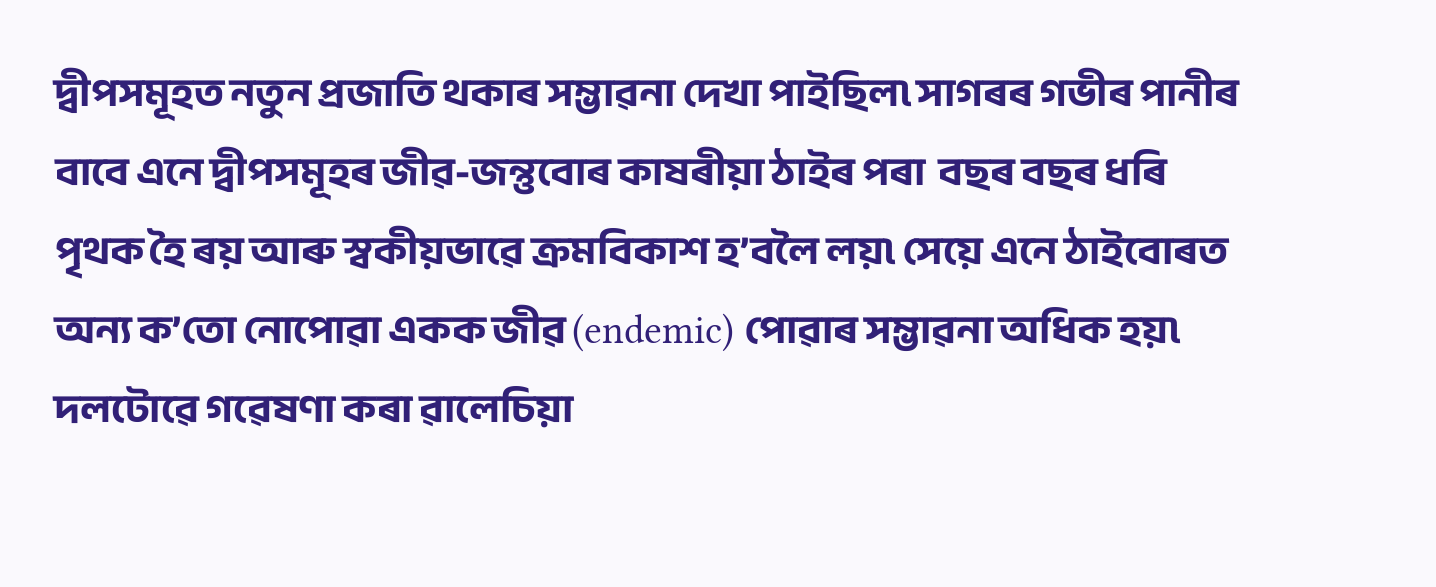দ্বীপসমূহত নতুন প্ৰজাতি থকাৰ সম্ভাৱনা দেখা পাইছিল৷ সাগৰৰ গভীৰ পানীৰ বাবে এনে দ্বীপসমূহৰ জীৱ-জন্তুবোৰ কাষৰীয়া ঠাইৰ পৰা  বছৰ বছৰ ধৰি পৃথক হৈ ৰয় আৰু স্বকীয়ভাৱে ক্ৰমবিকাশ হ’বলৈ লয়৷ সেয়ে এনে ঠাইবোৰত অন্য ক’তো নোপোৱা একক জীৱ (endemic) পোৱাৰ সম্ভাৱনা অধিক হয়৷
দলটোৱে গৱেষণা কৰা ৱালেচিয়া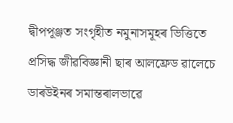দ্বীপপূঞ্জত সংগৃহীত নমুনাসমূহৰ ভিত্তিতে প্ৰসিদ্ধ জীৱবিজ্ঞানী ছাৰ আলফ্ৰেড ৱালেচে ডাৰউইনৰ সমান্তৰালভাৱে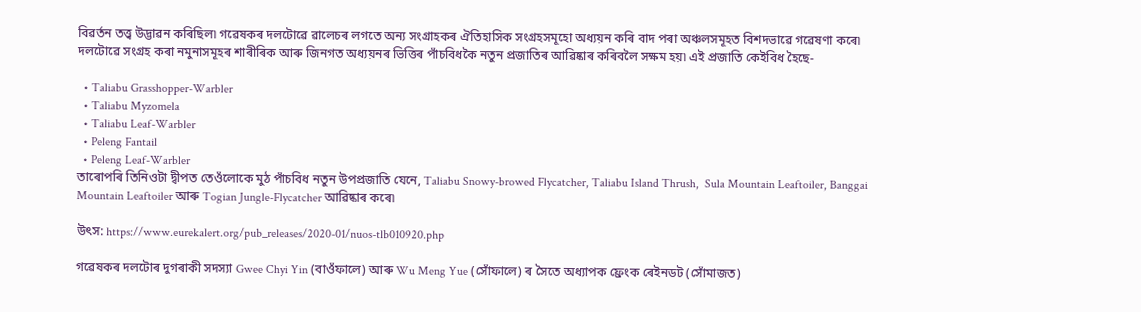বিৱৰ্তন তত্ত্ব উদ্ভাৱন কৰিছিল৷ গৱেষকৰ দলটোৱে ৱালেচৰ লগতে অন্য সংগ্ৰাহকৰ ঐতিহাসিক সংগ্ৰহসমূহো অধ্যয়ন কৰি বাদ পৰা অঞ্চলসমূহত বিশদভাৱে গৱেষণা কৰে৷
দলটোৱে সংগ্ৰহ কৰা নমুনাসমূহৰ শাৰীৰিক আৰু জিনগত অধ্যয়নৰ ভিত্তিৰ পাঁচবিধকৈ নতুন প্ৰজাতিৰ আৱিষ্কাৰ কৰিবলৈ সক্ষম হয়৷ এই প্ৰজাতি কেইবিধ হৈছে-

  • Taliabu Grasshopper-Warbler
  • Taliabu Myzomela
  • Taliabu Leaf-Warbler
  • Peleng Fantail
  • Peleng Leaf-Warbler
তাৰোপৰি তিনিওটা দ্বীপত তেওঁলোকে মুঠ পাঁচবিধ নতুন উপপ্ৰজাতি যেনে, Taliabu Snowy-browed Flycatcher, Taliabu Island Thrush,  Sula Mountain Leaftoiler, Banggai Mountain Leaftoiler আৰু Togian Jungle-Flycatcher আৱিষ্কাৰ কৰে৷

উৎস: https://www.eurekalert.org/pub_releases/2020-01/nuos-tlb010920.php

গৱেষকৰ দলটোৰ দুগৰাকী সদস্যা Gwee Chyi Yin (বাওঁফালে) আৰু Wu Meng Yue (সোঁফালে) ৰ সৈতে অধ্যাপক ফ্ৰেংক ৰেইনডট (সোঁমাজত)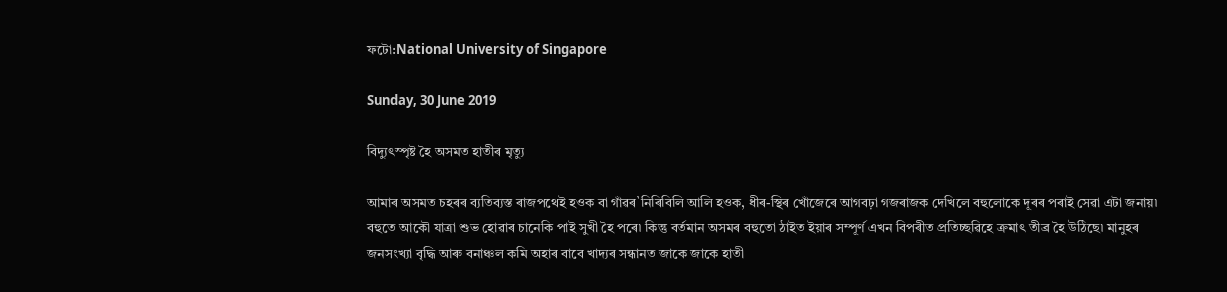ফটো:National University of Singapore

Sunday, 30 June 2019

বিদ্যুৎস্পৃষ্ট হৈ অসমত হাতীৰ মৃত্যু

আমাৰ অসমত চহৰৰ ব্যতিব্যস্ত ৰাজপথেই হওক বা গাঁৱৰ`নিৰিবিলি আলি হওক, ধীৰ-স্থিৰ খোঁজেৰে আগবঢ়া গজৰাজক দেখিলে বহুলোকে দূৰৰ পৰাই সেৱা এটা জনায়৷ বহুতে আকৌ যাত্ৰা শুভ হোৱাৰ চানেকি পাই সুখী হৈ পৰে৷ কিন্তু বৰ্তমান অসমৰ বহুতো ঠাইত ইয়াৰ সম্পূৰ্ণ এখন বিপৰীত প্ৰতিচ্ছৱিহে ক্ৰমাৎ তীব্ৰ হৈ উঠিছে৷ মানুহৰ জনসংখ্যা বৃদ্ধি আৰু বনাঞ্চল কমি অহাৰ বাবে খাদ্যৰ সন্ধানত জাকে জাকে হাতী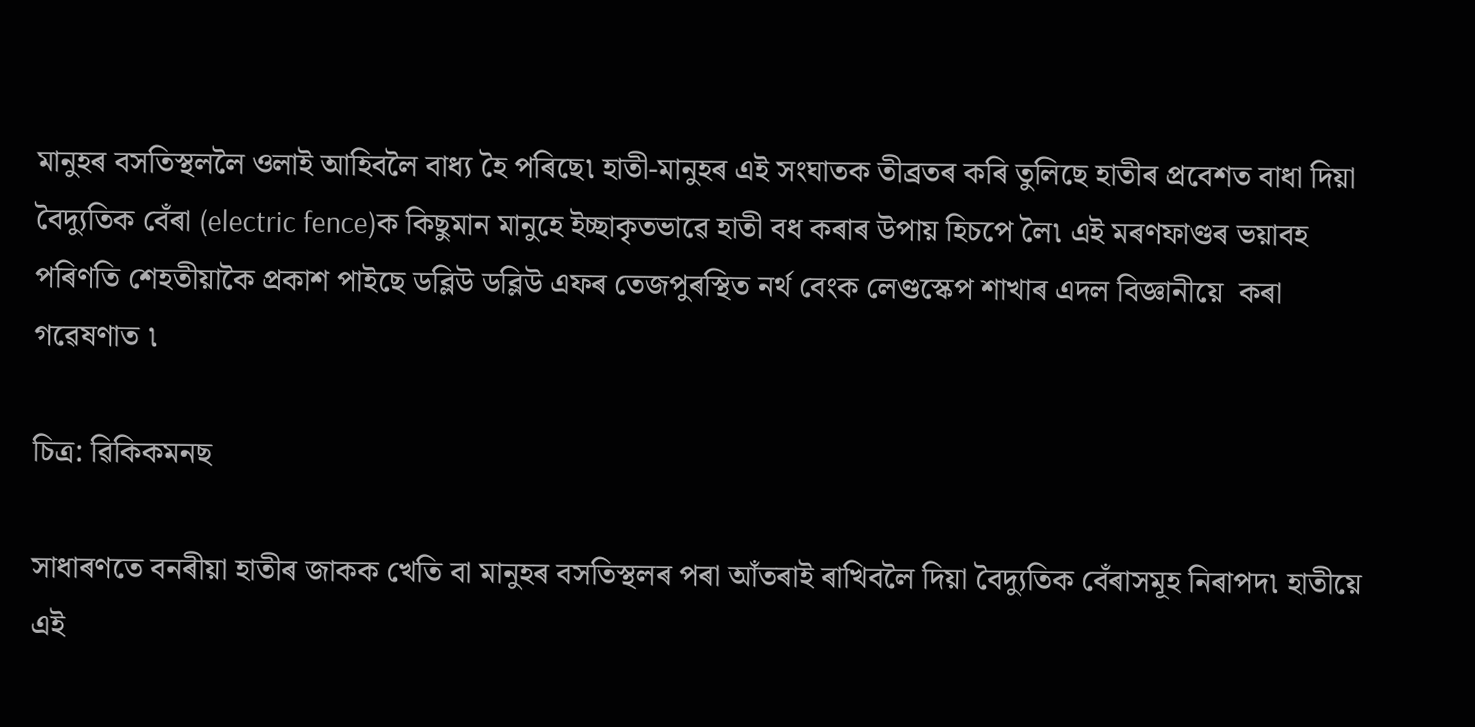মানুহৰ বসতিস্থললৈ ওলাই আহিবলৈ বাধ্য হৈ পৰিছে৷ হাতী-মানুহৰ এই সংঘাতক তীব্ৰতৰ কৰি তুলিছে হাতীৰ প্ৰবেশত বাধা দিয়া বৈদ্যুতিক বেঁৰা (electric fence)ক কিছুমান মানুহে ইচ্ছাকৃতভাৱে হাতী বধ কৰাৰ উপায় হিচপে লৈ৷ এই মৰণফাণ্ডৰ ভয়াবহ পৰিণতি শেহতীয়াকৈ প্ৰকাশ পাইছে ডব্লিউ ডব্লিউ এফৰ তেজপুৰস্থিত নৰ্থ বেংক লেণ্ডস্কেপ শাখাৰ এদল বিজ্ঞানীয়ে  কৰা গৱেষণাত ৷

চিত্ৰ: ৱিকিকমনছ

সাধাৰণতে বনৰীয়া হাতীৰ জাকক খেতি বা মানুহৰ বসতিস্থলৰ পৰা আঁতৰাই ৰাখিবলৈ দিয়া বৈদ্যুতিক বেঁৰাসমূহ নিৰাপদ৷ হাতীয়ে এই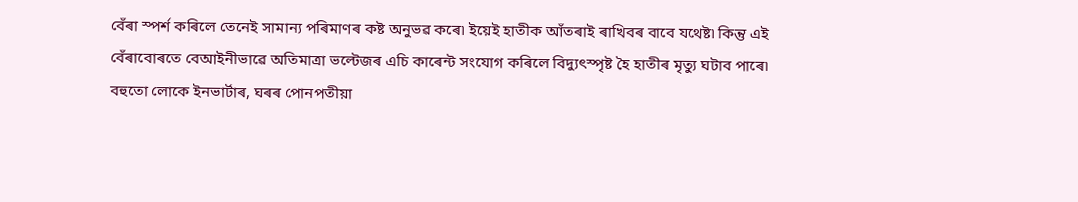বেঁৰা স্পৰ্শ কৰিলে তেনেই সামান্য পৰিমাণৰ কষ্ট অনুভৱ কৰে৷ ইয়েই হাতীক আঁতৰাই ৰাখিবৰ বাবে যথেষ্ট৷ কিন্তু এই বেঁৰাবোৰতে বেআইনীভাৱে অতিমাত্ৰা ভল্টেজৰ এচি কাৰেন্ট সংযোগ কৰিলে বিদ্যুৎস্পৃষ্ট হৈ হাতীৰ মৃত্যু ঘটাব পাৰে৷ বহুতো লোকে ইনভাৰ্টাৰ, ঘৰৰ পোনপতীয়া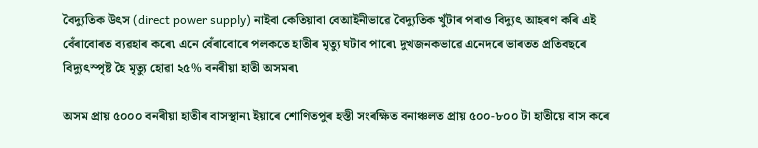বৈদ্যুতিক উৎস (direct power supply) নাইবা কেতিয়াবা বেআইনীভাৱে বৈদ্যুতিক খুঁটাৰ পৰাও বিদ্যুৎ আহৰণ কৰি এই বেঁৰাবোৰত ব্যৱহাৰ কৰে৷ এনে বেঁৰাবোৰে পলকতে হাতীৰ মৃত্যু ঘটাব পাৰে৷ দুখজনকভাৱে এনেদৰে ভাৰতত প্ৰতিবছৰে বিদ্যুৎস্পৃষ্ট হৈ মৃত্যু হোৱা ২৫% বনৰীয়া হাতী অসমৰ৷

অসম প্ৰায় ৫০০০ বনৰীয়া হাতীৰ বাসস্থান৷ ইয়াৰে শোণিতপুৰ হস্তী সংৰক্ষিত বনাঞ্চলত প্ৰায় ৫০০-৮০০ টা হাতীয়ে বাস কৰে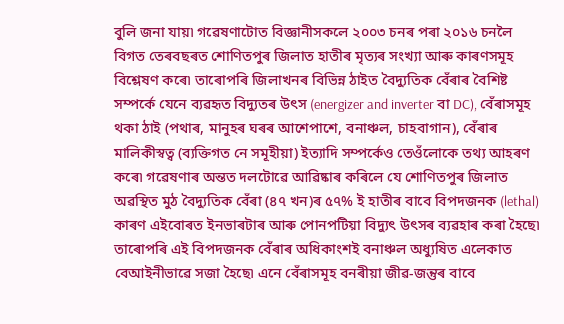বুলি জনা যায়৷ গৱেষণাটোত বিজ্ঞানীসকলে ২০০৩ চনৰ পৰা ২০১৬ চনলৈ বিগত তেৰবছৰত শোণিতপুৰ জিলাত হাতীৰ মৃত্যৰ সংখ্যা আৰু কাৰণসমূহ বিশ্লেষণ কৰে৷ তাৰোপৰি জিলাখনৰ বিভিন্ন ঠাইত বৈদ্যুতিক বেঁৰাৰ বৈশিষ্ট সম্পৰ্কে যেনে ব্যৱহৃত বিদ্যুতৰ উৎস (energizer and inverter বা DC), বেঁৰাসমূহ থকা ঠাই (পথাৰ, মানুহৰ ঘৰৰ আশেপাশে, বনাঞ্চল, চাহবাগান), বেঁৰাৰ মালিকীস্বত্ব (ব্যক্তিগত নে সমূহীয়া) ইত্যাদি সম্পৰ্কেও তেওঁলোকে তথ্য আহৰণ কৰে৷ গৱেষণাৰ অন্তত দলটোৱে আৱিষ্কাৰ কৰিলে যে শোণিতপুৰ জিলাত অৱস্থিত মুঠ বৈদ্যুতিক বেঁৰা (৪৭ খন)ৰ ৫৭% ই হাতীৰ বাবে বিপদজনক (lethal) কাৰণ এইবোৰত ইনভাৰটাৰ আৰু পোনপটিয়া বিদ্যুৎ উৎসৰ ব্যৱহাৰ কৰা হৈছে৷ তাৰোপৰি এই বিপদজনক বেঁৰাৰ অধিকাংশই বনাঞ্চল অধ্যুষিত এলেকাত বেআইনীভাৱে সজা হৈছে৷ এনে বেঁৰাসমূহ বনৰীয়া জীৱ-জন্তুৰ বাবে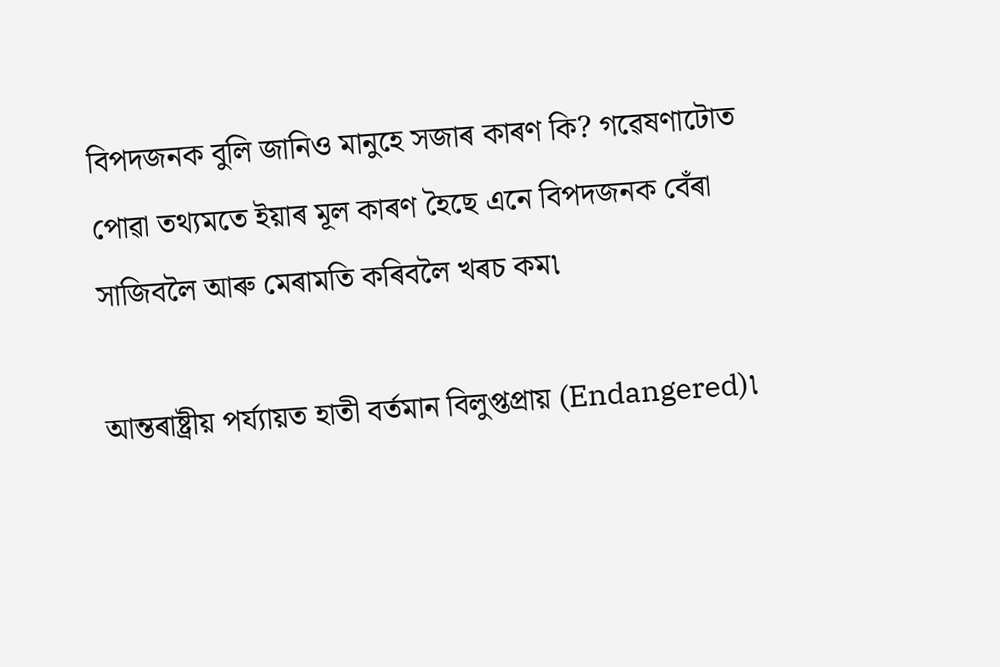বিপদজনক বুলি জানিও মানুহে সজাৰ কাৰণ কি? গৱেষণাটোত পোৱা তথ্যমতে ইয়াৰ মূল কাৰণ হৈছে এনে বিপদজনক বেঁৰা সাজিবলৈ আৰু মেৰামতি কৰিবলৈ খৰচ কম৷

আন্তৰাষ্ট্ৰীয় পৰ্য্যায়ত হাতী বৰ্তমান বিলুপ্তপ্ৰায় (Endangered)৷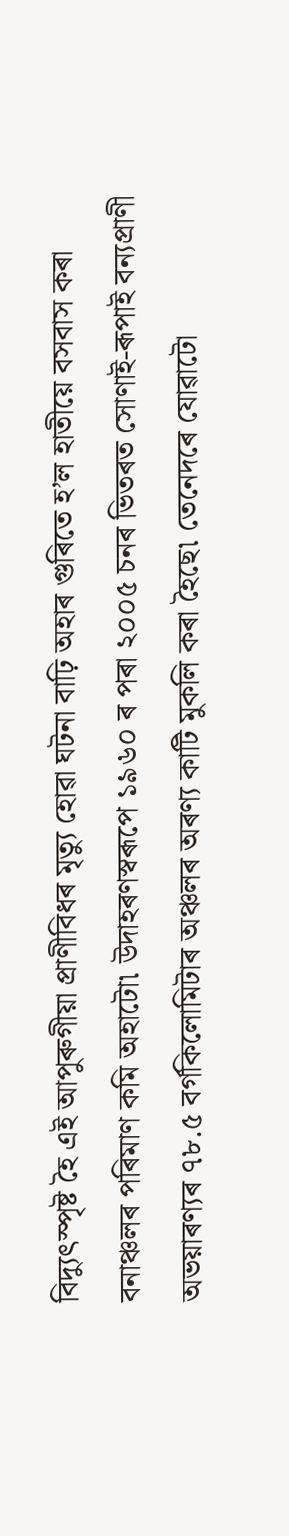বিদ্যুৎস্পৃষ্ট হৈ এই আপুৰুগীয়া প্ৰাণীবিধৰ মৃত্যু হোৱা ঘটনা বাঢ়ি অহাৰ গুৰিতে হ’ল হাতীয়ে বসবাস কৰা বনাঞ্চলৰ পৰিমাণ কমি অহাটো৷ উদাহৰণস্বৰূপে ১৯৬০ ৰ পৰা ২০০৫ চনৰ ভিতৰত সোণাই-ৰূপাই বন্যপ্ৰাণী অভয়াৰণ্যৰ ৭৮.৫ বৰ্গকিলোমিটাৰ অঞ্চলৰ অৰণ্য কাটি মুকলি কৰা হৈছে৷ তেনেদৰে যোৱাটো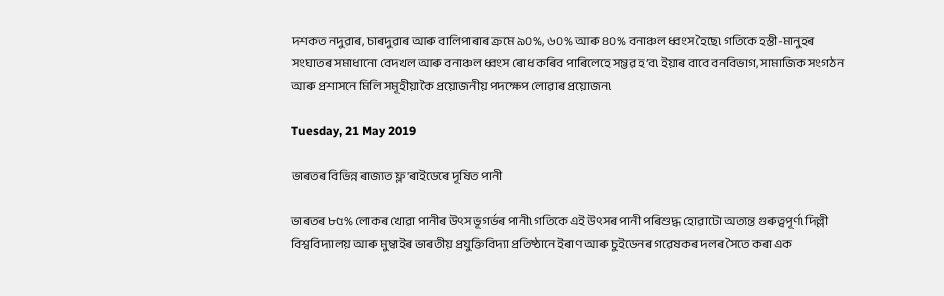দশকত নদুৱাৰ, চাৰদুৱাৰ আৰু বালিপাৰাৰ ক্ৰমে ৯০%, ৬০% আৰু ৪০% বনাঞ্চল ধ্বংস হৈছে৷ গতিকে হস্তী-মানুহৰ সংঘাতৰ সমাধানো বেদখল আৰু বনাঞ্চল ধ্বংস ৰোধ কৰিব পাৰিলেহে সম্ভৱ হ’ব৷ ইয়াৰ বাবে বনবিভাগ, সামাজিক সংগঠন আৰু প্ৰশাসনে মিলি সমূহীয়াকৈ প্ৰয়োজনীয় পদক্ষেপ লোৱাৰ প্ৰয়োজন৷

Tuesday, 21 May 2019

ভাৰতৰ বিভিন্ন ৰাজ্যত ফ্ল'ৰাইডেৰে দূষিত পানী

ভাৰতৰ ৮৫% লোকৰ খোৱা পানীৰ উৎস ভূগৰ্ভৰ পানী৷ গতিকে এই উৎসৰ পানী পৰিশুদ্ধ হোৱাটো অত্যন্ত গুৰুত্বপূৰ্ণ৷ দিল্লী বিশ্ববিদ্যালয় আৰু মুম্বাইৰ ভাৰতীয় প্ৰযুক্তিবিদ্যা প্ৰতিষ্ঠানে ইৰাণ আৰু চুইডেনৰ গৱেষকৰ দলৰ সৈতে কৰা এক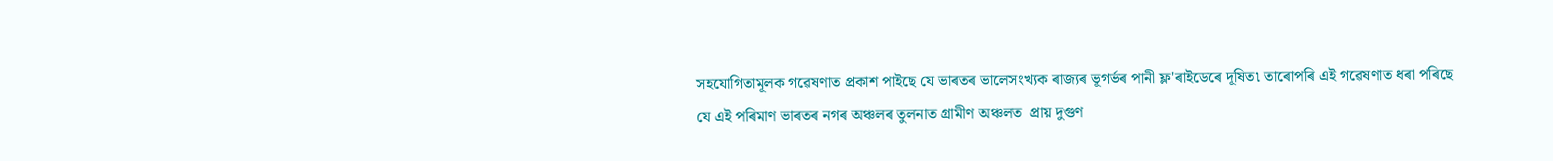সহযোগিতামূলক গৱেষণাত প্ৰকাশ পাইছে যে ভাৰতৰ ভালেসংখ্যক ৰাজ্যৰ ভূগৰ্ভৰ পানী ফ্ল'ৰাইডেৰে দূষিত৷ তাৰোপৰি এই গৱেষণাত ধৰা পৰিছে যে এই পৰিমাণ ভাৰতৰ নগৰ অঞ্চলৰ তুলনাত গ্ৰামীণ অঞ্চলত  প্ৰায় দুগুণ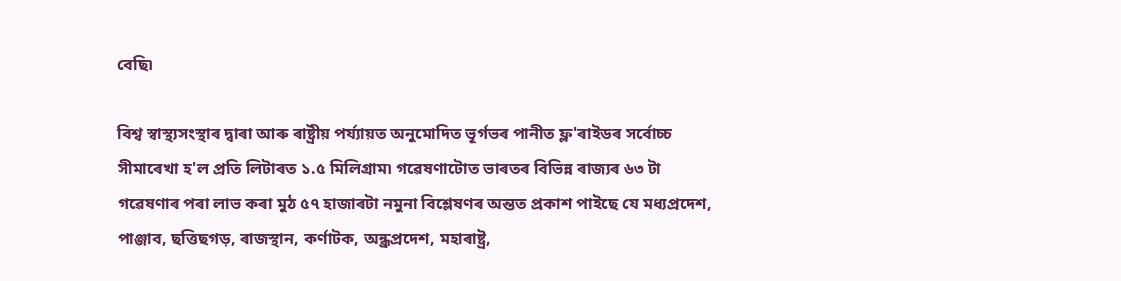বেছি৷

বিশ্ব স্বাস্থ্যসংস্থাৰ দ্বাৰা আৰু ৰাষ্ট্ৰীয় পৰ্য্যায়ত অনুমোদিত ভূৰ্গভৰ পানীত ফ্ল'ৰাইডৰ সৰ্বোচ্চ সীমাৰেখা হ'ল প্ৰতি লিটাৰত ১.৫ মিলিগ্ৰাম৷ গৱেষণাটোত ভাৰতৰ বিভিন্ন ৰাজ্যৰ ৬৩ টা গৱেষণাৰ পৰা লাভ কৰা মুঠ ৫৭ হাজাৰটা নমুনা বিশ্লেষণৰ অন্তত প্ৰকাশ পাইছে যে মধ্যপ্ৰদেশ, পাঞ্জাব, ছত্তিছগড়, ৰাজস্থান, কৰ্ণাটক, অন্ধ্ৰপ্ৰদেশ, মহাৰাষ্ট্ৰ,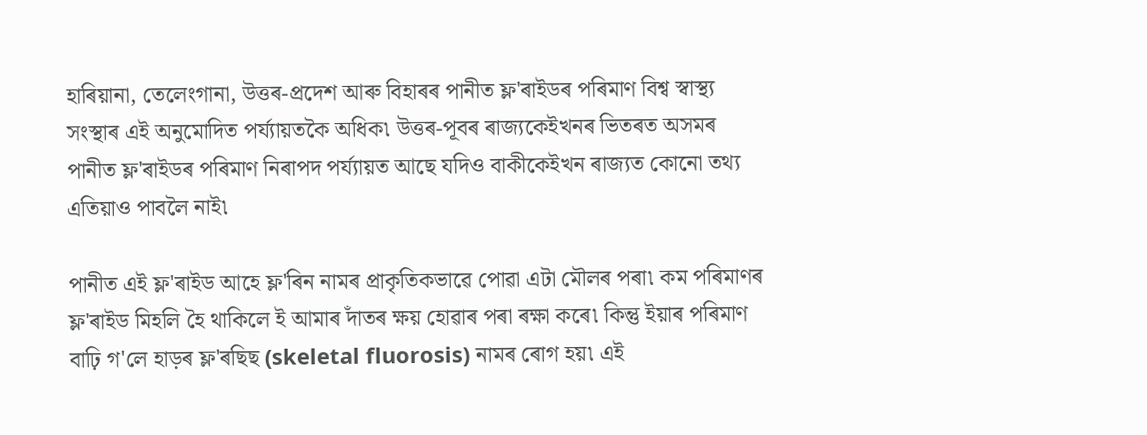হাৰিয়ানা, তেলেংগানা, উত্তৰ-প্ৰদেশ আৰু বিহাৰৰ পানীত ফ্ল'ৰাইডৰ পৰিমাণ বিশ্ব স্বাস্থ্য সংস্থাৰ এই অনুমোদিত পৰ্য্যায়তকৈ অধিক৷ উত্তৰ-পূবৰ ৰাজ্যকেইখনৰ ভিতৰত অসমৰ পানীত ফ্ল'ৰাইডৰ পৰিমাণ নিৰাপদ পৰ্য্যায়ত আছে যদিও বাকীকেইখন ৰাজ্যত কোনো তথ্য এতিয়াও পাবলৈ নাই৷

পানীত এই ফ্ল'ৰাইড আহে ফ্ল'ৰিন নামৰ প্ৰাকৃতিকভাৱে পোৱা এটা মৌলৰ পৰা৷ কম পৰিমাণৰ ফ্ল'ৰাইড মিহলি হৈ থাকিলে ই আমাৰ দাঁতৰ ক্ষয় হোৱাৰ পৰা ৰক্ষা কৰে৷ কিন্তু ইয়াৰ পৰিমাণ বাঢ়ি গ'লে হাড়ৰ ফ্ল'ৰছিছ (skeletal fluorosis) নামৰ ৰোগ হয়৷ এই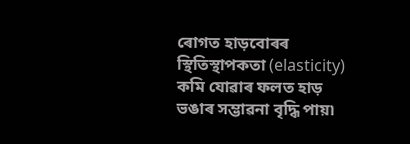ৰোগত হাড়বোৰৰ স্থিতিস্থাপকতা (elasticity) কমি যোৱাৰ ফলত হাড় ভঙাৰ সম্ভাৱনা বৃদ্ধি পায়৷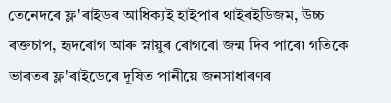তেনেদৰে ফ্ল'ৰাইডৰ আধিক্যই হাইপাৰ থাইৰইডিজম, উচ্চ ৰক্তচাপ, হৃদৰোগ আৰু স্নায়ুৰ ৰোগৰো জন্ম দিব পাৰে৷ গতিকে ভাৰতৰ ফ্ল'ৰাইডেৰে দূষিত পানীয়ে জনসাধাৰণৰ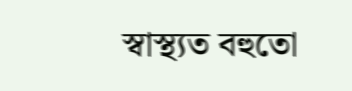স্বাস্থ্যত বহুতো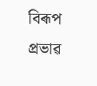বিৰূপ প্ৰভাৱ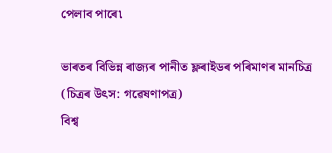পেলাব পাৰে৷

ভাৰতৰ বিভিন্ন ৰাজ্যৰ পানীত ফ্লৰাইডৰ পৰিমাণৰ মানচিত্ৰ (চিত্ৰৰ উৎস: গৱেষণাপত্ৰ)
বিশ্ব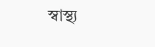স্বাস্থ্য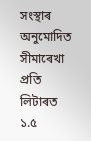সংস্থাৰ অনুমোদিত সীমাৰেখা প্ৰতি লিটাৰত ১.৫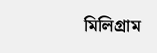মিলিগ্ৰাম